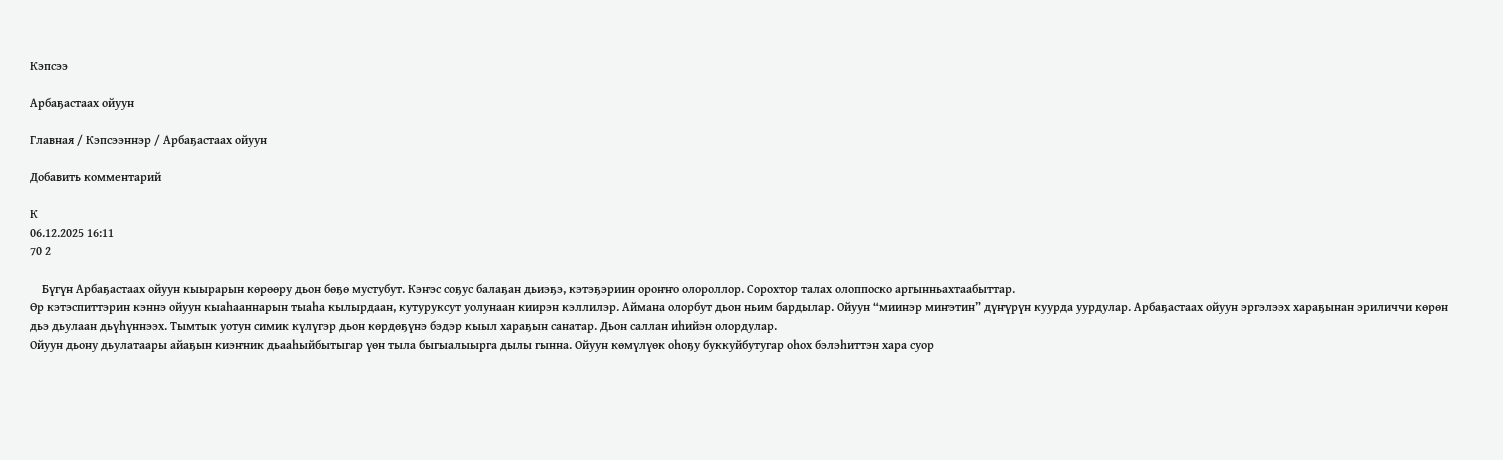Кэпсээ

Арбаҕастаах ойуун

Главная / Кэпсээннэр / Арбаҕастаах ойуун

Добавить комментарий

К
06.12.2025 16:11
70 2

    Бүгүн Арбаҕастаах ойуун кыырарын көрөөру дьон бөҕө мустубут. Кэҥэс соҕус балаҕан дьиэҕэ, кэтэҕэриин ороҥҥо олороллор. Сорохтор талах олоппоско аргынньахтаабыттар.
Өр кэтэспиттэрин кэннэ ойуун кыаһааннарын тыаһа кылырдаан, кутуруксут уолунаан киирэн кэллилэр. Аймана олорбут дьон ньим бардылар. Ойуун “миинэр миҥэтин” дүҥүрүн куурда уурдулар. Арбаҕастаах ойуун эргэлээх хараҕынан эриличчи көрөн дьэ дьулаан дьүһүннээх. Тымтык уотун симик күлүгэр дьон көрдөҕүнэ бэдэр кыыл хараҕын санатар. Дьон саллан иһийэн олордулар.
Ойуун дьону дьулатаары айаҕын киэҥник дьааһыйбытыгар үөн тыла быгыалыырга дылы гынна. Ойуун көмүлүөк оһоҕу буккуйбутугар оһох бэлэһиттэн хара суор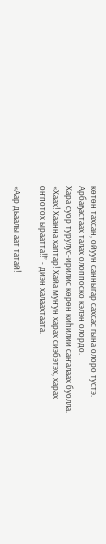көтөн тахсан, ойуун санныгар сахсас гына олоро тустэ. Арбаҕастаах талах олоппоско кэлэн олордо.
Хара суор турулус-ирилис көрөн киһилии саҥалаах буолла. «Хаах! Хаанна хаптар! Хайа муҥун харах сиэбэтэх, харах оҥпотох ыраатта!!” - диэн халаахтаата.

«Аар дьаалы аат татай!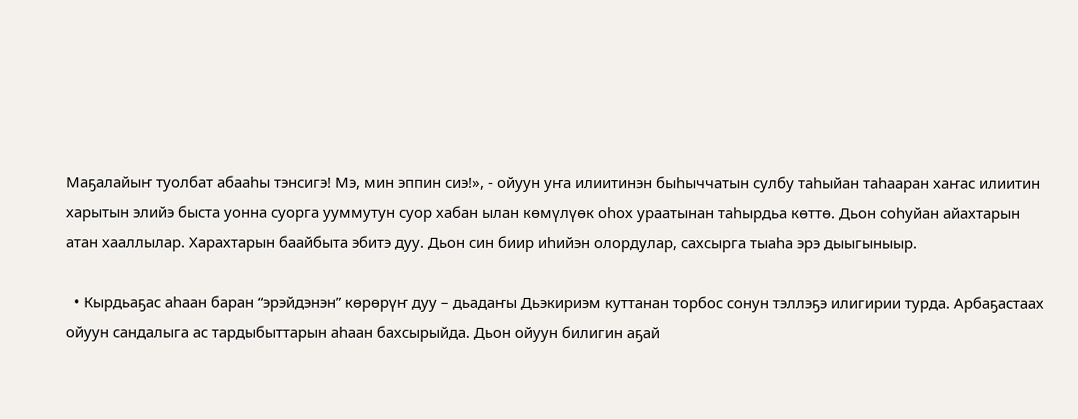Маҕалайыҥ туолбат абааһы тэнсигэ! Мэ, мин эппин сиэ!», - ойуун уҥа илиитинэн быһыччатын сулбу таһыйан таһааран хаҥас илиитин харытын элийэ быста уонна суорга ууммутун суор хабан ылан көмүлүөк оһох ураатынан таһырдьа көттө. Дьон соһуйан айахтарын атан хааллылар. Харахтарын баайбыта эбитэ дуу. Дьон син биир иһийэн олордулар, сахсырга тыаһа эрэ дыыгыныыр.

  • Кырдьаҕас аһаан баран “эрэйдэнэн” көрөрүҥ дуу – дьадаҥы Дьэкириэм куттанан торбос сонун тэллэҕэ илигирии турда. Арбаҕастаах ойуун сандалыга ас тардыбыттарын аһаан бахсырыйда. Дьон ойуун билигин аҕай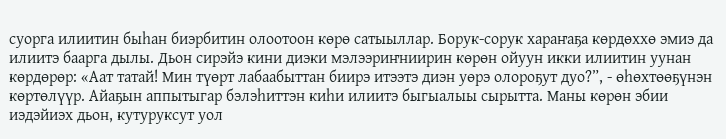суорга илиитин быһан биэрбитин олоотоон көрө сатыыллар. Борук-сорук хараҥаҕа көрдөххө эмиэ да илиитэ баарга дылы. Дьон сирэйэ кини диэки мэлээриҥниирин көрөн ойуун икки илиитин уунан көрдөрөр: «Аат татай! Мин түөрт лабаабыттан биирэ итээтэ диэн уөрэ олороҕут дуо?”, - өһөхтөөҕүнэн көртөлүүр. Айаҕын аппытыгар бэлэһиттэн киһи илиитэ быгыалыы сырытта. Маны көрөн эбии иэдэйиэх дьон, кутуруксут уол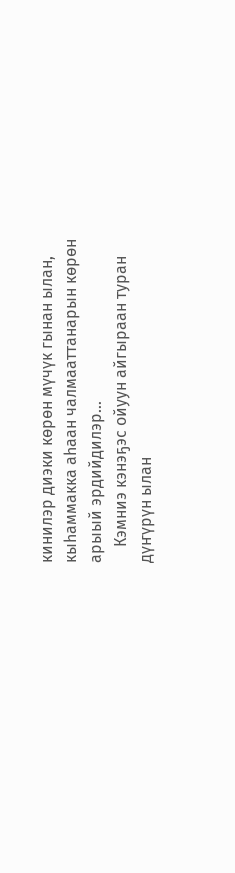кинилэр диэки көрөн мүчүк гынан ылан, кыһаммакка аһаан чалмааттанарын көрөн арыый эрдийдилэр…
    Кэмниэ кэнэҕэс ойуун айгыраан туран дүҥүрүн ылан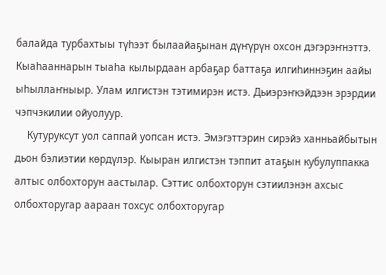балайда турбахтыы түһээт былаайаҕынан дүҥүрүн охсон дэгэрэҥнэттэ. Кыаһааннарын тыаһа кылырдаан арбаҕар баттаҕа илгиһиннэҕин аайы ыһыллаҥныыр. Улам илгистэн тэтимирэн истэ. Дьиэрэҥкэйдээн эрэрдии чэпчэкилии ойуолуур.
    Кутуруксут уол саппай уопсан истэ. Эмэгэттэрин сирэйэ ханньайбытын дьон бэлиэтии көрдүлэр. Кыыран илгистэн тэппит атаҕын кубулуппакка алтыс олбохторун аастылар. Сэттис олбохторун сэтиилэнэн ахсыс олбохторугар аараан тохсус олбохторугар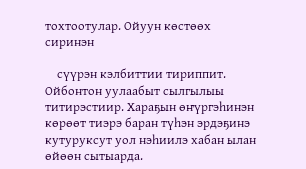тохтоотулар. Ойуун көстөөх сиринэн

    сүүрэн кэлбиттии тириппит. Ойбонтон уулаабыт сылгылыы титирэстиир. Хараҕын өҥүргэһинэн көрөөт тиэрэ баран түһэн эрдэҕинэ кутуруксут уол нэһиилэ хабан ылан өйөөн сытыарда.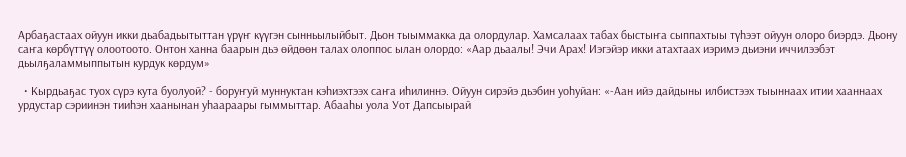Арбаҕастаах ойуун икки дьабадьытыттан үрүҥ күүгэн сынньылыйбыт. Дьон тыыммакка да олордулар. Хамсалаах табах быстыҥа сыппахтыы түһээт ойуун олоро биэрдэ. Дьону саҥа көрбүттүү олоотоото. Онтон ханна баарын дьэ өйдөөн талах олоппос ылан олордо: «Аар дьаалы! Эчи Арах! Иэгэйэр икки атахтаах иэримэ дьиэни иччилээбэт дьылҕаламмыппытын курдук көрдум»

  • Кырдьаҕас туох сүрэ кута буолуой? - боруҥуй муннуктан кэһиэхтээх саҥа иһилиннэ. Ойуун сирэйэ дьэбин уоһуйан: «-Аан ийэ дайдыны илбистээх тыыннаах итии хааннаах урдустар сэриинэн тииһэн хаанынан уһаараары гыммыттар. Абааһы уола Уот Дапсыырай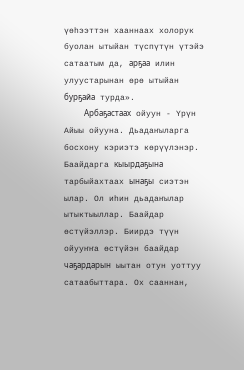үөһээттэн хааннаах холорук буолан ытыйан түспүтүн үтэйэ сатаатым да, арҕаа илин улуустарынан өрө ытыйан бурҕайа турда».
    Арбаҕастаах ойуун - Үрүн Айыы ойууна. Дьадаҥыларга босхону кэриэтэ көрүүлэнэр. Баайдарга кыырдаҕына тарбыйахтаах ынаҕы сиэтэн ылар. Ол иһин дьадаҥылар ытыктыыллар. Баайдар өстүйэллэр. Биирдэ түүн ойууҥҥа өстүйэн баайдар чаҕардарын ыытан отун уоттуу сатаабыттара. Ох сааннан,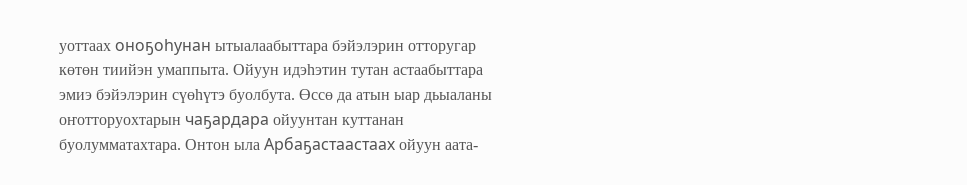уоттаах оноҕоһунан ытыалаабыттара бэйэлэрин отторугар көтөн тиийэн умаппыта. Ойуун идэһэтин тутан астаабыттара эмиэ бэйэлэрин сүөһүтэ буолбута. Өссө да атын ыар дьыаланы оҥотторуохтарын чаҕардара ойуунтан куттанан буолумматахтара. Онтон ыла Арбаҕастаастаах ойуун аата-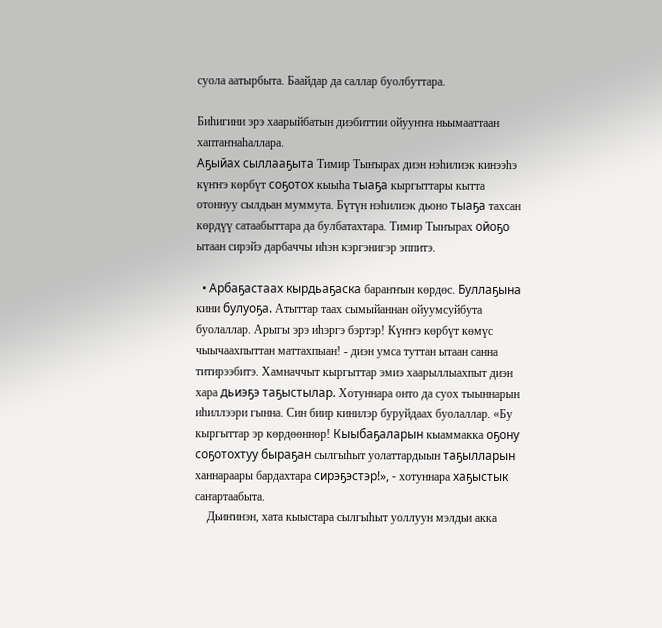суола аатырбыта. Баайдар да саллар буолбуттара.

Биһигини эрэ хаарыйбатын диэбиттии ойууҥҥа ньымааттаан хаптаҥнаһаллара.
Аҕыйах сыллааҕыта Тимир Тыҥырах диэн нэһилиэк кинээһэ күҥҥэ көрбүт соҕотох кыыһа тыаҕа кыргыттары кытта отоннуу сылдьан муммута. Бүтүн нэһилиэк дьоно тыаҕа тахсан көрдүү сатаабыттара да булбатахтара. Тимир Тыҥырах ойоҕо ытаан сирэйэ дарбаччы иһэн кэргэнигэр эппитэ.

  • Арбаҕастаах кырдьаҕаска бараҥҥын көрдөс. Буллаҕына кини булуоҕа. Атыттар таах сымыйаннан ойуумсуйбута буолаллар. Арыгы эрэ иһэргэ бэртэр! Күҥҥэ көрбүт көмүс чыычаахпыттан маттахпыан! - диэн умса туттан ытаан санна титирээбитэ. Хамначчыт кыргыттар эмиэ хаарыллыахпыт диэн хара дьиэҕэ таҕыстылар. Хотуннара онто да суох тыыннарын иһиллээри гынна. Син биир кинилэр буруйдаах буолаллар. «Бу кыргыттар эр көрдөөннөр! Кыыбаҕаларын кыаммакка оҕону соҕотохтуу быраҕан сылгыһыт уолаттардыын таҕылларын ханнараары бардахтара сирэҕэстэр!», - хотуннара хаҕыстык саҥартаабыта.
    Дьиҥинэн, хата кыыстара сылгыһыт уоллуун мэлдьи акка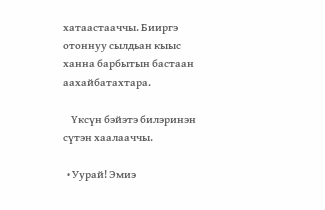хатаастааччы. Бииргэ отоннуу сылдьан кыыс ханна барбытын бастаан аахайбатахтара.

    Үксүн бэйэтэ билэринэн сүтэн хаалааччы.

  • Уурай! Эмиэ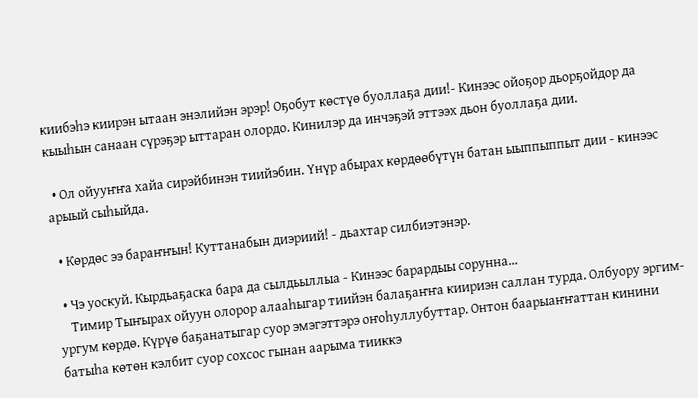киибэһэ киирэн ытаан энэлийэн эрэр! Оҕобут көстүө буоллаҕа дии!- Кинээс ойоҕор дьорҕойдор да кыыһын санаан сүрэҕэр ыттаран олордо. Кинилэр да инчэҕэй эттээх дьон буоллаҕа дии.

  • Ол ойууҥҥа хайа сирэйбинэн тиийэбин. Үнүр абырах көрдөөбүтүн батан ыыппыппыт дии - кинээс арыый сыһыйда.

  • Көрдөс ээ бараҥҥын! Куттанабын диэриий! - дьахтар силбиэтэнэр.

  • Чэ уоскуй. Кырдьаҕаска бара да сылдьыллыа - Кинээс барардыы сорунна…
    Тимир Тыҥырах ойуун олорор алааһыгар тиийэн балаҕаҥҥа киириэн саллан турда. Олбуору эргим-ургум көрдө. Күрүө баҕанатыгар суор эмэгэттэрэ оҥоһуллубуттар. Онтон баарыаҥҥаттан кинини батыһа көтөн кэлбит суор сохсос гынан аарыма тииккэ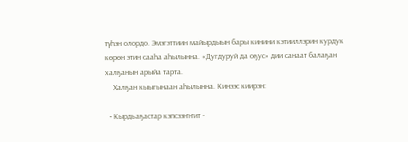түһэн олордо. Эмэгэттиин майырдыын бары кинини кэтииллэрин курдук көрөн этин сааһа аһылынна. «Дугдуруй да оҕус» дии санаат балаҕан халҕанын арыйа тарта.
    Халҕан кыыгынаан аһылынна. Кинээс киирэн:

  • Кырдьаҕастар кэпсээҥҥит -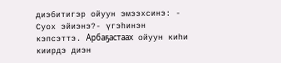диэбитигэр ойуун эмээхсинэ: - Суох эйиэнэ?- үгэһинэн кэпсэттэ. Арбаҕастаах ойуун киһи киирдэ диэн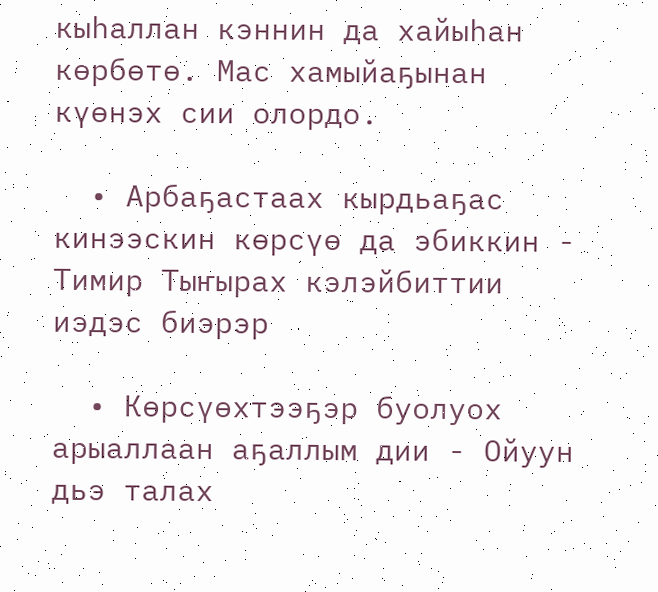кыһаллан кэннин да хайыһан көрбөтө. Мас хамыйаҕынан күөнэх сии олордо.

  • Арбаҕастаах кырдьаҕас кинээскин көрсүө да эбиккин - Тимир Тыҥырах кэлэйбиттии иэдэс биэрэр

  • Көрсүөхтээҕэр буолуох арыаллаан аҕаллым дии - Ойуун дьэ талах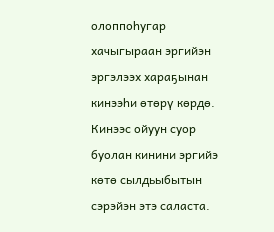олоппоһугар хачыгыраан эргийэн эргэлээх хараҕынан кинээһи өтөрү көрдө. Кинээс ойуун суор буолан кинини эргийэ көтө сылдьыбытын сэрэйэн этэ саласта.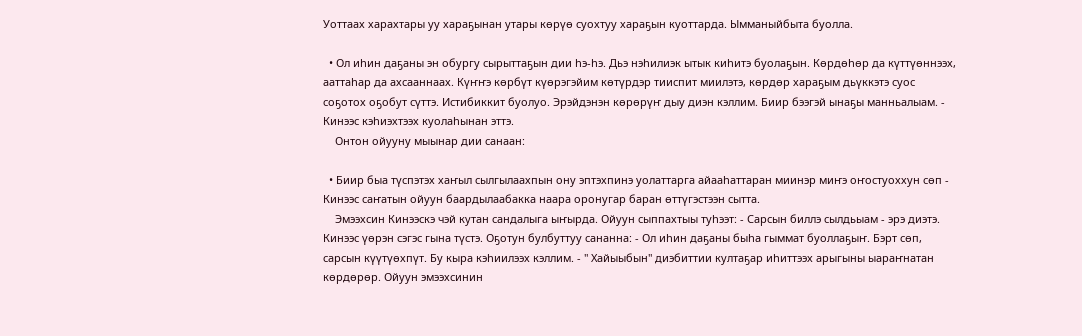Уоттаах харахтары уу хараҕынан утары көрүө суохтуу хараҕын куоттарда. Ымманыйбыта буолла.

  • Ол иһин даҕаны эн обургу сырыттаҕын дии һэ-һэ. Дьэ нэһилиэк ытык киһитэ буолаҕын. Көрдөһөр да күттүөннээх, ааттаһар да ахсааннаах. Күҥҥэ көрбүт күөрэгэйим көтүрдэр тииспит миилэтэ, көрдөр хараҕым дьүккэтэ суос соҕотох оҕобут сүттэ. Истибиккит буолуо. Эрэйдэнэн көрөрүҥ дыу диэн кэллим. Биир бээгэй ынаҕы манньалыам. - Кинээс кэһиэхтээх куолаһынан эттэ.
    Онтон ойууну мыынар дии санаан:

  • Биир быа түспэтэх хаҥыл сылгылаахпын ону эптэхпинэ уолаттарга айааһаттаран миинэр миҥэ оҥостуоххун сөп - Кинээс саҥатын ойуун баардылаабакка наара оронугар баран өттүгэстээн сытта.
    Эмээхсин Кинээскэ чэй кутан сандалыга ыҥырда. Ойуун сыппахтыы туһээт: - Сарсын биллэ сылдьыам - эрэ диэтэ. Кинээс үөрэн сэгэс гына түстэ. Оҕотун булбуттуу сананна: - Ол иһин даҕаны быһа гыммат буоллаҕыҥ. Бэрт сөп, сарсын күүтүөхпүт. Бу кыра кэһиилээх кэллим. - " Хайыыбын" диэбиттии култаҕар иһиттээх арыгыны ыараҥнатан көрдөрөр. Ойуун эмээхсинин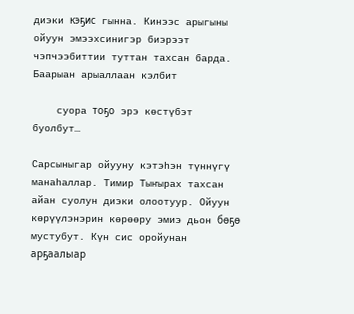диэки кэҕис гынна. Кинээс арыгыны ойуун эмээхсинигэр биэрээт чэпчээбиттии туттан тахсан барда. Баарыан арыаллаан кэлбит

    суора тоҕо эрэ көстүбэт буолбут…

Сарсыныгар ойууну кэтэһэн түннүгү манаһаллар. Тимир Тыҥырах тахсан айан суолун диэки олоотуур. Ойуун көрүүлэнэрин көрөөру эмиэ дьон бөҕө мустубут. Күн сис оройунан арҕаалыар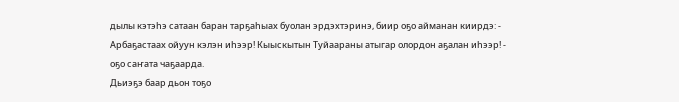дылы кэтэһэ сатаан баран тарҕаһыах буолан эрдэхтэринэ, биир оҕо айманан киирдэ: - Арбаҕастаах ойуун кэлэн иһээр! Кыыскытын Туйаараны атыгар олордон аҕалан иһээр! - оҕо саҥата чаҕаарда.
Дьиэҕэ баар дьон тоҕо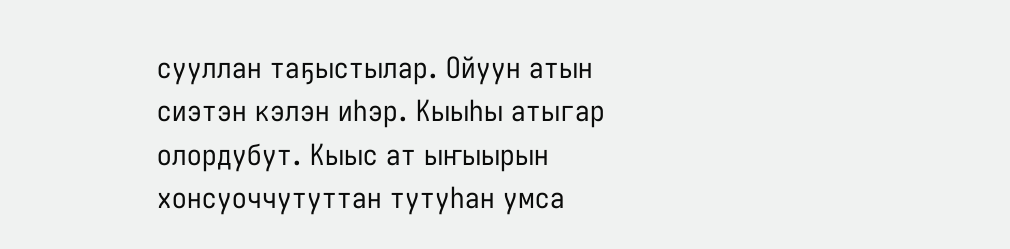сууллан таҕыстылар. Ойуун атын сиэтэн кэлэн иһэр. Кыыһы атыгар олордубут. Кыыс ат ыҥыырын хонсуоччутуттан тутуһан умса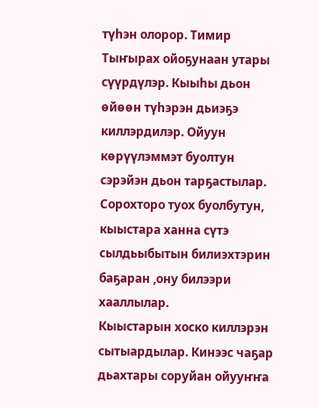түһэн олорор. Тимир Тыҥырах ойоҕунаан утары сүүрдүлэр. Кыыһы дьон өйөөн түһэрэн дьиэҕэ киллэрдилэр. Ойуун көрүүлэммэт буолтун сэрэйэн дьон тарҕастылар. Сорохторо туох буолбутун, кыыстара ханна сүтэ сылдьыбытын билиэхтэрин баҕаран ,ону билээри хааллылар.
Кыыстарын хоско киллэрэн сытыардылар. Кинээс чаҕар дьахтары соруйан ойууҥҥа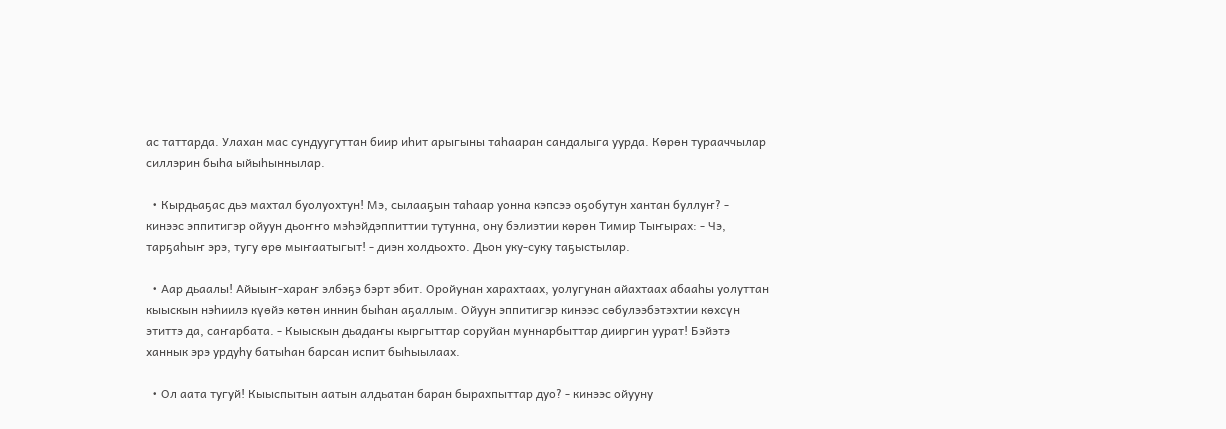ас таттарда. Улахан мас сундуугуттан биир иһит арыгыны таһааран сандалыга уурда. Көрөн турааччылар силлэрин быһа ыйыһыннылар.

  • Кырдьаҕас дьэ махтал буолуохтун! Мэ, сылааҕын таһаар уонна кэпсээ оҕобутун хантан буллуҥ? - кинээс эппитигэр ойуун дьоҥҥо мэһэйдэппиттии тутунна, ону бэлиэтии көрөн Тимир Тыҥырах: - Чэ, тарҕаһыҥ эрэ, тугу өрө мыҥаатыгыт! - диэн холдьохто. Дьон уку-суку таҕыстылар.

  • Аар дьаалы! Айыыҥ-хараҥ элбэҕэ бэрт эбит. Оройунан харахтаах, уолугунан айахтаах абааһы уолуттан кыыскын нэһиилэ күөйэ көтөн иннин быһан аҕаллым. Ойуун эппитигэр кинээс сөбулээбэтэхтии көхсүн этиттэ да, саҥарбата. - Кыыскын дьадаҥы кыргыттар соруйан муннарбыттар дииргин уурат! Бэйэтэ ханнык эрэ урдуһу батыһан барсан испит быһыылаах.

  • Ол аата тугуй! Кыыспытын аатын алдьатан баран бырахпыттар дуо? - кинээс ойууну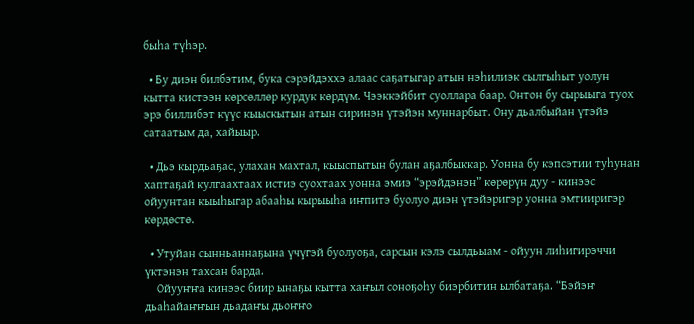быһа түһэр.

  • Бу диэн билбэтим, бука сэрэйдэххэ алаас саҕатыгар атын нэһилиэк сылгыһыт уолун кытта кистээн көрсөллөр курдук көрдүм. Чээккэйбит суоллара баар. Онтон бу сырыыга туох эрэ биллибэт күүс кыыскытын атын сиринэн үтэйэн муннарбыт. Ону дьалбыйан үтэйэ сатаатым да, хайыыр.

  • Дьэ кырдьаҕас, улахан махтал, кыыспытын булан аҕалбыккар. Уонна бу кэпсэтии туһунан хаптаҕай кулгаахтаах истиэ суохтаах уонна эмиэ “эрэйдэнэн” көрөрүн дуу - кинээс ойуунтан кыыһыгар абааһы кырыыһа иҥпитэ буолуо диэн үтэйэригэр уонна эмтииригэр көрдөстө.

  • Утуйан сынньаннаҕына үчүгэй буолуоҕа, сарсын кэлэ сылдьыам - ойуун лиһигирэччи үктэнэн тахсан барда.
    Ойууҥҥа кинээс биир ынаҕы кытта хаҥыл соноҕоһу биэрбитин ылбатаҕа. “Бэйэҥ дьаһайаҥҥын дьадаҥы дьоҥҥо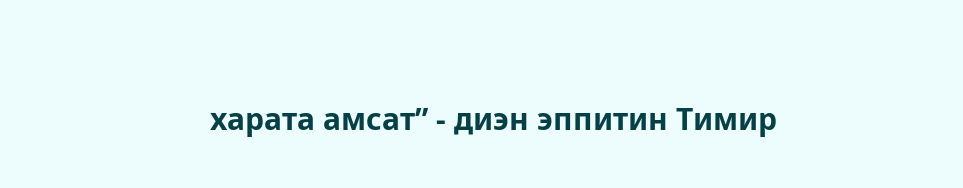харата амсат” - диэн эппитин Тимир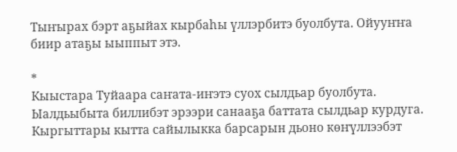Тыҥырах бэрт аҕыйах кырбаһы үллэрбитэ буолбута. Ойууҥҥа биир атаҕы ыыппыт этэ.

*
Кыыстара Туйаара саҥата-иҥэтэ суох сылдьар буолбута. Ыалдьыбыта биллибэт эрээри санааҕа баттата сылдьар курдуга. Кыргыттары кытта сайылыкка барсарын дьоно көҥүллээбэт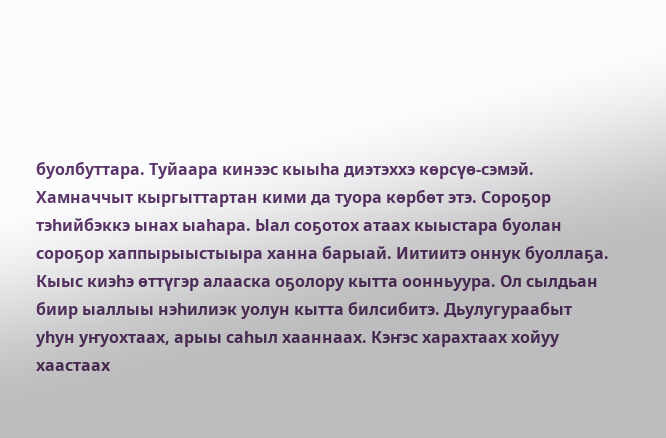буолбуттара. Туйаара кинээс кыыһа диэтэххэ көрсүө-сэмэй. Хамначчыт кыргыттартан кими да туора көрбөт этэ. Сороҕор тэһийбэккэ ынах ыаһара. Ыал соҕотох атаах кыыстара буолан сороҕор хаппырыыстыыра ханна барыай. Иитиитэ оннук буоллаҕа.
Кыыс киэһэ өттүгэр алааска оҕолору кытта оонньуура. Ол сылдьан биир ыаллыы нэһилиэк уолун кытта билсибитэ. Дьулугураабыт уһун уҥуохтаах, арыы саһыл хааннаах. Кэҥэс харахтаах хойуу хаастаах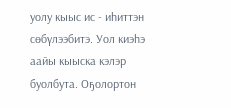уолу кыыс ис - иһиттэн сөбүлээбитэ. Уол киэһэ аайы кыыска кэлэр буолбута. Оҕолортон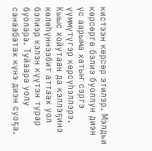кистээн көрсөр этилэр. Мэлдьи көрсөргө бэлиэ буоллун диэн үс аарыма хатыҥ сэргэ үүммүтүгэр көрсүһэллэрэ.
Кыыс хойутаан да кэллэҕинэ көлөһүннээбит аттаах уол бэлиэр кэлэн күүтэн турар буолара. Туйаара уолу санаабатах күнэ диэн суоҕа.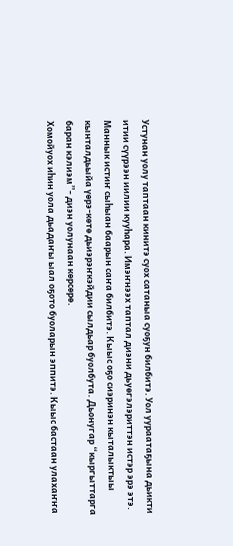Устунан уолу таптаан кинитэ суох сатаныа суоҕун билбитэ. Уол уураатаҕына дьикти итии сүүрээн иилии кууһара. Имэҥнээх таптал диэни дьуөгэлэриттэн истэр эрэ этэ. Маннык истиҥ сыһыан баарын саҥа билбитэ. Кыыс оҕо сиэринэн кыталыктыы кынталдьыйа үөрэ-көтө дьиэрэҥкэйдии сылдьар буолбута. Дьонугар “кыргыттарга баран кэлиэм”- диэн уолунаан көрсөрө.
Хомойуох иһин уола дьадаҥы ыал оҕото буоларын эппитэ. Кыыс бастаан улахаҥҥа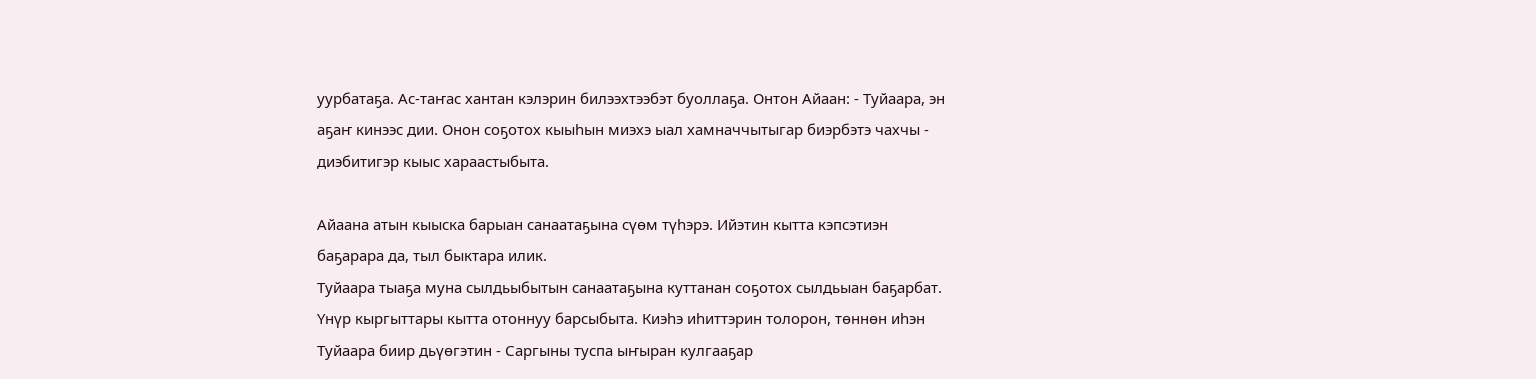уурбатаҕа. Ас-таҥас хантан кэлэрин билээхтээбэт буоллаҕа. Онтон Айаан: - Туйаара, эн аҕаҥ кинээс дии. Онон соҕотох кыыһын миэхэ ыал хамначчытыгар биэрбэтэ чахчы - диэбитигэр кыыс хараастыбыта.

Айаана атын кыыска барыан санаатаҕына сүөм түһэрэ. Ийэтин кытта кэпсэтиэн баҕарара да, тыл быктара илик.
Туйаара тыаҕа муна сылдьыбытын санаатаҕына куттанан соҕотох сылдьыан баҕарбат. Үнүр кыргыттары кытта отоннуу барсыбыта. Киэһэ иһиттэрин толорон, төннөн иһэн Туйаара биир дьүөгэтин - Саргыны туспа ыҥыран кулгааҕар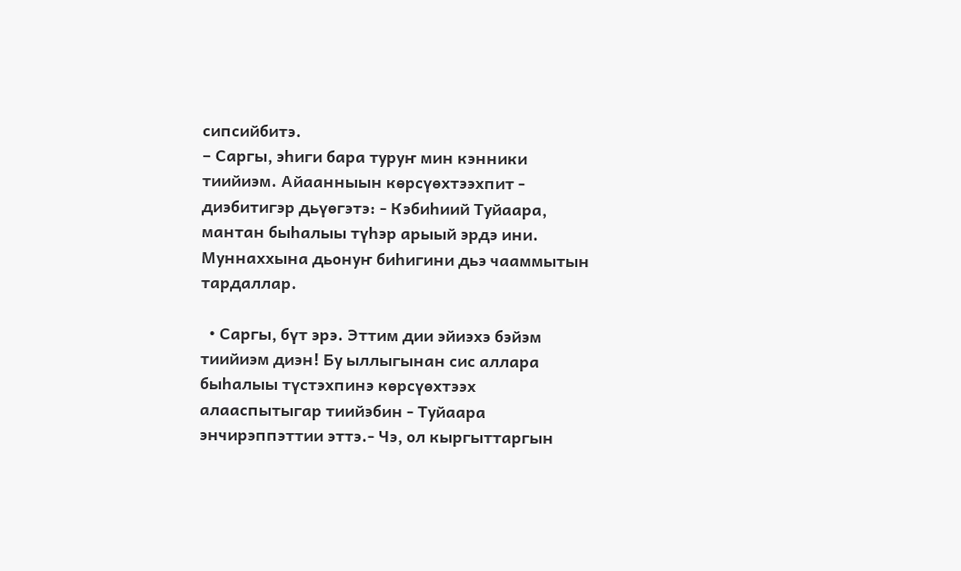сипсийбитэ.
– Саргы, эһиги бара туруҥ мин кэнники тиийиэм. Айаанныын көрсүөхтээхпит - диэбитигэр дьүөгэтэ: - Кэбиһиий Туйаара, мантан быһалыы түһэр арыый эрдэ ини. Муннаххына дьонуҥ биһигини дьэ чааммытын тардаллар.

  • Саргы, бүт эрэ. Эттим дии эйиэхэ бэйэм тиийиэм диэн! Бу ыллыгынан сис аллара быһалыы түстэхпинэ көрсүөхтээх алааспытыгар тиийэбин - Туйаара энчирэппэттии эттэ.- Чэ, ол кыргыттаргын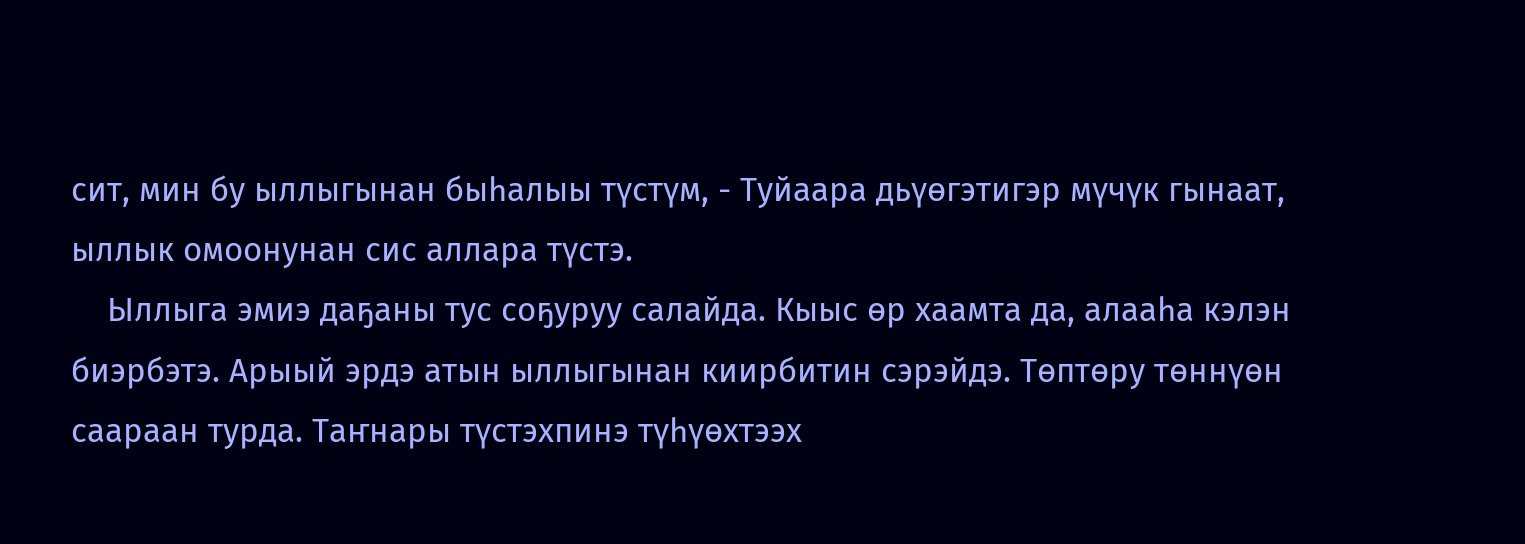сит, мин бу ыллыгынан быһалыы түстүм, - Туйаара дьүөгэтигэр мүчүк гынаат, ыллык омоонунан сис аллара түстэ.
    Ыллыга эмиэ даҕаны тус соҕуруу салайда. Кыыс өр хаамта да, алааһа кэлэн биэрбэтэ. Арыый эрдэ атын ыллыгынан киирбитин сэрэйдэ. Төптөру төннүөн саараан турда. Таҥнары түстэхпинэ түһүөхтээх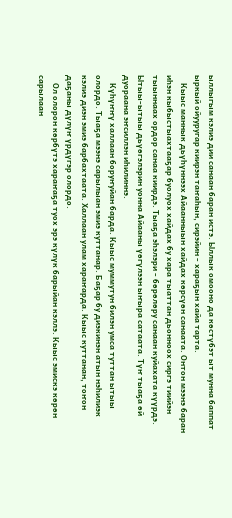ыллыгым кэлиэ дии санаан баран истэ. Ыллык омооно да көстүбэт ыт мунна баппат ыркый ойууругар киирэн таҥаһын, сирэйин - хараҕын хайа тарта.
    Кыыс маннык дьүһүннээх Айаанныын хайдах көрсүөн санаата. Онтон мээнэ баран иһэн кыбыстыахтааҕар буолуох хайдах бу хара тыаттан дьонноох сиргэ тиийэн тыыннаах ордор санаа киирдэ. Тыаҕа эһэлэри - бөрөлөру санаан куйахата күүрдэ. Ытыы-ытыы дьүөгэлэрин уонна Айааны үөгүлээн ыҥыра сатаата. Түҥ тыаҕа өй дуораана эҥсиллэн иһилиннэ.
    Күһүҥҥү халлаан боруҥуйан барда. Кыыс муммутун билэн умса туттан ытыы олордо. Тыаҕа мээнэ сарылыан эмиэ куттанар. Баҕар бу диэкинэн атын нэһилиэк кэлиэ диэн эмиэ барбахтаата. Халлаан улам хараҥарда. Кыыс куттанан, тоҥон даҕаны дүлүҥ үрдүгэр олордо.
    Ол олорон көрбүтэ хараҥаҕа туох эрэ күлүк барыйан кэллэ. Кыыс эмискэ көрөн сарылаан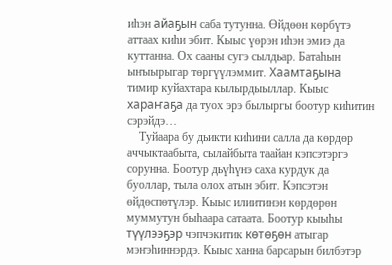иһэн айаҕын саба тутунна. Өйдөөн көрбүтэ аттаах киһи эбит. Кыыс үөрэн иһэн эмиэ да куттанна. Ох сааны сугэ сылдьар. Батаһын ыҥыырыгар төргүүлэммит. Хаамтаҕына тимир куйахтара кылырдыыллар. Кыыс хараҥаҕа да туох эрэ былыргы боотур киһитин сэрэйдэ…
    Туйаара бу дьикти киһини салла да көрдөр аччыктаабыта, сылайбыта таайан кэпсэтэргэ сорунна. Боотур дьүһүнэ саха курдук да буоллар, тыла олох атын эбит. Кэпсэтэн өйдөспөтүлэр. Кыыс илиитинэн көрдөрөн муммутун быһаара сатаата. Боотур кыыһы түүлээҕэр чэпчэкитик көтөҕөн атыгар мэҥэһиннэрдэ. Кыыс ханна барсарын билбэтэр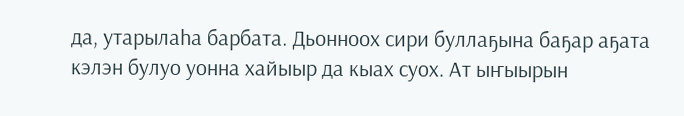да, утарылаһа барбата. Дьонноох сири буллаҕына баҕар аҕата кэлэн булуо уонна хайыыр да кыах суох. Ат ыҥыырын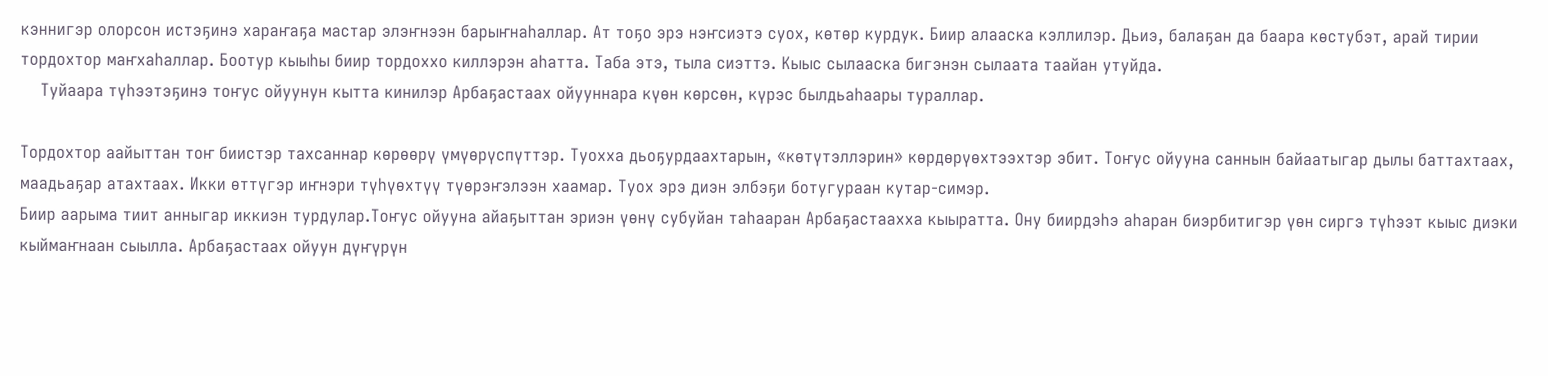кэннигэр олорсон истэҕинэ хараҥаҕа мастар элэҥнээн барыҥнаһаллар. Ат тоҕо эрэ нэҥсиэтэ суох, көтөр курдук. Биир алааска кэллилэр. Дьиэ, балаҕан да баара көстубэт, арай тирии тордохтор маҥхаһаллар. Боотур кыыһы биир тордоххо киллэрэн аһатта. Таба этэ, тыла сиэттэ. Кыыс сылааска бигэнэн сылаата таайан утуйда.
    Туйаара түһээтэҕинэ тоҥус ойуунун кытта кинилэр Арбаҕастаах ойууннара күөн көрсөн, күрэс былдьаһаары тураллар.

Тордохтор аайыттан тоҥ биистэр тахсаннар көрөөрү үмүөрүспүттэр. Туохха дьоҕурдаахтарын, «көтүтэллэрин» көрдөрүөхтээхтэр эбит. Тоҥус ойууна саннын байаатыгар дылы баттахтаах, маадьаҕар атахтаах. Икки өттүгэр иҥнэри түһүөхтүү түөрэҥэлээн хаамар. Туох эрэ диэн элбэҕи ботугураан кутар-симэр.
Биир аарыма тиит анныгар иккиэн турдулар.Тоҥус ойууна айаҕыттан эриэн үөнү субуйан таһааран Арбаҕастаахха кыыратта. Ону биирдэһэ аһаран биэрбитигэр үөн сиргэ түһээт кыыс диэки кыймаҥнаан сыылла. Арбаҕастаах ойуун дүҥүрүн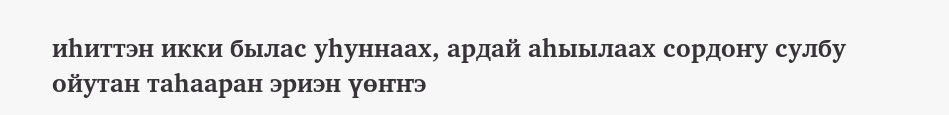иһиттэн икки былас уһуннаах, ардай аһыылаах сордоҥу сулбу ойутан таһааран эриэн үөҥҥэ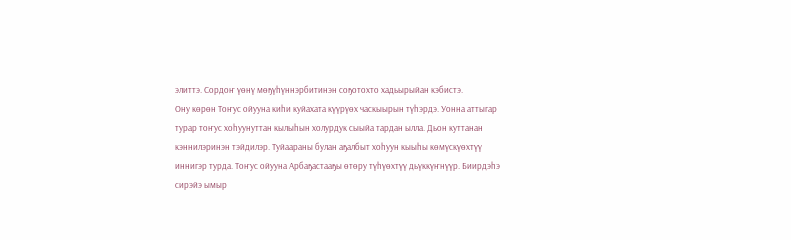элиттэ. Сордоҥ үөнү мөҕүһүннэрбитинэн соҕотохто хадьырыйан кэбистэ.
Ону көрөн Тоҥус ойууна киһи куйахата күүрүөх часкыырын түһэрдэ. Уонна аттыгар турар тоҥус хоһуунуттан кылыһын холурдук сыыйа тардан ылла. Дьон куттанан кэннилэринэн тэйдилэр. Туйаараны булан аҕалбыт хоһуун кыыһы көмүскүөхтүү иннигэр турда. Тоҥус ойууна Арбаҕастааҕы өтөру түһүөхтүү дьүккүҥнүүр. Биирдэһэ сирэйэ ымыр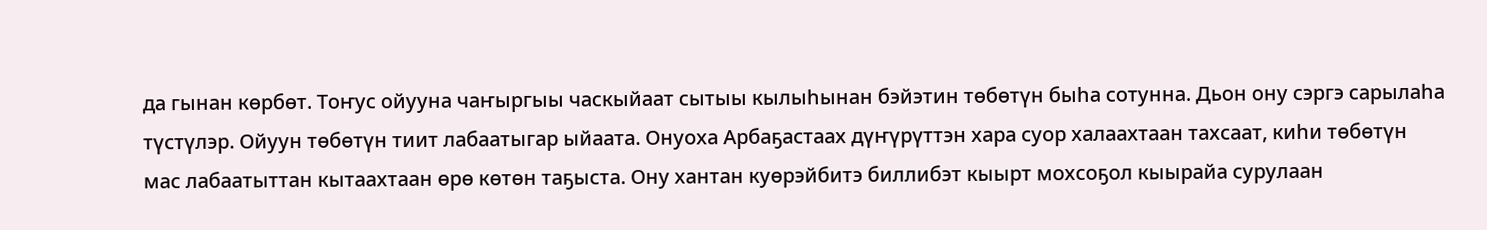да гынан көрбөт. Тоҥус ойууна чаҥыргыы часкыйаат сытыы кылыһынан бэйэтин төбөтүн быһа сотунна. Дьон ону сэргэ сарылаһа түстүлэр. Ойуун төбөтүн тиит лабаатыгар ыйаата. Онуоха Арбаҕастаах дүҥүрүттэн хара суор халаахтаан тахсаат, киһи төбөтүн мас лабаатыттан кытаахтаан өрө көтөн таҕыста. Ону хантан куөрэйбитэ биллибэт кыырт мохсоҕол кыырайа сурулаан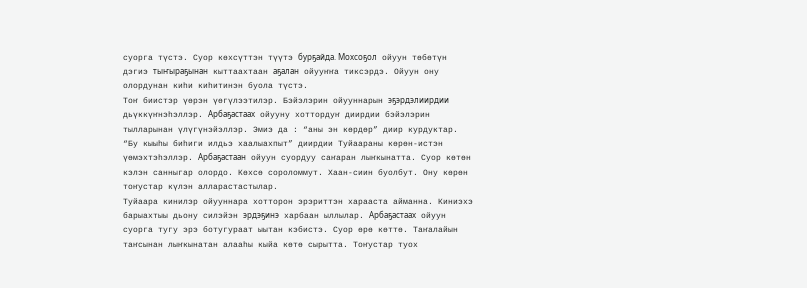суорга түстэ. Суор көхсүттэн түүтэ бурҕайда. Мохсоҕол ойуун төбөтүн дэгиэ тыҥыраҕынан кыттаахтаан аҕалан ойууҥҥа тиксэрдэ. Ойуун ону олордунан киһи киһитинэн буола түстэ.
Тоҥ биистэр үөрэн үөгүлээтилэр. Бэйэлэрин ойууннарын эҕэрдэлиирдии дьүккүҥнэһэллэр. Арбаҕастаах ойууну хоттордуҥ диирдии бэйэлэрин тылларынан үлүгүнэйэллэр. Эмиэ да : “аны эн көрдөр” диир курдуктар. “Бу кыыһы биһиги илдьэ хаалыахпыт” диирдии Туйаараны көрөн-истэн үөмэхтэһэллэр. Арбаҕастаан ойуун суордуу саҥаран лыҥкынатта. Суор көтөн кэлэн санныгар олордо. Көхсө сороломмут. Хаан-сиин буолбут. Ону көрөн тоҥустар күлэн алларастастылар.
Туйаара кинилэр ойууннара хотторон эрэриттэн харааста айманна. Киниэхэ барыахтыы дьону силэйэн эрдэҕинэ харбаан ыллылар. Арбаҕастаах ойуун суорга тугу эрэ ботугураат ыытан кэбистэ. Суор өрө көттө. Таҥалайын таҥсынан лыҥкынатан алааһы кыйа көтө сырытта. Тоҥустар туох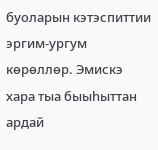буоларын кэтэспиттии эргим-ургум көрөллөр. Эмискэ хара тыа быыһыттан ардай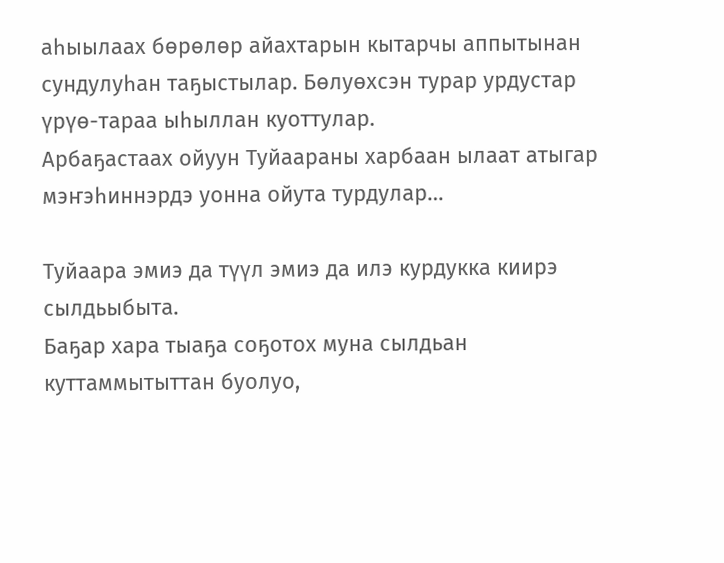аһыылаах бөрөлөр айахтарын кытарчы аппытынан сундулуһан таҕыстылар. Бөлуөхсэн турар урдустар үрүө-тараа ыһыллан куоттулар.
Арбаҕастаах ойуун Туйаараны харбаан ылаат атыгар мэҥэһиннэрдэ уонна ойута турдулар…

Туйаара эмиэ да түүл эмиэ да илэ курдукка киирэ сылдьыбыта.
Баҕар хара тыаҕа соҕотох муна сылдьан куттаммытыттан буолуо,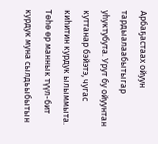Арбаҕастаах ойуун тардыалаабытыгар уһуктубута. Урут бу ойуунтан куттанар бэйэтэ, чугас киһитин курдук ылыммыта. Төһө өр маннык түүл-бит курдук муна сылдьыбытын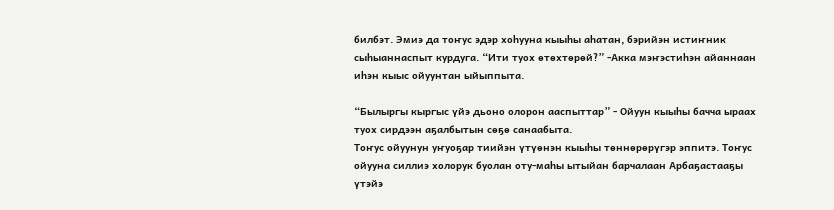билбэт. Эмиэ да тоҥус эдэр хоһууна кыыһы аһатан, бэрийэн истиҥник сыһыаннаспыт курдуга. “Ити туох өтөхтөрөй?” -Акка мэҥэстиһэн айаннаан иһэн кыыс ойуунтан ыйыппыта.

“Былыргы кыргыс үйэ дьоно олорон ааспыттар” - Ойуун кыыһы бачча ыраах туох сирдээн аҕалбытын сөҕө санаабыта.
Тоҥус ойуунун уҥуоҕар тиийэн үтүөнэн кыыһы төннөрөрүгэр эппитэ. Тоҥус ойууна силлиэ холорук буолан оту-маһы ытыйан барчалаан Арбаҕастааҕы үтэйэ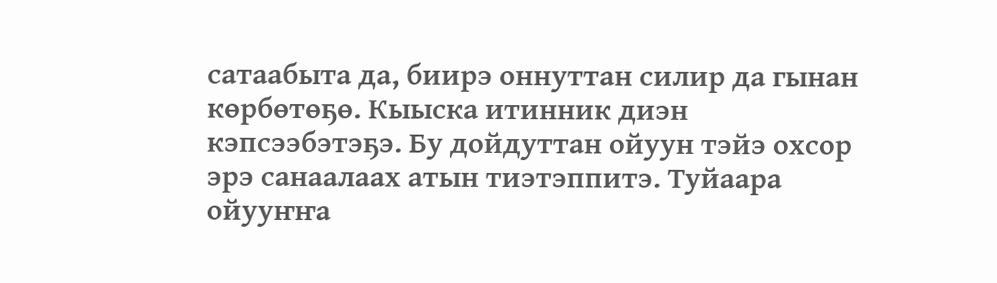сатаабыта да, биирэ оннуттан силир да гынан көрбөтөҕө. Кыыска итинник диэн кэпсээбэтэҕэ. Бу дойдуттан ойуун тэйэ охсор эрэ санаалаах атын тиэтэппитэ. Туйаара ойууҥҥа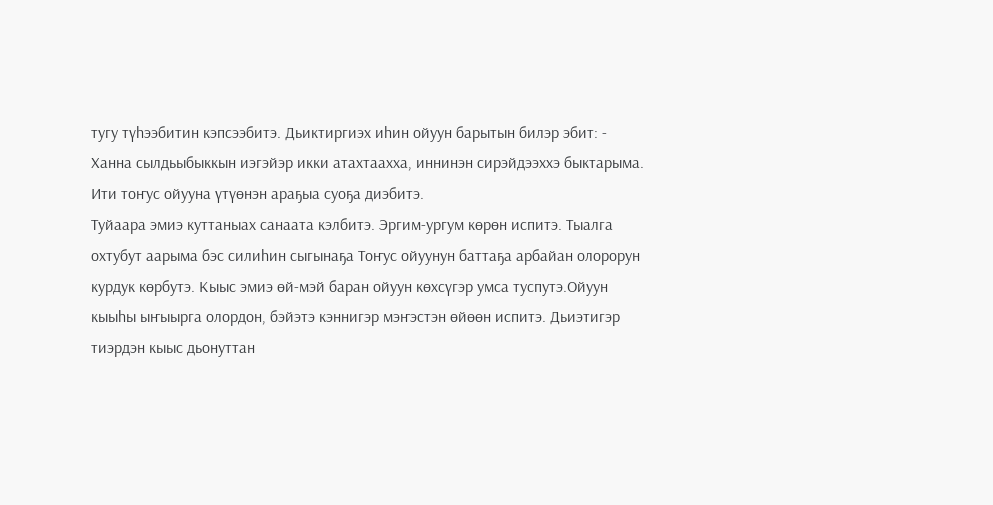тугу түһээбитин кэпсээбитэ. Дьиктиргиэх иһин ойуун барытын билэр эбит: - Ханна сылдьыбыккын иэгэйэр икки атахтаахха, иннинэн сирэйдээххэ быктарыма. Ити тоҥус ойууна үтүөнэн араҕыа суоҕа диэбитэ.
Туйаара эмиэ куттаныах санаата кэлбитэ. Эргим-ургум көрөн испитэ. Тыалга охтубут аарыма бэс силиһин сыгынаҕа Тоҥус ойуунун баттаҕа арбайан олорорун курдук көрбутэ. Кыыс эмиэ өй-мэй баран ойуун көхсүгэр умса туспутэ.Ойуун кыыһы ыҥыырга олордон, бэйэтэ кэннигэр мэҥэстэн өйөөн испитэ. Дьиэтигэр тиэрдэн кыыс дьонуттан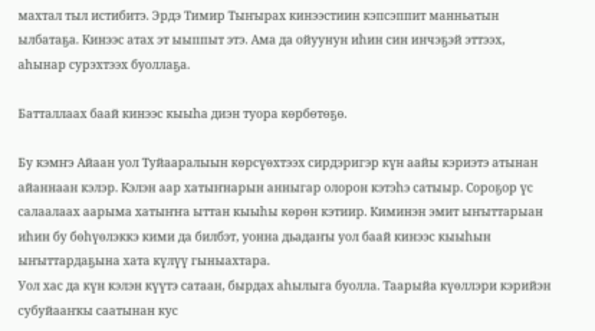махтал тыл истибитэ. Эрдэ Тимир Тыҥырах кинээстиин кэпсэппит манньатын ылбатаҕа. Кинээс атах эт ыыппыт этэ. Ама да ойуунун иһин син инчэҕэй эттээх, аһынар сурэхтээх буоллаҕа.

Батталлаах баай кинээс кыыһа диэн туора көрбөтөҕө.

Бу кэмҥэ Айаан уол Туйааралыын көрсүөхтээх сирдэригэр күн аайы кэриэтэ атынан айаннаан кэлэр. Кэлэн аар хатыҥнарын анныгар олорон кэтэһэ сатыыр. Сороҕор үс салаалаах аарыма хатыҥҥа ыттан кыыһы көрөн кэтиир. Киминэн эмит ыҥыттарыан иһин бу бөһүөлэккэ кими да билбэт, уонна дьадаҥы уол баай кинээс кыыһын ыҥыттардаҕына хата күлүү гыныахтара.
Уол хас да күн кэлэн күүтэ сатаан, бырдах аһылыга буолла. Таарыйа күөллэри кэрийэн субуйааҥкы саатынан кус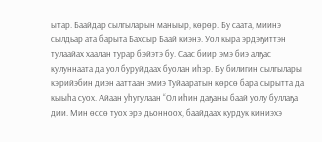ытар. Баайдар сылгыларын маныыр, көрөр. Бу саата, миинэ сылдьар ата барыта Бахсыр Баай киэнэ. Уол кыра эрдэҕиттэн тулаайах хаалан турар бэйэтэ бу. Саас биир эмэ биэ алҕас кулуннаата да уол буруйдаах буолан иһэр. Бу билигин сылгылары кэрийэбин диэн ааттаан эмиэ Туйааратын көрсө бара сырытта да кыыһа суох. Айаан уһугулаан “Ол иһин даҕаны баай уолу буллаҕа дии. Мин өссө туох эрэ дьонноох, баайдаах курдук киниэхэ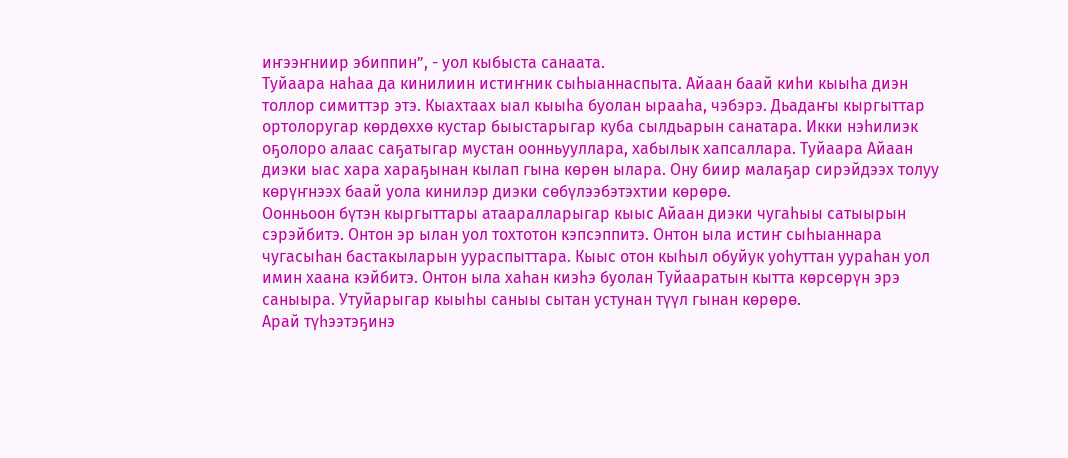иҥээҥниир эбиппин”, - уол кыбыста санаата.
Туйаара наһаа да кинилиин истиҥник сыһыаннаспыта. Айаан баай киһи кыыһа диэн толлор симиттэр этэ. Кыахтаах ыал кыыһа буолан ырааһа, чэбэрэ. Дьадаҥы кыргыттар ортолоругар көрдөххө кустар быыстарыгар куба сылдьарын санатара. Икки нэһилиэк оҕолоро алаас саҕатыгар мустан оонньууллара, хабылык хапсаллара. Туйаара Айаан диэки ыас хара хараҕынан кылап гына көрөн ылара. Ону биир малаҕар сирэйдээх толуу көрүҥнээх баай уола кинилэр диэки сөбүлээбэтэхтии көрөрө.
Оонньоон бүтэн кыргыттары атааралларыгар кыыс Айаан диэки чугаһыы сатыырын сэрэйбитэ. Онтон эр ылан уол тохтотон кэпсэппитэ. Онтон ыла истиҥ сыһыаннара чугасыһан бастакыларын уураспыттара. Кыыс отон кыһыл обуйук уоһуттан уураһан уол имин хаана кэйбитэ. Онтон ыла хаһан киэһэ буолан Туйааратын кытта көрсөрүн эрэ саныыра. Утуйарыгар кыыһы саныы сытан устунан түүл гынан көрөрө.
Арай түһээтэҕинэ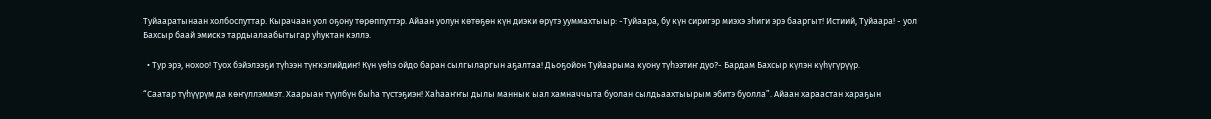Туйааратынаан холбоспуттар. Кырачаан уол оҕону төрөппуттэр. Айаан уолун көтөҕөн күн диэки өрүтэ ууммахтыыр: -Туйаара, бу күн сиригэр миэхэ эһиги эрэ бааргыт! Истиий, Туйаара! - уол Бахсыр баай эмискэ тардыалаабытыгар уһуктан кэллэ.

  • Тур эрэ, нохоо! Туох бэйэлээҕи түһээн түҥкэлийдиҥ! Күн үөһэ ойдо баран сылгыларгын аҕалтаа! Дьоҕойон Туйаарыма куону түһээтиҥ дуо?- Бардам Бахсыр күлэн күһүгүрүүр.

“Саатар түһүүрүм да көҥүллэммэт. Хаарыан түүлбүн быһа түстэҕиэн! Хаһааҥҥы дылы маннык ыал хамначчыта буолан сылдьаахтыырым эбитэ буолла”. Айаан хараастан хараҕын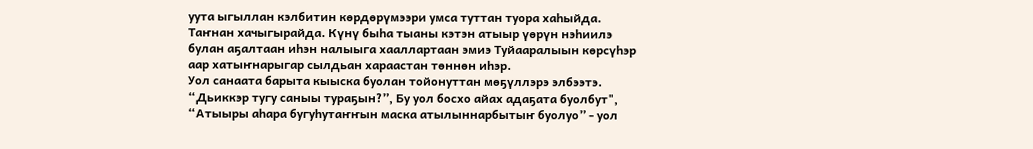уута ыгыллан кэлбитин көрдөрүмээри умса туттан туора хаһыйда. Таҥнан хачыгырайда. Күнү быһа тыаны кэтэн атыыр үөрүн нэһиилэ булан аҕалтаан иһэн налыыга хааллартаан эмиэ Туйааралыын көрсүһэр аар хатыҥнарыгар сылдьан хараастан төннөн иһэр.
Уол санаата барыта кыыска буолан тойонуттан мөҕүллэрэ элбээтэ. “Дьиккэр тугу саныы тураҕын?”, Бу уол босхо айах адаҕата буолбут", “Атыыры аһара бугуһутаҥҥын маска атылыннарбытыҥ буолуо” - уол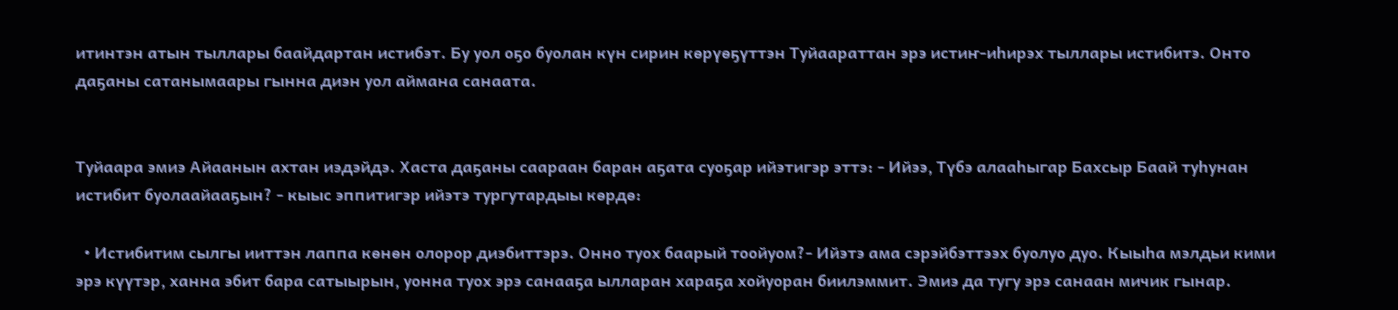итинтэн атын тыллары баайдартан истибэт. Бу уол оҕо буолан күн сирин көрүөҕүттэн Туйаараттан эрэ истиҥ-иһирэх тыллары истибитэ. Онто даҕаны сатанымаары гынна диэн уол аймана санаата.


Туйаара эмиэ Айаанын ахтан иэдэйдэ. Хаста даҕаны саараан баран аҕата суоҕар ийэтигэр эттэ: - Ийээ, Түбэ алааһыгар Бахсыр Баай туһунан истибит буолаайааҕын? - кыыс эппитигэр ийэтэ тургутардыы көрдө:

  • Истибитим сылгы ииттэн лаппа көнөн олорор диэбиттэрэ. Онно туох баарый тоойуом?- Ийэтэ ама сэрэйбэттээх буолуо дуо. Кыыһа мэлдьи кими эрэ күүтэр, ханна эбит бара сатыырын, уонна туох эрэ санааҕа ылларан хараҕа хойуоран биилэммит. Эмиэ да тугу эрэ санаан мичик гынар.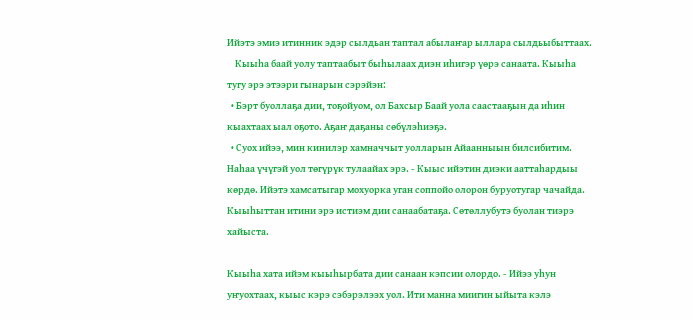Ийэтэ эмиэ итинник эдэр сылдьан таптал абылаҥар ыллара сылдьыбыттаах.
    Кыыһа баай уолу таптаабыт быһылаах диэн иһигэр үөрэ санаата. Кыыһа тугу эрэ этээри гынарын сэрэйэн:
  • Бэрт буоллаҕа дии, тоҕойуом, ол Бахсыр Баай уола саастааҕын да иһин кыахтаах ыал оҕото. Аҕаҥ даҕаны сөбүлэһиэҕэ.
  • Суох ийээ, мин кинилэр хамначчыт уолларын Айаанныын билсибитим. Наһаа үчүгэй уол төгүрүк тулаайах эрэ. - Кыыс ийэтин диэки ааттаһардыы көрдө. Ийэтэ хамсатыгар мохуорка уган соппойо олорон буруотугар чачайда. Кыыһыттан итини эрэ истиэм дии санаабатаҕа. Сөтөллубутэ буолан тиэрэ хайыста.

Кыыһа хата ийэм кыыһырбата дии санаан кэпсии олордо. - Ийээ уһун уҥуохтаах, кыыс кэрэ сэбэрэлээх уол. Ити манна миигин ыйыта кэлэ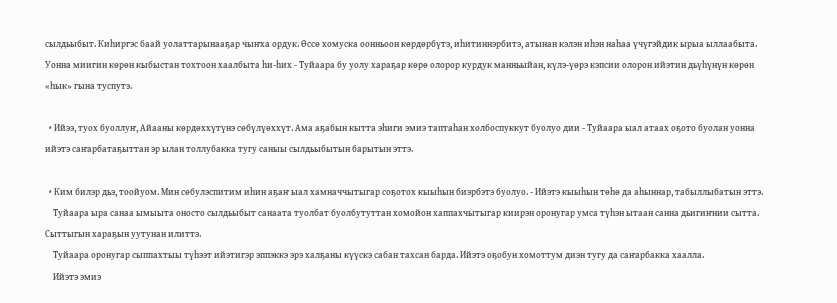сылдьыбыт. Киһиргэс баай уолаттарынааҕар чыҥха ордук. Өссө хомуска оонньоон көрдөрбүтэ, иһитиннэрбитэ, атынан кэлэн иһэн наһаа үчүгэйдик ырыа ыллаабыта. Уонна миигин көрөн кыбыстан тохтоон хаалбыта һи-һих - Туйаара бу уолу хараҕар көрө олорор курдук манньыйан, күлэ-үөрэ кэпсии олорон ийэтин дьүһүнүн көрөн «һык» гына туспутэ.

  • Ийээ, туох буоллуҥ, Айааны көрдөххүтүнэ сөбүлүөххүт. Ама аҕабын кытта эһиги эмиэ таптаһан холбоспуккут буолуо дии - Туйаара ыал атаах оҕото буолан уонна ийэтэ саҥарбатаҕыттан эр ылан толлубакка тугу саныы сылдьыбытын барытын эттэ.

  • Ким билэр дьэ, тоойуом. Мин сөбулэспитим иһин аҕаҥ ыал хамначчытыгар соҕотох кыыһын биэрбэтэ буолуо. - Ийэтэ кыыһын төһө да аһыннар, табыллыбатын эттэ.
    Туйаара ыра санаа ымыыта оносто сылдьыбыт санаата туолбат буолбутуттан хомойон хаппахчытыгар киирэн оронугар умса түһэн ытаан санна дьигиҥнии сытта. Сыттыгын хараҕын уутунан илиттэ.
    Туйаара оронугар сыппахтыы түһээт ийэтигэр эппэккэ эрэ халҕаны күүскэ сабан тахсан барда. Ийэтэ оҕобун хомоттум диэн тугу да саҥарбакка хаалла.
    Ийэтэ эмиэ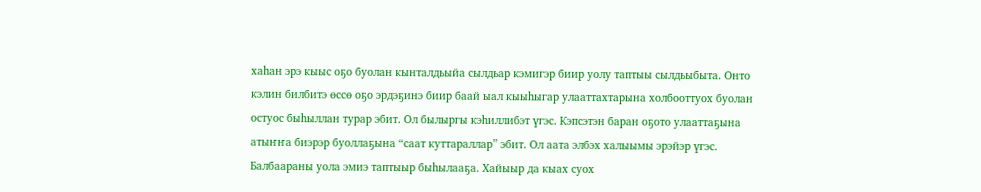хаһан эрэ кыыс оҕо буолан кынталдьыйа сылдьар кэмигэр биир уолу таптыы сылдьыбыта. Онто кэлин билбитэ өссө оҕо эрдэҕинэ биир баай ыал кыыһыгар улааттахтарына холбооттуох буолан остуос быһыллан турар эбит. Ол былыргы кэһиллибэт үгэс. Кэпсэтэн баран оҕото улааттаҕына атыҥҥа биэрэр буоллаҕына “саат куттараллар” эбит. Ол аата элбэх халыымы эрэйэр үгэс. Балбаараны уола эмиэ таптыыр быһылааҕа. Хайыыр да кыах суох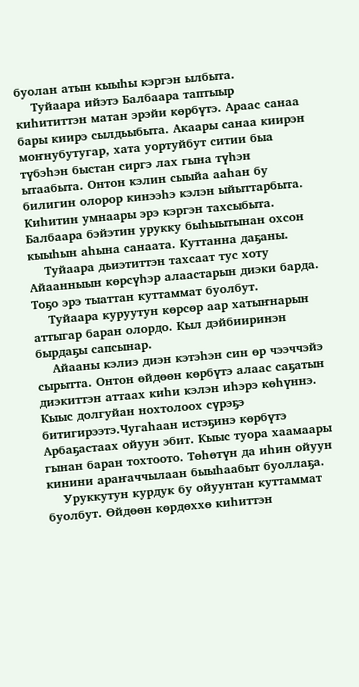буолан атын кыыһы кэргэн ылбыта.
    Туйаара ийэтэ Балбаара таптыыр киһититтэн матан эрэйи көрбүтэ. Араас санаа бары киирэ сылдьыбыта. Акаары санаа киирэн моҥнубутугар, хата уортуйбут ситии быа түбэһэн быстан сиргэ лах гына түһэн ытаабыта. Онтон кэлин сыыйа ааһан бу билигин олорор кинээһэ кэлэн ыйыттарбыта. Киһитин умнаары эрэ кэргэн тахсыбыта. Балбаара бэйэтин урукку быһыытынан охсон кыыһын аһына санаата. Куттанна даҕаны.
    Туйаара дьиэтиттэн тахсаат тус хоту Айаанныын көрсүһэр алаастарын диэки барда. Тоҕо эрэ тыаттан куттаммат буолбут.
    Туйаара куруутун көрсөр аар хатыҥнарын аттыгар баран олордо. Кыл дэйбииринэн бырдаҕы сапсынар.
    Айааны кэлиэ диэн кэтэһэн син өр чээччэйэ сырытта. Онтон өйдөөн көрбүтэ алаас саҕатын диэкиттэн аттаах киһи кэлэн иһэрэ көһүннэ. Кыыс долгуйан нохтолоох сүрэҕэ битигирээтэ.Чугаһаан истэҕинэ көрбүтэ Арбаҕастаах ойуун эбит. Кыыс туора хаамаары гынан баран тохтоото. Төһөтүн да иһин ойуун кинини араҥаччылаан быыһаабыт буоллаҕа.
    Уруккутун курдук бу ойуунтан куттаммат буолбут. Өйдөөн көрдөххө киһиттэн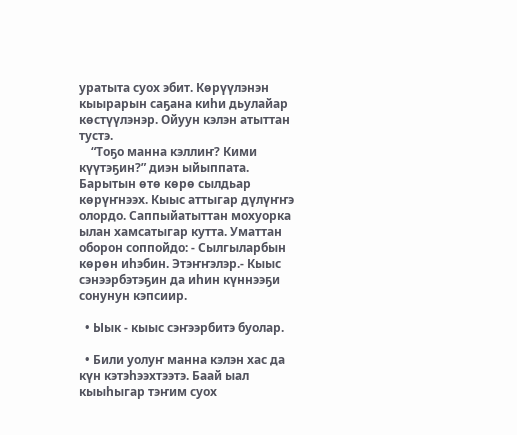уратыта суох эбит. Көрүүлэнэн кыырарын саҕана киһи дьулайар көстүүлэнэр. Ойуун кэлэн атыттан тустэ.
    “Тоҕо манна кэллиҥ? Кими күүтэҕин?” диэн ыйыппата. Барытын өтө көрө сылдьар көрүҥнээх. Кыыс аттыгар дүлүҥҥэ олордо. Саппыйатыттан мохуорка ылан хамсатыгар кутта. Уматтан оборон соппойдо: - Сылгыларбын көрөн иһэбин. Этэҥҥэлэр.- Кыыс сэнээрбэтэҕин да иһин күннээҕи сонунун кэпсиир.

  • Ыык - кыыс сэҥээрбитэ буолар.

  • Били уолуҥ манна кэлэн хас да күн кэтэһээхтээтэ. Баай ыал кыыһыгар тэҥим суох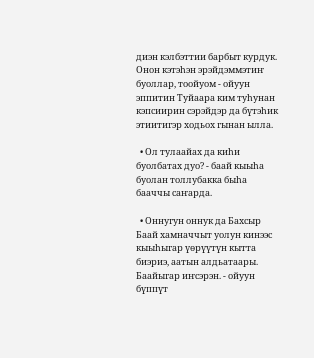диэн кэлбэттии барбыт курдук. Онон кэтэһэн эрэйдэммэтиҥ буоллар, тоойуом - ойуун эппитин Туйаара ким туһунан кэпсиирин сэрэйдэр да бүтэһик этиитигэр ходьох гынан ылла.

  • Ол тулаайах да киһи буолбатах дуо? - баай кыыһа буолан толлубакка быһа бааччы саҥарда.

  • Оннугун оннук да Бахсыр Баай хамначчыт уолун кинээс кыыһыгар үөрүүтүн кытта биэриэ, аатын алдьатаары. Баайыгар иҥсэрэн. - ойуун бүппүт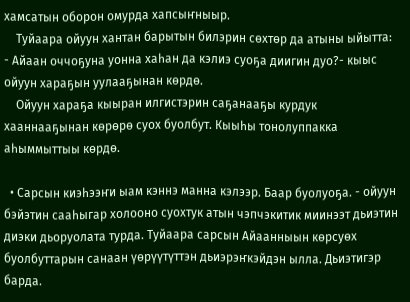хамсатын оборон омурда хапсыҥныыр.
    Туйаара ойуун хантан барытын билэрин сөхтөр да атыны ыйытта: - Айаан оччоҕуна уонна хаһан да кэлиэ суоҕа диигин дуо?- кыыс ойуун хараҕын уулааҕынан көрдө.
    Ойуун хараҕа кыыран илгистэрин саҕанааҕы курдук хааннааҕынан көрөрө суох буолбут. Кыыһы тонолуппакка аһыммыттыы көрдө.

  • Сарсын киэһээҥи ыам кэннэ манна кэлээр. Баар буолуоҕа. - ойуун бэйэтин сааһыгар холооно суохтук атын чэпчэкитик миинээт дьиэтин диэки дьоруолата турда. Туйаара сарсын Айаанныын көрсуөх буолбуттарын санаан үөрүүтүттэн дьиэрэҥкэйдэн ылла. Дьиэтигэр барда.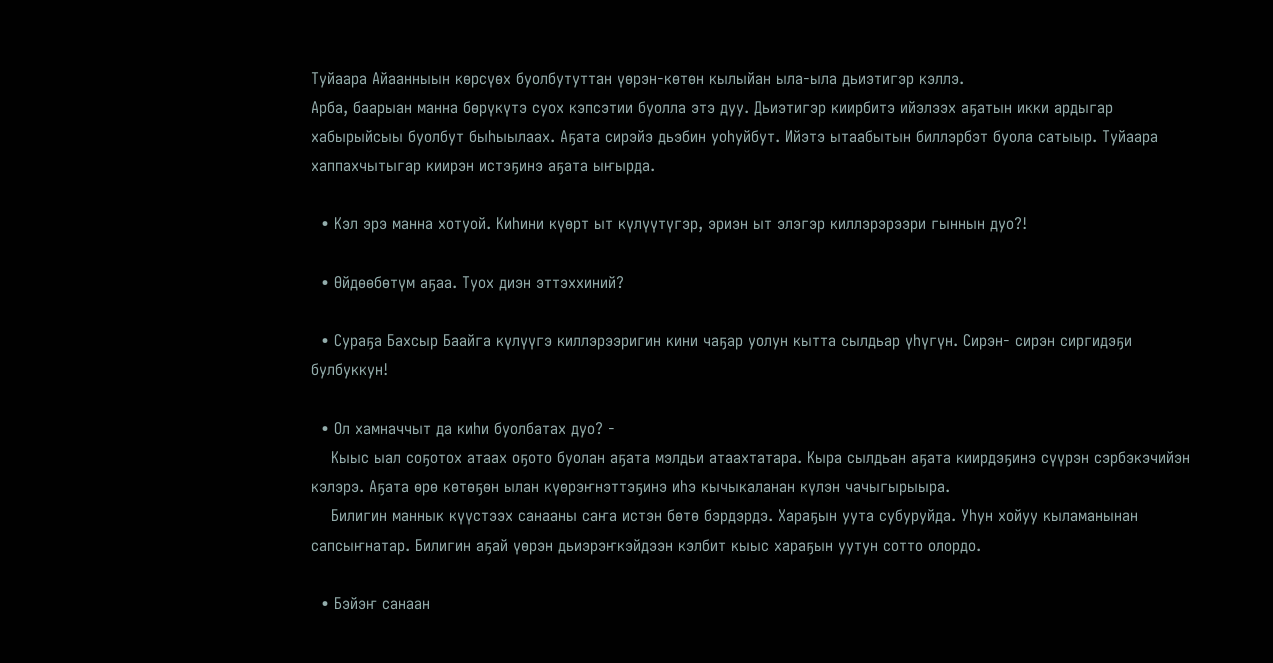Туйаара Айаанныын көрсүөх буолбутуттан үөрэн-көтөн кылыйан ыла-ыла дьиэтигэр кэллэ.
Арба, баарыан манна бөрүкүтэ суох кэпсэтии буолла этэ дуу. Дьиэтигэр киирбитэ ийэлээх аҕатын икки ардыгар хабырыйсыы буолбут быһыылаах. Аҕата сирэйэ дьэбин уоһуйбут. Ийэтэ ытаабытын биллэрбэт буола сатыыр. Туйаара хаппахчытыгар киирэн истэҕинэ аҕата ыҥырда.

  • Кэл эрэ манна хотуой. Киһини күөрт ыт күлүүтүгэр, эриэн ыт элэгэр киллэрэрээри гыннын дуо?!

  • Өйдөөбөтүм аҕаа. Туох диэн эттэххиний?

  • Сураҕа Бахсыр Баайга күлүүгэ киллэрээригин кини чаҕар уолун кытта сылдьар үһүгүн. Сирэн- сирэн сиргидэҕи булбуккун!

  • Ол хамначчыт да киһи буолбатах дуо? -
    Кыыс ыал соҕотох атаах оҕото буолан аҕата мэлдьи атаахтатара. Кыра сылдьан аҕата киирдэҕинэ сүүрэн сэрбэкэчийэн кэлэрэ. Аҕата өрө көтөҕөн ылан күөрэҥнэттэҕинэ иһэ кычыкаланан күлэн чачыгырыыра.
    Билигин маннык күүстээх санааны саҥа истэн бөтө бэрдэрдэ. Хараҕын уута субуруйда. Уһун хойуу кыламанынан сапсыҥнатар. Билигин аҕай үөрэн дьиэрэҥкэйдээн кэлбит кыыс хараҕын уутун сотто олордо.

  • Бэйэҥ санаан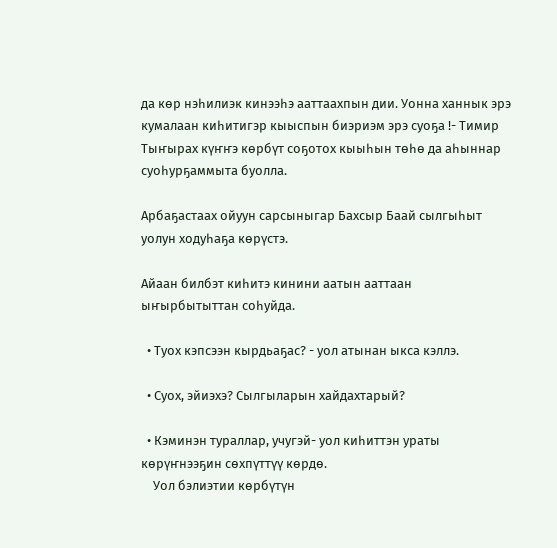да көр нэһилиэк кинээһэ ааттаахпын дии. Уонна ханнык эрэ кумалаан киһитигэр кыыспын биэриэм эрэ суоҕа !- Тимир Тыҥырах күҥҥэ көрбүт соҕотох кыыһын төһө да аһыннар суоһурҕаммыта буолла.

Арбаҕастаах ойуун сарсыныгар Бахсыр Баай сылгыһыт уолун ходуһаҕа көрүстэ.

Айаан билбэт киһитэ кинини аатын ааттаан ыҥырбытыттан соһуйда.

  • Туох кэпсээн кырдьаҕас? - уол атынан ыкса кэллэ.

  • Суох, эйиэхэ? Сылгыларын хайдахтарый?

  • Кэминэн тураллар, учугэй- уол киһиттэн ураты көрүҥнээҕин сөхпүттүү көрдө.
    Уол бэлиэтии көрбүтүн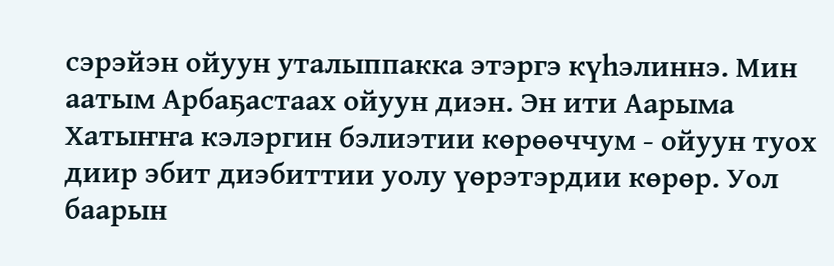сэрэйэн ойуун уталыппакка этэргэ күһэлиннэ. Мин аатым Арбаҕастаах ойуун диэн. Эн ити Аарыма Хатыҥҥа кэлэргин бэлиэтии көрөөччум - ойуун туох диир эбит диэбиттии уолу үөрэтэрдии көрөр. Уол баарын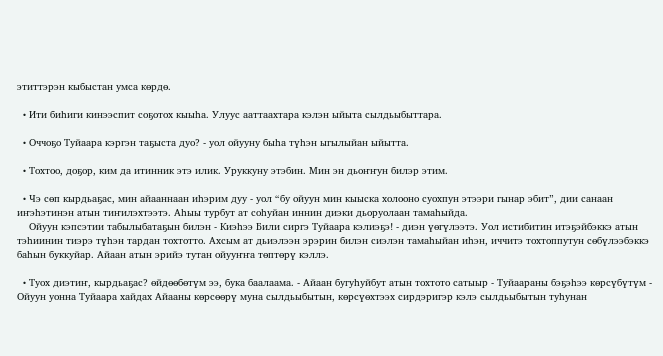этиттэрэн кыбыстан умса көрдө.

  • Ити биһиги кинээспит соҕотох кыыһа. Улуус ааттаахтара кэлэн ыйыта сылдьыбыттара.

  • Оччоҕо Туйаара кэргэн таҕыста дуо? - уол ойууну быһа түһэн ыгылыйан ыйытта.

  • Тохтоо, доҕор, ким да итинник этэ илик. Уруккуну этэбин. Мин эн дьоҥҥун билэр этим.

  • Чэ сөп кырдьаҕас, мин айааннаан иһэрим дуу - уол “бу ойуун мин кыыска холооно суохпун этээри гынар эбит”, дии санаан иҥэһэтинэн атын тиҥилэхтээтэ. Аһыы турбут ат соһуйан иннин диэки дьоруолаан тамаһыйда.
    Ойуун кэпсэтии табылыбатаҕын билэн - Киэһээ Били сиргэ Туйаара кэлиэҕэ! - диэн үөгүлээтэ. Уол истибитин итэҕэйбэккэ атын тэһиинин тиэрэ түһэн тардан тохтотто. Ахсым ат дьиэлээн эрэрин билэн сиэлэн тамаһыйан иһэн, иччитэ тохтоппутун сөбүлээбэккэ баһын буккуйар. Айаан атын эрийэ тутан ойууҥҥа төптөрү кэллэ.

  • Туох диэтиҥ, кырдьаҕас? өйдөөбөтүм ээ, бука баалаама. - Айаан бугуһуйбут атын тохтото сатыыр - Туйаараны бэҕэһээ көрсүбүтүм - Ойуун уонна Туйаара хайдах Айааны көрсөөрү муна сылдьыбытын, көрсүөхтээх сирдэригэр кэлэ сылдьыбытын туһунан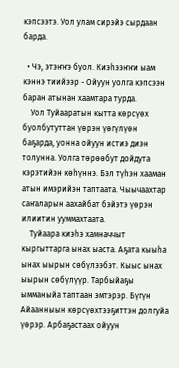кэпсээтэ. Уол улам сирэйэ сырдаан барда.

  • Чэ, этэҥҥэ буол. Киэһээҥҥи ыам кэннэ тиийээр - Ойуун уолга кэпсээн баран атынан хаамтара турда.
    Уол Туйааратын кытта көрсүөх буолбутуттан үөрэн үөгүлүөн баҕарда, уонна ойуун истиэ диэн толунна. Уолга төрөөбут дойдута кэрэтийэн көһүннэ. Бэл түһэн хааман атын имэрийэн таптаата. Чыычаахтар саҥаларын аахайбат бэйэтэ үөрэн илиитин ууммахтаата.
    Туйаара киэһэ хамначчыт кыргыттарга ынах ыаста. Аҕата кыыһа ынах ыырын сөбүлээбэт. Кыыс ынах ыырын сөбүлүүр. Тарбыйаҕы ымманыйа таптаан эмтэрэр. Бүгүн Айаанныын көрсүөхтээҕиттэн долгуйа үөрэр. Арбаҕастаах ойуун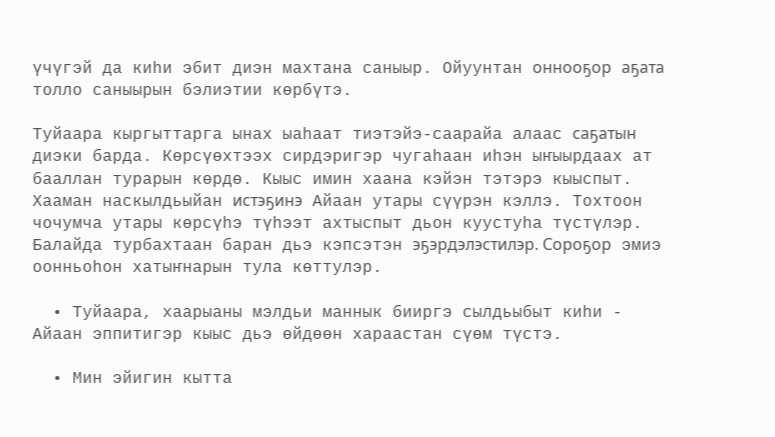үчүгэй да киһи эбит диэн махтана саныыр. Ойуунтан оннооҕор аҕата толло саныырын бэлиэтии көрбүтэ.

Туйаара кыргыттарга ынах ыаһаат тиэтэйэ-саарайа алаас саҕатын диэки барда. Көрсүөхтээх сирдэригэр чугаһаан иһэн ыҥыырдаах ат бааллан турарын көрдө. Кыыс имин хаана кэйэн тэтэрэ кыыспыт. Хааман наскылдьыйан истэҕинэ Айаан утары сүүрэн кэллэ. Тохтоон чочумча утары көрсүһэ түһээт ахтыспыт дьон куустуһа түстүлэр. Балайда турбахтаан баран дьэ кэпсэтэн эҕэрдэлэстилэр. Сороҕор эмиэ оонньоһон хатыҥнарын тула көттулэр.

  • Туйаара, хаарыаны мэлдьи маннык бииргэ сылдьыбыт киһи - Айаан эппитигэр кыыс дьэ өйдөөн хараастан сүөм түстэ.

  • Мин эйигин кытта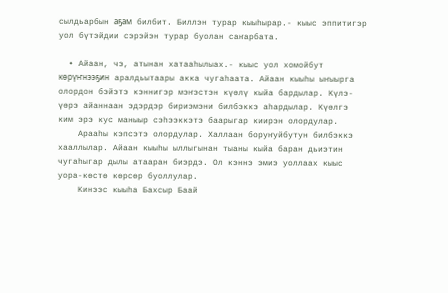сылдьарбын аҕам билбит. Биллэн турар кыыһырар.- кыыс эппитигэр уол бүтэйдии сэрэйэн турар буолан саҥарбата.

  • Айаан, чэ, атынан хатааһылыах.- кыыс уол хомойбут көрүҥнээҕин аралдьытаары акка чугаһаата. Айаан кыыһы ыҥыырга олордон бэйэтэ кэннигэр мэҥэстэн күөлү кыйа бардылар. Күлэ-үөрэ айаннаан эдэрдэр бириэмэни билбэккэ аһардылар. Күөлгэ ким эрэ кус маныыр сэһээккэтэ баарыгар киирэн олордулар.
    Арааһы кэпсэтэ олордулар. Халлаан боруҥуйбутун билбэккэ хааллылар. Айаан кыыһы ыллыгынан тыаны кыйа баран дьиэтин чугаһыгар дылы атааран биэрдэ. Ол кэннэ эмиэ уоллаах кыыс уора-көстө көрсөр буоллулар.
    Кинээс кыыһа Бахсыр Баай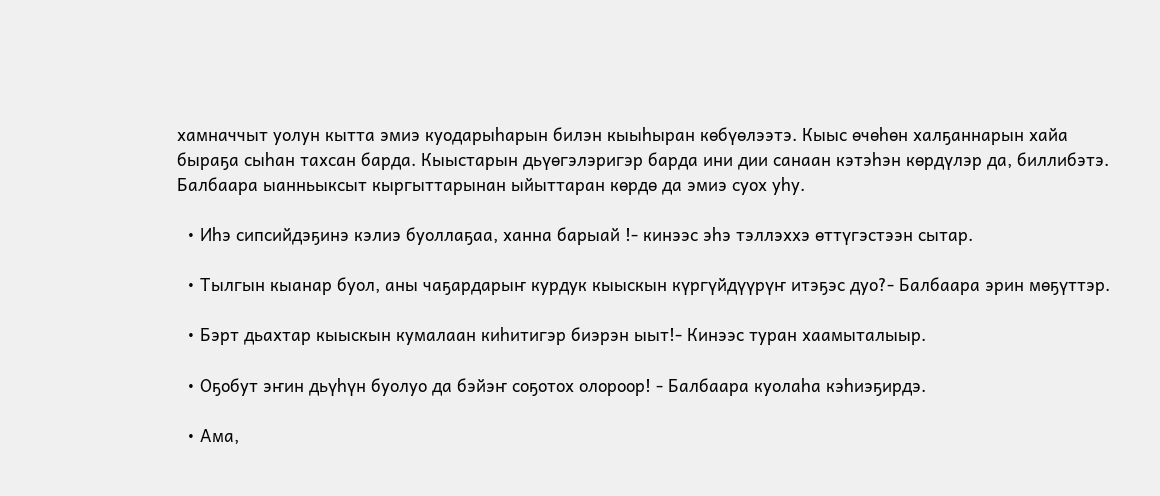хамначчыт уолун кытта эмиэ куодарыһарын билэн кыыһыран көбүөлээтэ. Кыыс өчөһөн халҕаннарын хайа быраҕа сыһан тахсан барда. Кыыстарын дьүөгэлэригэр барда ини дии санаан кэтэһэн көрдүлэр да, биллибэтэ. Балбаара ыанньыксыт кыргыттарынан ыйыттаран көрдө да эмиэ суох уһу.

  • Иһэ сипсийдэҕинэ кэлиэ буоллаҕаа, ханна барыай !- кинээс эһэ тэллэххэ өттүгэстээн сытар.

  • Тылгын кыанар буол, аны чаҕардарыҥ курдук кыыскын күргүйдүүрүҥ итэҕэс дуо?- Балбаара эрин мөҕүттэр.

  • Бэрт дьахтар кыыскын кумалаан киһитигэр биэрэн ыыт!- Кинээс туран хаамыталыыр.

  • Оҕобут эҥин дьүһүн буолуо да бэйэҥ соҕотох олороор! - Балбаара куолаһа кэһиэҕирдэ.

  • Ама,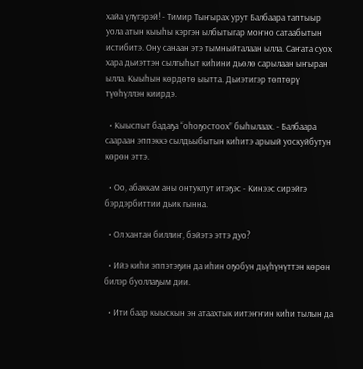хайа үлүгэрэй! - Тимир Тыҥырах урут Балбаара таптыыр уола атын кыыһы кэргэн ылбытыгар моҥно сатаабытын истибитэ. Ону санаан этэ тымныйталаан ылла. Саҥата суох хара дьиэттэн сылгыһыт киһини дьөлө сарылаан ыҥыран ылла. Кыыһын көрдөтө ыытта. Дьиэтигэр төптөрү түөһүллэн киирдэ.

  • Кыыспыт бадаҕа “оһоҕостоох” быһылаах. - Балбаара саараан эппэккэ сылдьыбытын киһитэ арыый уоскуйбутун көрөн эттэ.

  • Оо, абаккам аны онтукпут итэҕэс - Кинээс сирэйгэ бэрдэрбиттии дьик гынна.

  • Ол хантан биллиҥ, бэйэтэ эттэ дуо?

  • Ийэ киһи эппэтэҕин да иһин оҕобун дьүһүнүттэн көрөн билэр буоллаҕым дии.

  • Ити баар кыыскын эн атаахтык иитэҥҥин киһи тылын да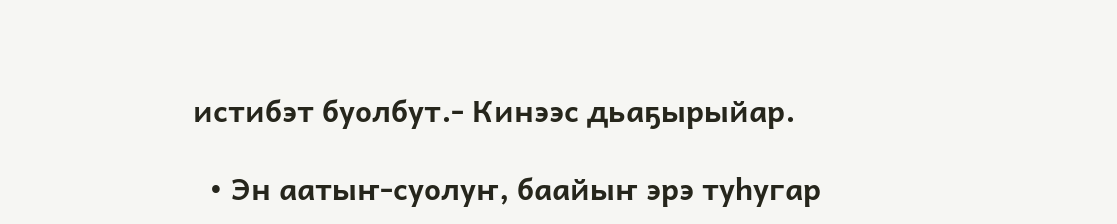истибэт буолбут.- Кинээс дьаҕырыйар.

  • Эн аатыҥ-суолуҥ, баайыҥ эрэ туһугар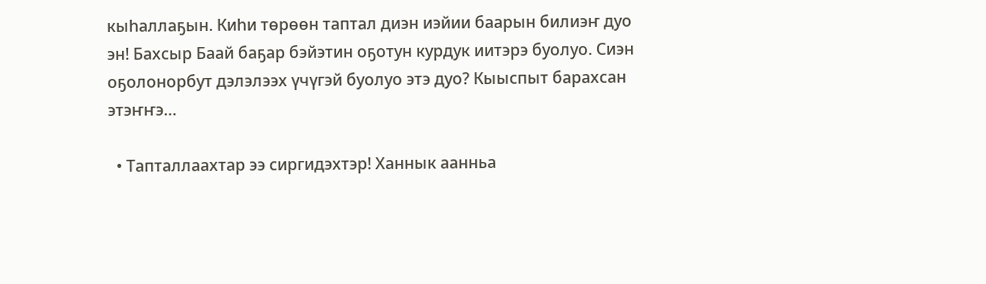кыһаллаҕын. Киһи төрөөн таптал диэн иэйии баарын билиэҥ дуо эн! Бахсыр Баай баҕар бэйэтин оҕотун курдук иитэрэ буолуо. Сиэн оҕолонорбут дэлэлээх үчүгэй буолуо этэ дуо? Кыыспыт барахсан этэҥҥэ…

  • Тапталлаахтар ээ сиргидэхтэр! Ханнык аанньа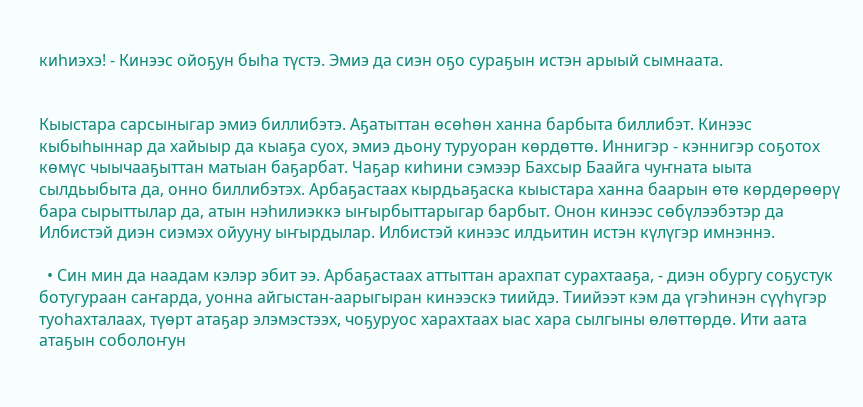киһиэхэ! - Кинээс ойоҕун быһа түстэ. Эмиэ да сиэн оҕо сураҕын истэн арыый сымнаата.


Кыыстара сарсыныгар эмиэ биллибэтэ. Аҕатыттан өсөһөн ханна барбыта биллибэт. Кинээс кыбыһыннар да хайыыр да кыаҕа суох, эмиэ дьону туруоран көрдөттө. Иннигэр - кэннигэр соҕотох көмүс чыычааҕыттан матыан баҕарбат. Чаҕар киһини сэмээр Бахсыр Баайга чуҥната ыыта сылдьыбыта да, онно биллибэтэх. Арбаҕастаах кырдьаҕаска кыыстара ханна баарын өтө көрдөрөөрү бара сырыттылар да, атын нэһилиэккэ ыҥырбыттарыгар барбыт. Онон кинээс сөбүлээбэтэр да Илбистэй диэн сиэмэх ойууну ыҥырдылар. Илбистэй кинээс илдьитин истэн күлүгэр имнэннэ.

  • Син мин да наадам кэлэр эбит ээ. Арбаҕастаах аттыттан арахпат сурахтааҕа, - диэн обургу соҕустук ботугураан саҥарда, уонна айгыстан-аарыгыран кинээскэ тиийдэ. Тиийээт кэм да үгэһинэн сүүһүгэр туоһахталаах, түөрт атаҕар элэмэстээх, чоҕуруос харахтаах ыас хара сылгыны өлөттөрдө. Ити аата атаҕын соболоҥун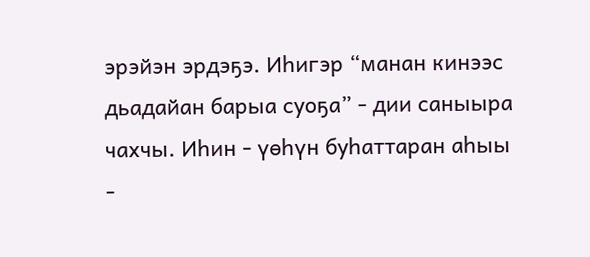эрэйэн эрдэҕэ. Иһигэр “манан кинээс дьадайан барыа суоҕа” - дии саныыра чахчы. Иһин - үөһүн буһаттаран аһыы -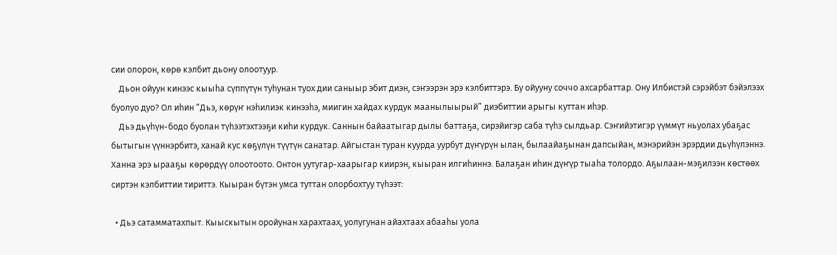сии олорон, көрө кэлбит дьону олоотуур.
    Дьон ойуун кинээс кыыһа сүппүтүн туһунан туох дии саныыр эбит диэн, сэҥээрэн эрэ кэлбиттэрэ. Бу ойууну соччо ахсарбаттар. Ону Илбистэй сэрэйбэт бэйэлээх буолуо дуо? Ол иһин “Дьэ, көрүҥ нэһилиэк кинээһэ, миигин хайдах курдук маанылыырый” диэбиттии арыгы куттан иһэр.
    Дьэ дьүһүн-бодо буолан түһээтэхтээҕи киһи курдук. Саннын байаатыгар дылы баттаҕа, сирэйигэр саба түһэ сылдьар. Сэҥийэтигэр үүммүт ньуолах убаҕас бытыгын үүннэрбитэ, ханай кус көҕүлүн түүтүн санатар. Айгыстан туран куурда уурбут дүҥүрүн ылан, былаайаҕынан дапсыйан, мэнэрийэн эрэрдии дьүһүлэннэ. Ханна эрэ ырааҕы көрөрдүү олоотоото. Онтон уутугар-хаарыгар киирэн, кыыран илгиһиннэ. Балаҕан иһин дүҥүр тыаһа толордо. Аҕылаан-мэҕилээн көстөөх сиртэн кэлбиттии тириттэ. Кыыран бүтэн умса туттан олорбохтуу түһээт:

  • Дьэ сатамматахпыт. Кыыскытын оройунан харахтаах, уолугунан айахтаах абааһы уола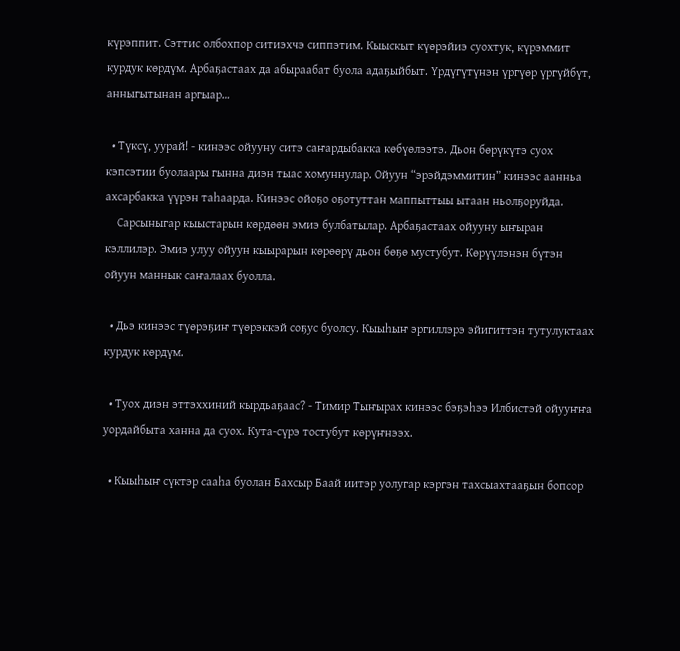күрэппит. Сэттис олбохпор ситиэхчэ сиппэтим. Кыыскыт күөрэйиэ суохтук, күрэммит курдук көрдүм. Арбаҕастаах да абыраабат буола адаҕыйбыт. Үрдүгүтүнэн үргүөр үргүйбүт, анныгытынан аргыар…

  • Түксү, уурай! - кинээс ойууну ситэ саҥардыбакка көбүөлээтэ. Дьон бөрүкүтэ суох кэпсэтии буолаары гынна диэн тыас хомуннулар. Ойуун “эрэйдэммитин” кинээс аанньа ахсарбакка үүрэн таһаарда. Кинээс ойоҕо оҕотуттан маппыттыы ытаан ньолҕоруйда.
    Сарсыныгар кыыстарын көрдөөн эмиэ булбатылар. Арбаҕастаах ойууну ыҥыран кэллилэр. Эмиэ улуу ойуун кыырарын көрөөрү дьон бөҕө мустубут. Көрүүлэнэн бүтэн ойуун маннык саҥалаах буолла.

  • Дьэ кинээс түөрэҕиҥ түөрэккэй соҕус буолсу. Кыыһыҥ эргиллэрэ эйигиттэн тутулуктаах курдук көрдүм.

  • Туох диэн эттэххиний кырдьаҕаас? - Тимир Тыҥырах кинээс бэҕэһээ Илбистэй ойууҥҥа уордайбыта ханна да суох. Кута-сүрэ тостубут көрүҥнээх.

  • Кыыһыҥ сүктэр сааһа буолан Бахсыр Баай иитэр уолугар кэргэн тахсыахтааҕын бопсор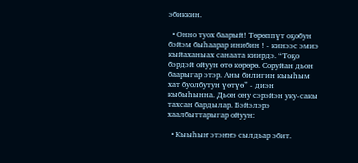эбиккин.

  • Онно туох баарый! Төрөппүт оҕобун бэйэм быһаарар инибин ! - кинээс эмиэ кыйаханыах санаата киирдэ. “Тоҕо бэрдэй ойуун өтө көрөрө. Соруйан дьон баарыгар этэр. Аны билигин кыыһым хат буолбутун үөтүө” - диэн кыбыһынна. Дьон ону сэрэйэн уку-сакы тахсан бардылар. Бэйэлэрэ хаалбыттарыгар ойуун:

  • Кыыһыҥ этэҥҥэ сылдьар эбит.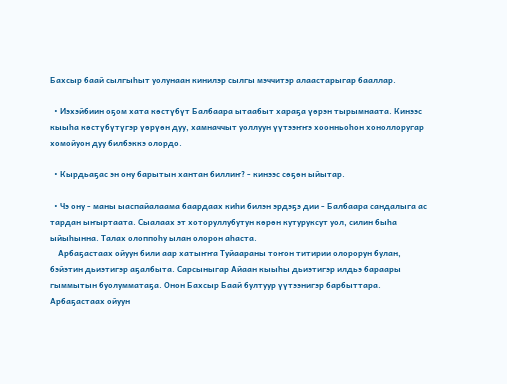Бахсыр баай сылгыһыт уолунаан кинилэр сылгы мэччитэр алаастарыгар бааллар.

  • Иэхэйбиин оҕом хата көстүбүт Балбаара ытаабыт хараҕа үөрэн тырымнаата. Кинээс кыыһа көстүбүтүгэр үөрүөн дуу, хамначчыт уоллуун үүтээҥҥэ хоонньоһон хоноллоругар хомойуон дуу билбэккэ олордо.

  • Кырдьаҕас эн ону барытын хантан биллиҥ? - кинээс сөҕөн ыйытар.

  • Чэ ону - маны ыаспайалаама баардаах киһи билэн эрдэҕэ дии - Балбаара сандалыга ас тардан ыҥыртаата. Сыалаах эт хоторуллубутун көрөн кутуруксут уол, силин быһа ыйыһынна. Талах олоппоһу ылан олорон аһаста.
    Арбаҕастаах ойуун били аар хатыҥҥа Туйаараны тоҥон титирии олорорун булан, бэйэтин дьиэтигэр аҕалбыта. Сарсыныгар Айаан кыыһы дьиэтигэр илдьэ бараары гыммытын буолумматаҕа. Онон Бахсыр Баай бултуур үүтээнигэр барбыттара. Арбаҕастаах ойуун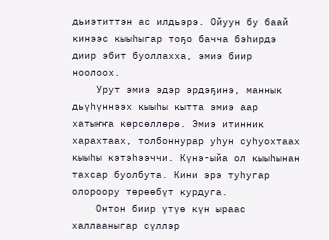дьиэтиттэн ас илдьэрэ. Ойуун бу баай кинээс кыыһыгар тоҕо бачча бэһирдэ диир эбит буоллахха, эмиэ биир ноолоох.
    Урут эмиэ эдэр эрдэҕинэ, маннык дьүһүннээх кыыһы кытта эмиэ аар хатыҥҥа көрсөллөрө. Эмиэ итинник харахтаах, толбоннурар уһун суһуохтаах кыыһы кэтэһээччи. Күнэ-ыйа ол кыыһынан тахсар буолбута. Кини эрэ туһугар олороору төрөөбүт курдуга.
    Онтон биир үтүө күн ыраас халлааныгар сүллэр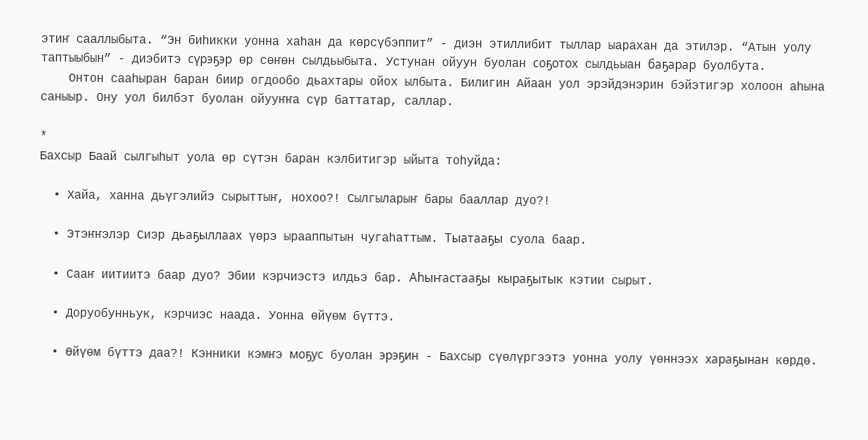этиҥ сааллыбыта. “Эн биһикки уонна хаһан да көрсүбэппит” - диэн этиллибит тыллар ыарахан да этилэр. “Атын уолу таптыыбын” - диэбитэ сүрэҕэр өр сөҥөн сылдьыбыта. Устунан ойуун буолан соҕотох сылдьыан баҕарар буолбута.
    Онтон сааһыран баран биир огдообо дьахтары ойох ылбыта. Билигин Айаан уол эрэйдэнэрин бэйэтигэр холоон аһына саныыр. Ону уол билбэт буолан ойууҥҥа сүр баттатар, саллар.

*
Бахсыр Баай сылгыһыт уола өр сүтэн баран кэлбитигэр ыйыта тоһуйда:

  • Хайа, ханна дьүгэлийэ сырыттыҥ, нохоо?! Сылгыларыҥ бары бааллар дуо?!

  • Этэҥҥэлэр Сиэр дьаҕыллаах үөрэ ырааппытын чугаһаттым. Тыатааҕы суола баар.

  • Сааҥ иитиитэ баар дуо? Эбии кэрчиэстэ илдьэ бар. Аһыҥастааҕы кыраҕытык кэтии сырыт.

  • Доруобунньук, кэрчиэс наада. Уонна өйүөм бүттэ.

  • Өйүөм бүттэ даа?! Кэнники кэмҥэ моҕус буолан эрэҕин - Бахсыр сүөлүргээтэ уонна уолу үөннээх хараҕынан көрдө.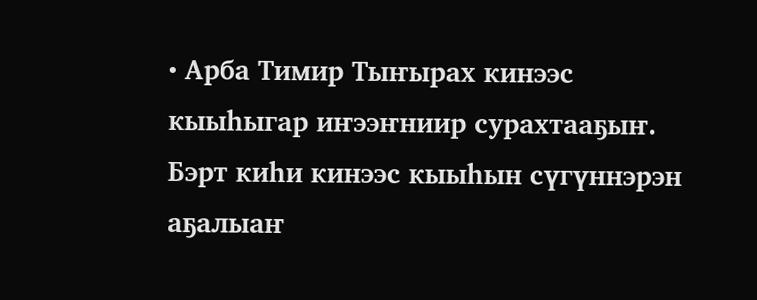• Арба Тимир Тыҥырах кинээс кыыһыгар иҥээҥниир сурахтааҕыҥ. Бэрт киһи кинээс кыыһын сүгүннэрэн аҕалыаҥ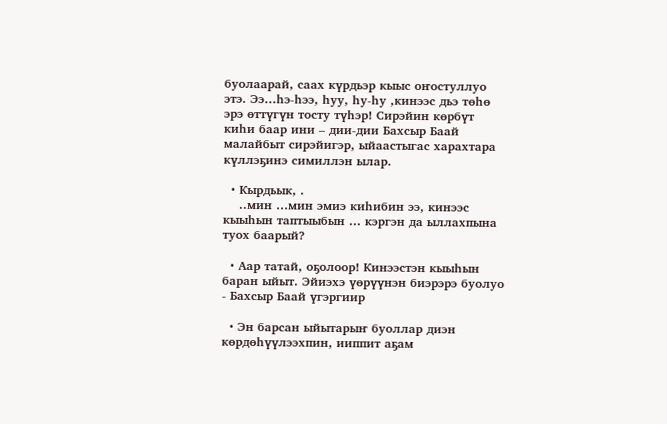буолаарай, саах күрдьэр кыыс оҥостуллуо этэ. Ээ…һэ-һээ, һуу, һу-һу ,кинээс дьэ төһө эрэ өттүгүн тосту түһэр! Сирэйин көрбүт киһи баар ини – дии-дии Бахсыр Баай малайбыт сирэйигэр, ыйаастыгас харахтара күллэҕинэ симиллэн ылар.

  • Кырдьык, .
    ..мин …мин эмиэ киһибин ээ, кинээс кыыһын таптыыбын … кэргэн да ыллахпына туох баарый?

  • Аар татай, оҕолоор! Кинээстэн кыыһын баран ыйыт. Эйиэхэ үөрүүнэн биэрэрэ буолуо - Бахсыр Баай үгэргиир

  • Эн барсан ыйытарыҥ буоллар диэн көрдөһүүлээхпин, ииппит аҕам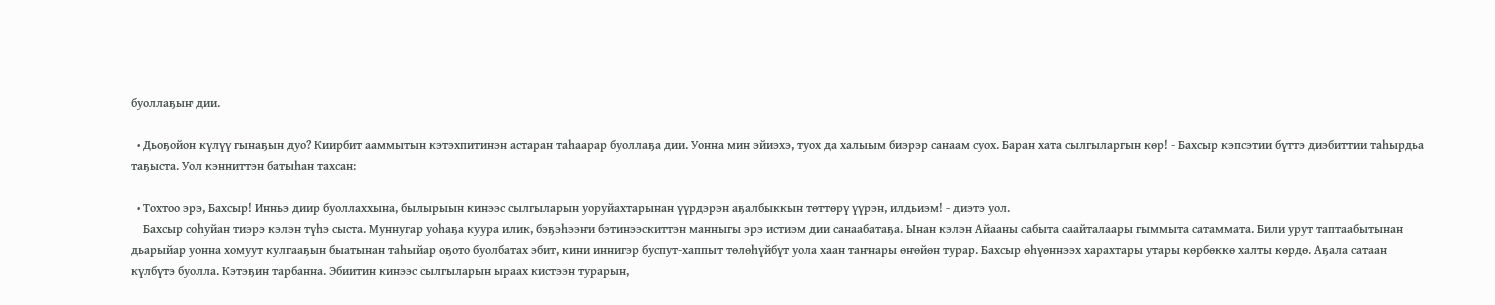буоллаҕыҥ дии.

  • Дьоҕойон күлүү гынаҕын дуо? Киирбит ааммытын кэтэхпитинэн астаран таһаарар буоллаҕа дии. Уонна мин эйиэхэ, туох да халыым биэрэр санаам суох. Баран хата сылгыларгын көр! - Бахсыр кэпсэтии бүттэ диэбиттии таһырдьа таҕыста. Уол кэнниттэн батыһан тахсан:

  • Тохтоо эрэ, Бахсыр! Инньэ диир буоллаххына, былырыын кинээс сылгыларын уоруйахтарынан үүрдэрэн аҕалбыккын төттөрү үүрэн, илдьиэм! - диэтэ уол.
    Бахсыр соһуйан тиэрэ кэлэн түһэ сыста. Муннугар уоһаҕа куура илик, бэҕэһээҥи бэтинээскиттэн манныгы эрэ истиэм дии санаабатаҕа. Ынан кэлэн Айааны сабыта саайталаары гыммыта сатаммата. Били урут таптаабытынан дьарыйар уонна хомуут кулгааҕын быатынан таһыйар оҕото буолбатах эбит, кини иннигэр буспут-хаппыт төлөһүйбүт уола хаан таҥнары өҥөйөн турар. Бахсыр өһүөннээх харахтары утары көрбөккө халты көрдө. Аҕала сатаан күлбүтэ буолла. Кэтэҕин тарбанна. Эбиитин кинээс сылгыларын ыраах кистээн турарын,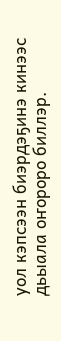уол кэпсээн биэрдэҕинэ кинээс дьыала оҥороро биллэр.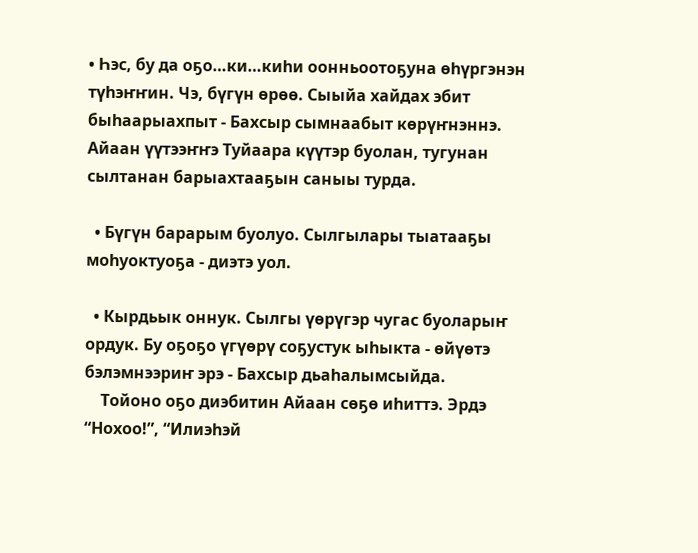• Һэс, бу да оҕо…ки…киһи оонньоотоҕуна өһүргэнэн түһэҥҥин. Чэ, бүгүн өрөө. Сыыйа хайдах эбит быһаарыахпыт - Бахсыр сымнаабыт көрүҥнэннэ. Айаан үүтээҥҥэ Туйаара күүтэр буолан, тугунан сылтанан барыахтааҕын саныы турда.

  • Бүгүн барарым буолуо. Сылгылары тыатааҕы моһуоктуоҕа - диэтэ уол.

  • Кырдьык оннук. Сылгы үөрүгэр чугас буоларыҥ ордук. Бу оҕоҕо үгүөрү соҕустук ыһыкта - өйүөтэ бэлэмнээриҥ эрэ - Бахсыр дьаһалымсыйда.
    Тойоно оҕо диэбитин Айаан сөҕө иһиттэ. Эрдэ “Нохоо!”, “Илиэһэй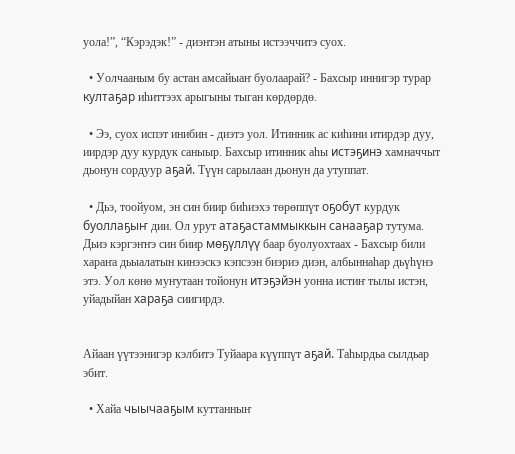уола!”, “Кэрэдэк!” - диэнтэн атыны истээччитэ суох.

  • Уолчааным бу астан амсайыаҥ буолаарай? - Бахсыр иннигэр турар култаҕар иһиттээх арыгыны тыган көрдөрдө.

  • Ээ, суох испэт инибин - диэтэ уол. Итинник ас киһини итирдэр дуу, иирдэр дуу курдук саныыр. Бахсыр итинник аһы истэҕинэ хамначчыт дьонун сордуур аҕай. Түүн сарылаан дьонун да утуппат.

  • Дьэ, тоойуом, эн син биир биһиэхэ төрөппүт оҕобут курдук буоллаҕыҥ дии. Ол урут атаҕастаммыккын санааҕар тутума. Дьиэ кэргэҥҥэ син биир мөҕүллүү баар буолуохтаах - Бахсыр били хараҥа дьыалатын кинээскэ кэпсээн биэриэ диэн, албыннаһар дьүһүнэ этэ. Уол көнө муҥутаан тойонун итэҕэйэн уонна истиҥ тылы истэн, уйадыйан хараҕа сиигирдэ.


Айаан үүтээнигэр кэлбитэ Туйаара күүппүт аҕай. Таһырдьа сылдьар эбит.

  • Хайа чыычааҕым куттанныҥ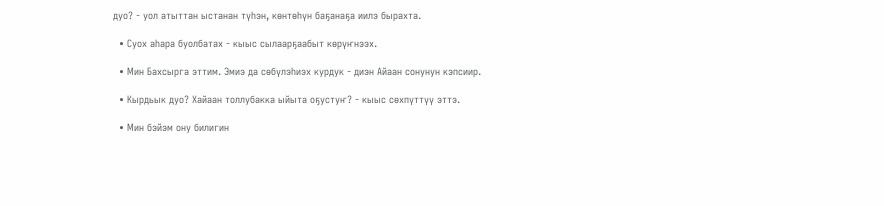дуо? - уол атыттан ыстанан түһэн, көнтөһүн баҕанаҕа иилэ бырахта.

  • Суох аһара буолбатах - кыыс сылаарҕаабыт көрүҥнээх.

  • Мин Бахсырга эттим. Эмиэ да сөбүлэһиэх курдук - диэн Айаан сонунун кэпсиир.

  • Кырдьык дуо? Хайаан толлубакка ыйыта оҕустуҥ? - кыыс сөхпүттүү эттэ.

  • Мин бэйэм ону билигин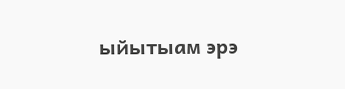ыйытыам эрэ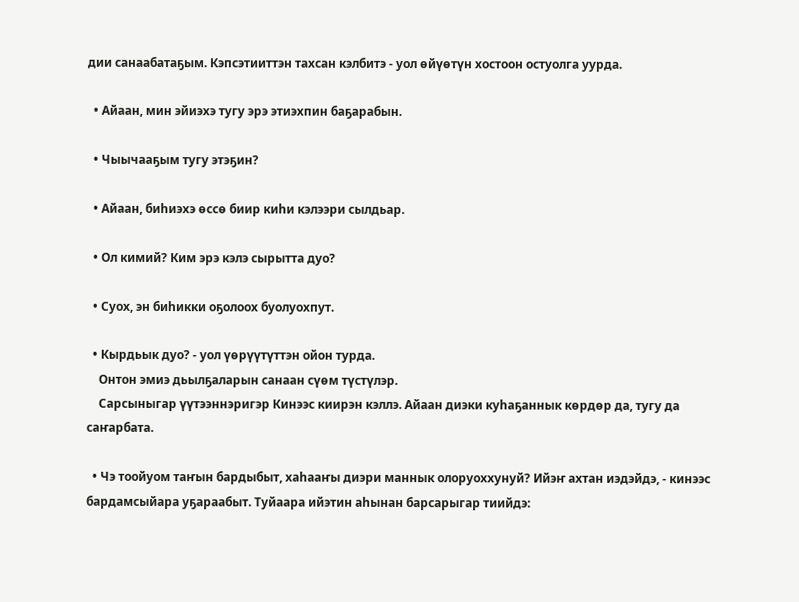дии санаабатаҕым. Кэпсэтииттэн тахсан кэлбитэ - уол өйүөтүн хостоон остуолга уурда.

  • Айаан, мин эйиэхэ тугу эрэ этиэхпин баҕарабын.

  • Чыычааҕым тугу этэҕин?

  • Айаан, биһиэхэ өссө биир киһи кэлээри сылдьар.

  • Ол кимий? Ким эрэ кэлэ сырытта дуо?

  • Суох, эн биһикки оҕолоох буолуохпут.

  • Кырдьык дуо? - уол үөрүүтүттэн ойон турда.
    Онтон эмиэ дьылҕаларын санаан сүөм түстүлэр.
    Сарсыныгар үүтээннэригэр Кинээс киирэн кэллэ. Айаан диэки куһаҕаннык көрдөр да, тугу да саҥарбата.

  • Чэ тоойуом таҥын бардыбыт, хаһааҥы диэри маннык олоруоххунуй? Ийэҥ ахтан иэдэйдэ, - кинээс бардамсыйара уҕараабыт. Туйаара ийэтин аһынан барсарыгар тиийдэ: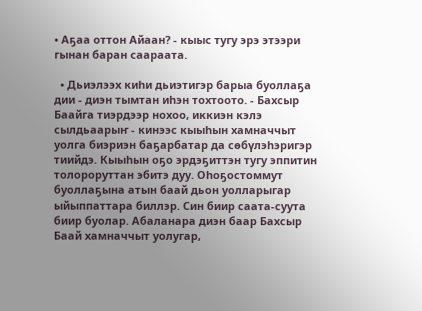• Аҕаа оттон Айаан? - кыыс тугу эрэ этээри гынан баран саараата.

  • Дьиэлээх киһи дьиэтигэр барыа буоллаҕа дии - диэн тымтан иһэн тохтоото. - Бахсыр Баайга тиэрдээр нохоо, иккиэн кэлэ сылдьаарыҥ - кинээс кыыһын хамначчыт уолга биэриэн баҕарбатар да сөбүлэһэригэр тиийдэ. Кыыһын оҕо эрдэҕиттэн тугу эппитин толороруттан эбитэ дуу. Оһоҕостоммут буоллаҕына атын баай дьон уолларыгар ыйыппаттара биллэр. Син биир саата-суута биир буолар. Абаланара диэн баар Бахсыр Баай хамначчыт уолугар,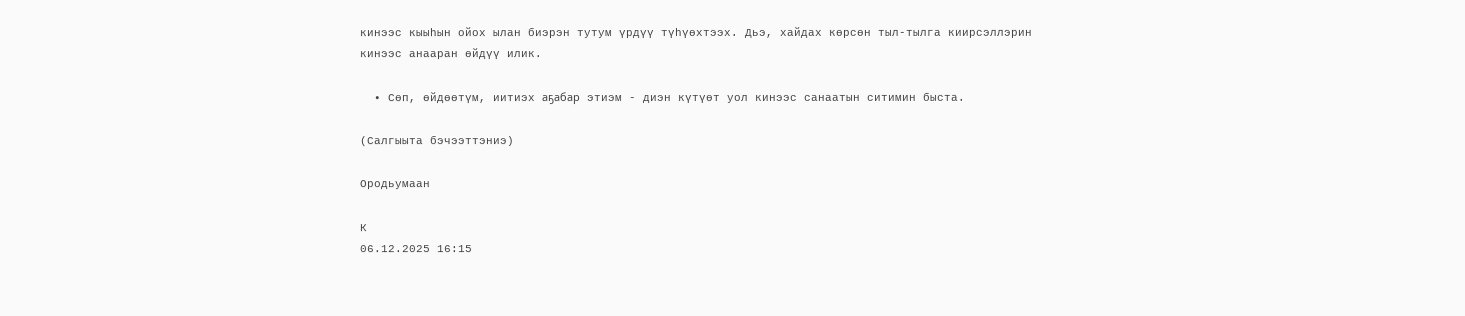кинээс кыыһын ойох ылан биэрэн тутум үрдүү түһүөхтээх. Дьэ, хайдах көрсөн тыл-тылга киирсэллэрин кинээс анааран өйдүү илик.

  • Сөп, өйдөөтүм, иитиэх аҕабар этиэм - диэн күтүөт уол кинээс санаатын ситимин быста.

(Салгыыта бэчээттэниэ)

Ородьумаан

К
06.12.2025 16:15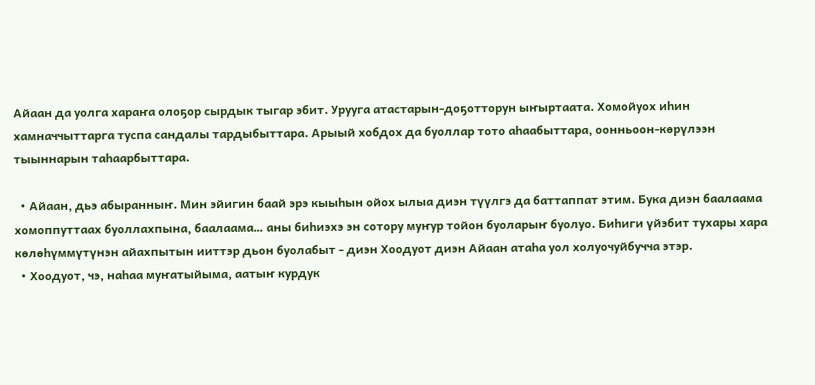Айаан да уолга хараҥа олоҕор сырдык тыгар эбит. Урууга атастарын-доҕотторун ыҥыртаата. Хомойуох иһин хамначчыттарга туспа сандалы тардыбыттара. Арыый хобдох да буоллар тото аһаабыттара, оонньоон-көрүлээн тыыннарын таһаарбыттара.

  • Айаан, дьэ абыранныҥ. Мин эйигин баай эрэ кыыһын ойох ылыа диэн түүлгэ да баттаппат этим. Бука диэн баалаама хомоппуттаах буоллахпына, баалаама… аны биһиэхэ эн сотору муҥур тойон буоларыҥ буолуо. Биһиги үйэбит тухары хара көлөһүммүтүнэн айахпытын ииттэр дьон буолабыт - диэн Хоодуот диэн Айаан атаһа уол холуочуйбучча этэр.
  • Хоодуот, чэ, наһаа муҥатыйыма, аатыҥ курдук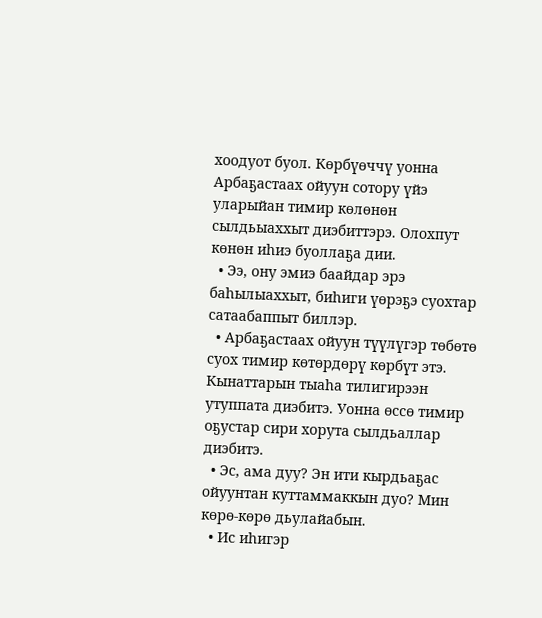хоодуот буол. Көрбүөччү уонна Арбаҕастаах ойуун сотору үйэ уларыйан тимир көлөнөн сылдьыаххыт диэбиттэрэ. Олохпут көнөн иһиэ буоллаҕа дии.
  • Ээ, ону эмиэ баайдар эрэ баһылыаххыт, биһиги үөрэҕэ суохтар сатаабаппыт биллэр.
  • Арбаҕастаах ойуун түүлүгэр төбөтө суох тимир көтөрдөрү көрбүт этэ. Кынаттарын тыаһа тилигирээн утуппата диэбитэ. Уонна өссө тимир оҕустар сири хорута сылдьаллар диэбитэ.
  • Эс, ама дуу? Эн ити кырдьаҕас ойуунтан куттаммаккын дуо? Мин көрө-көрө дьулайабын.
  • Ис иһигэр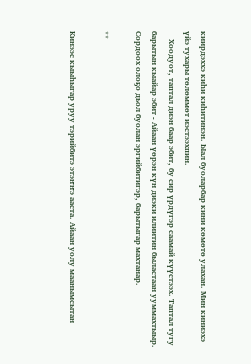киирдэххэ киһи киһитинэн. Ыал буоларбар кини көмөтө улахан. Мин киниэхэ үйэ тухары төлөммөт иэстээхпин.
    Хоодуот, таптал диэн баар эбит, бу сир үрдүгэр саамай күүстээх. Таптал тугу барытын кыайар эбит - Айаан үөрэн күн диэки илиитин быластаан ууммахтыыр. Сордоох олоҕо дьол буолан эргийбитигэр, барытыгар махтанар.

**

Кинээс кыыһыгар уруу тэрийбитэ этэҥҥэ ааста. Айаан уолу маанымсытан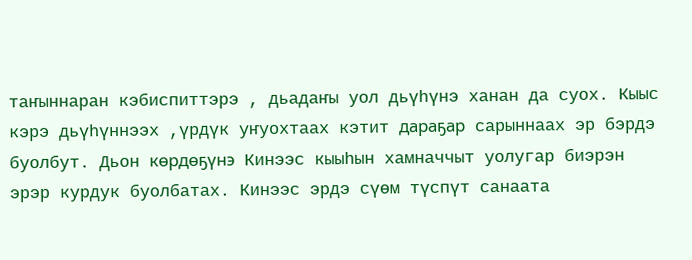таҥыннаран кэбиспиттэрэ , дьадаҥы уол дьүһүнэ ханан да суох. Кыыс кэрэ дьүһүннээх ,үрдүк уҥуохтаах кэтит дараҕар сарыннаах эр бэрдэ буолбут. Дьон көрдөҕүнэ Кинээс кыыһын хамначчыт уолугар биэрэн эрэр курдук буолбатах. Кинээс эрдэ сүөм түспүт санаата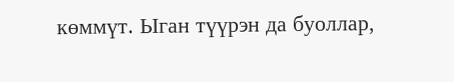көммүт. Ыган түүрэн да буоллар,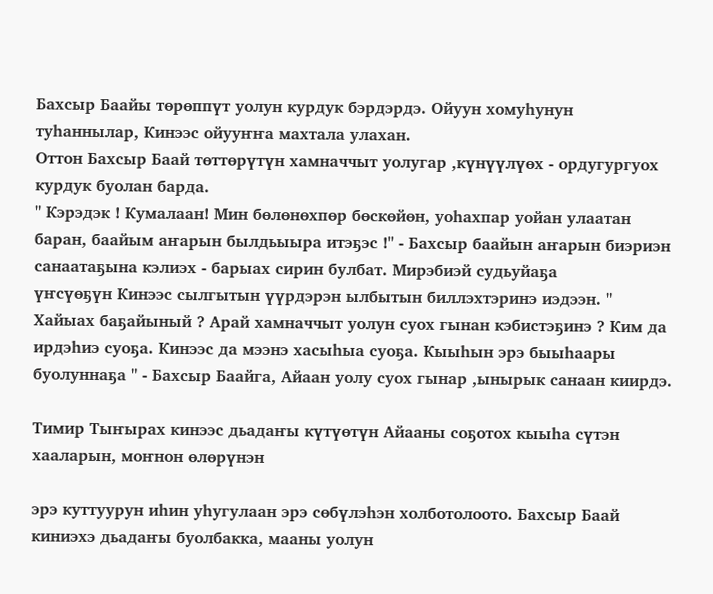Бахсыр Баайы төрөппүт уолун курдук бэрдэрдэ. Ойуун хомуһунун туһаннылар, Кинээс ойууҥҥа махтала улахан.
Оттон Бахсыр Баай төттөрүтүн хамначчыт уолугар ,күнүүлүөх - ордугургуох курдук буолан барда.
" Кэрэдэк ! Кумалаан! Мин бөлөнөхпөр бөскөйөн, уоһахпар уойан улаатан баран, баайым аҥарын былдьыыра итэҕэс !" - Бахсыр баайын аҥарын биэриэн санаатаҕына кэлиэх - барыах сирин булбат. Мирэбиэй судьуйаҕа
үҥсүөҕүн Кинээс сылгытын үүрдэрэн ылбытын биллэхтэринэ иэдээн. " Хайыах баҕайыный ? Арай хамначчыт уолун суох гынан кэбистэҕинэ ? Ким да ирдэһиэ суоҕа. Кинээс да мээнэ хасыһыа суоҕа. Кыыһын эрэ быыһаары буолуннаҕа " - Бахсыр Баайга, Айаан уолу суох гынар ,ынырык санаан киирдэ.

Тимир Тыҥырах кинээс дьадаҥы күтүөтүн Айааны соҕотох кыыһа сүтэн хааларын, моҥнон өлөрүнэн

эрэ куттуурун иһин уһугулаан эрэ сөбүлэһэн холботолоото. Бахсыр Баай киниэхэ дьадаҥы буолбакка, мааны уолун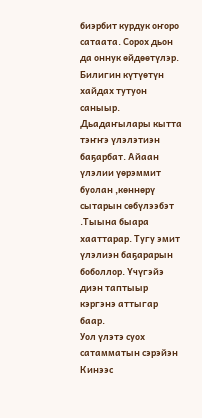биэрбит курдук оҥоро сатаата. Сорох дьон да оннук өйдөөтүлэр. Билигин күтүөтүн хайдах тутуон саныыр. Дьадаҥылары кытта тэҥҥэ үлэлэтиэн баҕарбат. Айаан үлэлии үөрэммит буолан ,көннөрү сытарын сөбүлээбэт .Тыына быара хааттарар. Тугу эмит үлэлиэн баҕарарын боболлор. Үчүгэйэ диэн таптыыр кэргэнэ аттыгар баар.
Уол үлэтэ суох сатамматын сэрэйэн Кинээс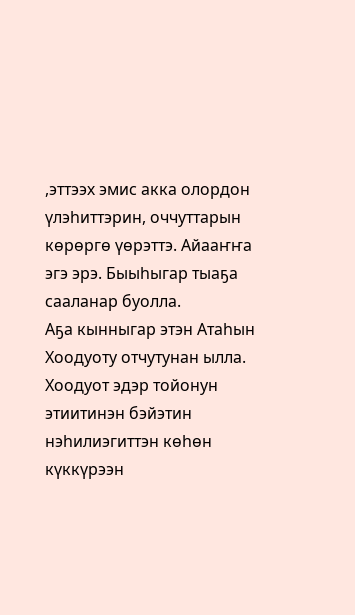,эттээх эмис акка олордон үлэһиттэрин, оччуттарын көрөргө үөрэттэ. Айааҥҥа эгэ эрэ. Быыһыгар тыаҕа сааланар буолла.
Аҕа кынныгар этэн Атаһын Хоодуоту отчутунан ылла. Хоодуот эдэр тойонун этиитинэн бэйэтин нэһилиэгиттэн көһөн күккүрээн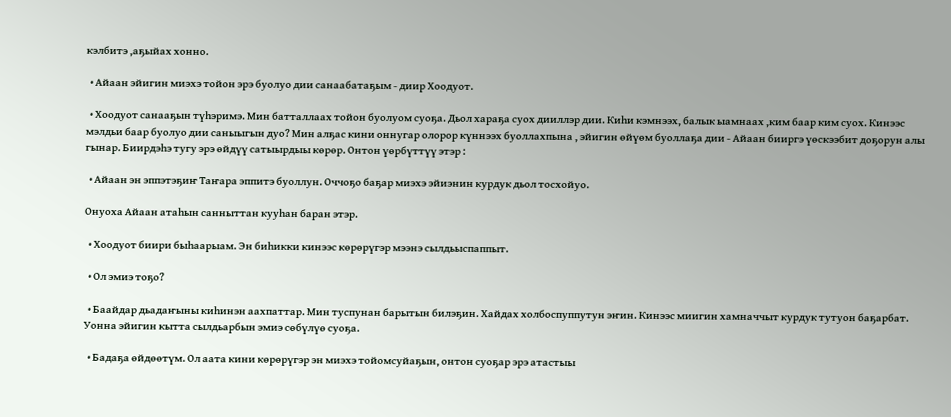кэлбитэ ,аҕыйах хонно.

  • Айаан эйигин миэхэ тойон эрэ буолуо дии санаабатаҕым - диир Хоодуот.

  • Хоодуот санааҕын түһэримэ. Мин батталлаах тойон буолуом суоҕа. Дьол хараҕа суох дииллэр дии. Киһи кэмнээх, балык ыамнаах ,ким баар ким суох. Кинээс мэлдьи баар буолуо дии саныыгын дуо? Мин алҕас кини оннугар олорор күннээх буоллахпына , эйигин өйүөм буоллаҕа дии - Айаан бииргэ үөскээбит доҕорун алы гынар. Биирдэһэ тугу эрэ өйдүү сатыырдыы көрөр. Онтон үөрбүттүү этэр :

  • Айаан эн эппэтэҕиҥ Таҥара эппитэ буоллун. Оччоҕо баҕар миэхэ эйиэнин курдук дьол тосхойуо.

Онуоха Айаан атаһын санныттан кууһан баран этэр.

  • Хоодуот биири быһаарыам. Эн биһикки кинээс көрөрүгэр мээнэ сылдьыспаппыт.

  • Ол эмиэ тоҕо?

  • Баайдар дьадаҥыны киһинэн аахпаттар. Мин туспунан барытын билэҕин. Хайдах холбоспуппутун эҥин. Кинээс миигин хамначчыт курдук тутуон баҕарбат. Уонна эйигин кытта сылдьарбын эмиэ сөбүлүө суоҕа.

  • Бадаҕа өйдөөтүм. Ол аата кини көрөрүгэр эн миэхэ тойомсуйаҕын, онтон суоҕар эрэ атастыы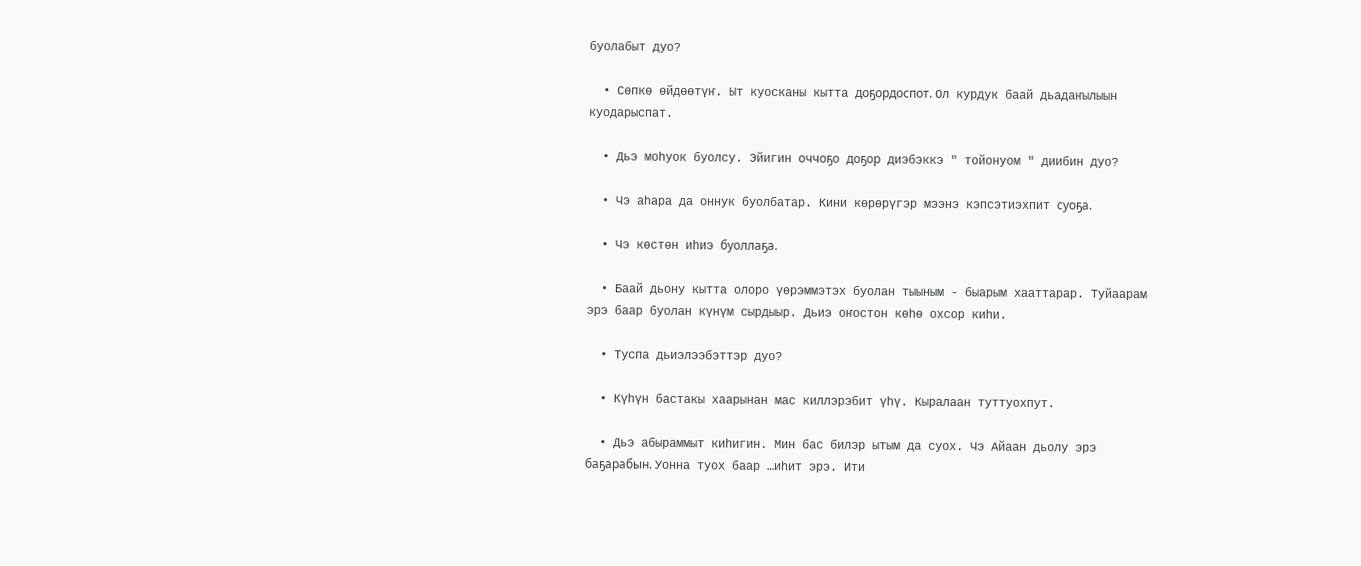буолабыт дуо?

  • Сөпкө өйдөөтүҥ. Ыт куосканы кытта доҕордоспот. Ол курдук баай дьадаҥылыын куодарыспат.

  • Дьэ моһуок буолсу. Эйигин оччоҕо доҕор диэбэккэ " тойонуом " диибин дуо?

  • Чэ аһара да оннук буолбатар. Кини көрөрүгэр мээнэ кэпсэтиэхпит суоҕа.

  • Чэ көстөн иһиэ буоллаҕа.

  • Баай дьону кытта олоро үөрэммэтэх буолан тыыным - быарым хааттарар. Туйаарам эрэ баар буолан күнүм сырдыыр. Дьиэ оҥостон көһө охсор киһи.

  • Туспа дьиэлээбэттэр дуо?

  • Күһүн бастакы хаарынан мас киллэрэбит үһү. Кыралаан туттуохпут.

  • Дьэ абыраммыт киһигин. Мин бас билэр ытым да суох. Чэ Айаан дьолу эрэ баҕарабын. Уонна туох баар …иһит эрэ. Ити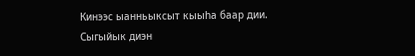Кинээс ыанньыксыт кыыһа баар дии. Сыгыйык диэн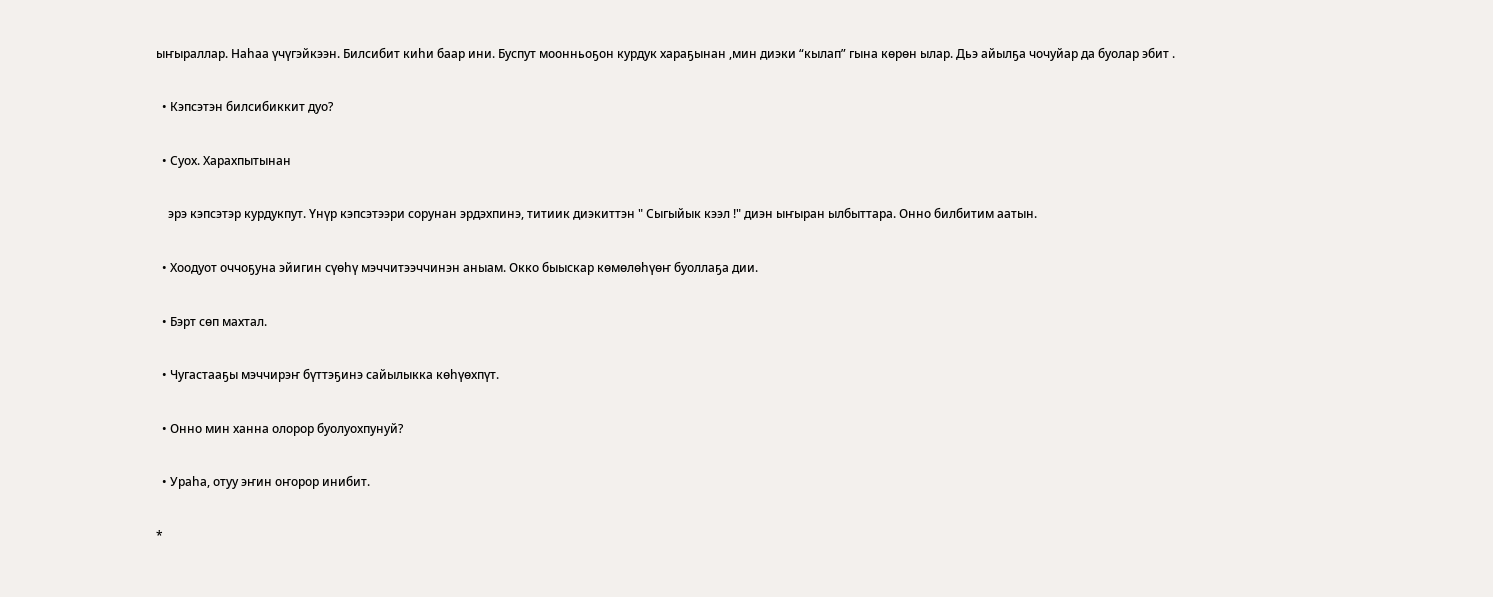ыҥыраллар. Наһаа үчүгэйкээн. Билсибит киһи баар ини. Буспут моонньоҕон курдук хараҕынан ,мин диэки “кылап” гына көрөн ылар. Дьэ айылҕа чочуйар да буолар эбит .

  • Кэпсэтэн билсибиккит дуо?

  • Суох. Харахпытынан

    эрэ кэпсэтэр курдукпут. Үнүр кэпсэтээри сорунан эрдэхпинэ, титиик диэкиттэн " Сыгыйык кээл !" диэн ыҥыран ылбыттара. Онно билбитим аатын.

  • Хоодуот оччоҕуна эйигин сүөһү мэччитээччинэн аныам. Окко быыскар көмөлөһүөҥ буоллаҕа дии.

  • Бэрт сөп махтал.

  • Чугастааҕы мэччирэҥ бүттэҕинэ сайылыкка көһүөхпүт.

  • Онно мин ханна олорор буолуохпунуй?

  • Ураһа, отуу эҥин оҥорор инибит.

*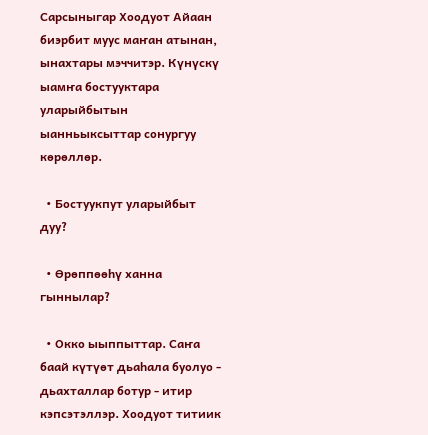Сарсыныгар Хоодуот Айаан биэрбит муус маҥан атынан, ынахтары мэччитэр. Күнүскү ыамҥа бостууктара уларыйбытын ыанньыксыттар сонургуу көрөллөр.

  • Бостуукпут уларыйбыт дуу?

  • Өрөппөөһү ханна гыннылар?

  • Окко ыыппыттар. Саҥа баай күтүөт дьаһала буолуо - дьахталлар ботур - итир кэпсэтэллэр. Хоодуот титиик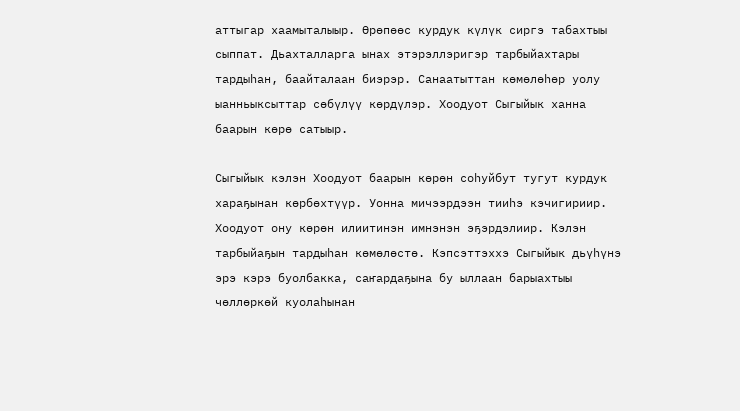аттыгар хаамыталыыр. Өрөпөөс курдук күлүк сиргэ табахтыы сыппат. Дьахталларга ынах этэрэллэригэр тарбыйахтары тардыһан, баайталаан биэрэр. Санаатыттан көмөлөһөр уолу ыанньыксыттар сөбүлүү көрдүлэр. Хоодуот Сыгыйык ханна баарын көрө сатыыр.

Сыгыйык кэлэн Хоодуот баарын көрөн соһуйбут тугут курдук хараҕынан көрбөхтүүр. Уонна мичээрдээн тииһэ кэчигириир. Хоодуот ону көрөн илиитинэн имнэнэн эҕэрдэлиир. Кэлэн тарбыйаҕын тардыһан көмөлөстө. Кэпсэттэххэ Сыгыйык дьүһүнэ эрэ кэрэ буолбакка, саҥардаҕына бу ыллаан барыахтыы чөллөркөй куолаһынан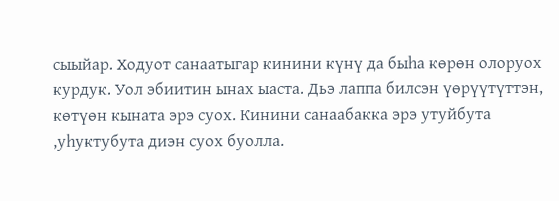сыыйар. Ходуот санаатыгар кинини күнү да быһа көрөн олоруох курдук. Уол эбиитин ынах ыаста. Дьэ лаппа билсэн үөрүүтүттэн, көтүөн кыната эрэ суох. Кинини санаабакка эрэ утуйбута ,уһуктубута диэн суох буолла.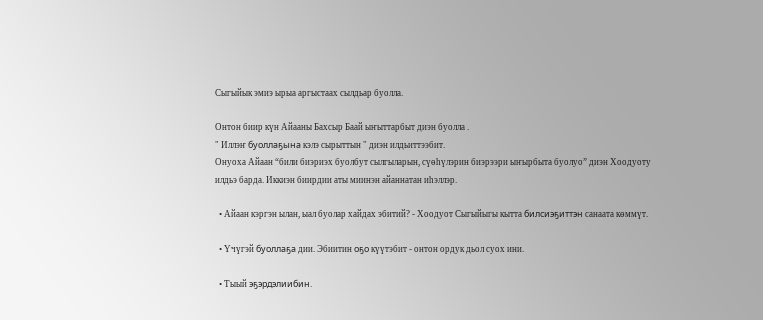Сыгыйык эмиэ ырыа аргыстаах сылдьар буолла.

Онтон биир күн Айааны Бахсыр Баай ыҥыттарбыт диэн буолла .
" Иллэҥ буоллаҕына кэлэ сырыттын " диэн илдьиттээбит.
Онуоха Айаан “били биэриэх буолбут сылгыларын, сүөһүлэрин биэрээри ыҥырбыта буолуо” диэн Хоодуоту илдьэ барда. Иккиэн биирдии аты миинэн айаннатан иһэллэр.

  • Айаан кэргэн ылан, ыал буолар хайдах эбитий? - Хоодуот Сыгыйыгы кытта билсиэҕиттэн санаата көммүт.

  • Үчүгэй буоллаҕа дии. Эбиитин оҕо күүтэбит - онтон ордук дьол суох ини.

  • Тыый эҕэрдэлиибин.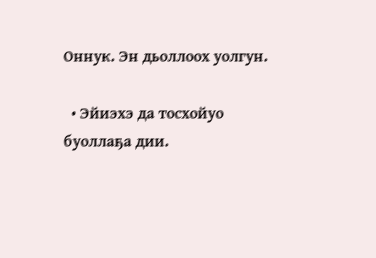Оннук. Эн дьоллоох уолгун.

  • Эйиэхэ да тосхойуо буоллаҕа дии.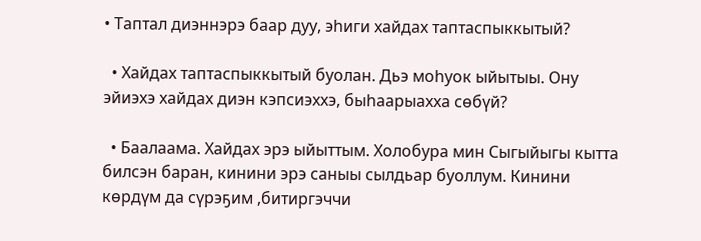• Таптал диэннэрэ баар дуу, эһиги хайдах таптаспыккытый?

  • Хайдах таптаспыккытый буолан. Дьэ моһуок ыйытыы. Ону эйиэхэ хайдах диэн кэпсиэххэ, быһаарыахха сөбүй?

  • Баалаама. Хайдах эрэ ыйыттым. Холобура мин Сыгыйыгы кытта билсэн баран, кинини эрэ саныы сылдьар буоллум. Кинини көрдүм да сүрэҕим ,битиргэччи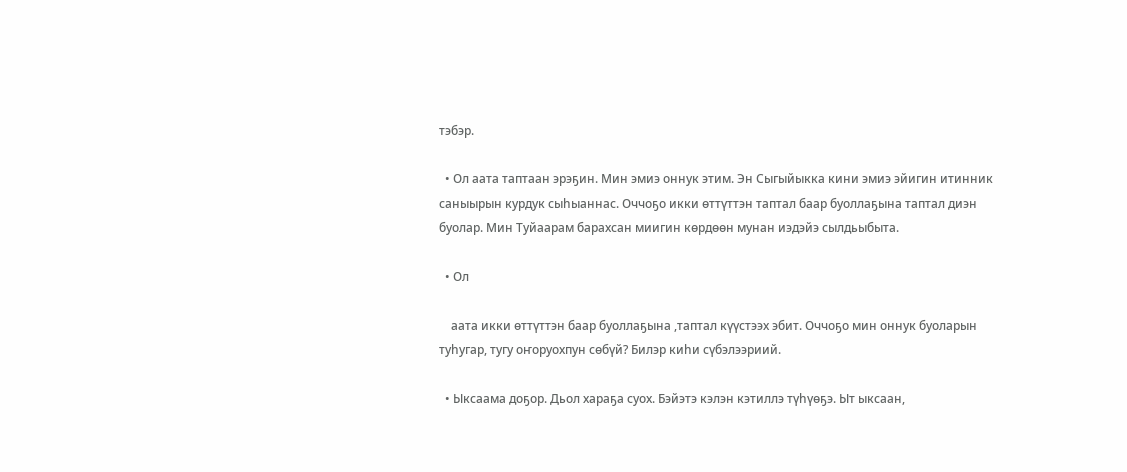тэбэр.

  • Ол аата таптаан эрэҕин. Мин эмиэ оннук этим. Эн Сыгыйыкка кини эмиэ эйигин итинник саныырын курдук сыһыаннас. Оччоҕо икки өттүттэн таптал баар буоллаҕына таптал диэн буолар. Мин Туйаарам барахсан миигин көрдөөн мунан иэдэйэ сылдьыбыта.

  • Ол

    аата икки өттүттэн баар буоллаҕына ,таптал күүстээх эбит. Оччоҕо мин оннук буоларын туһугар, тугу оҥоруохпун сөбүй? Билэр киһи сүбэлээриий.

  • Ыксаама доҕор. Дьол хараҕа суох. Бэйэтэ кэлэн кэтиллэ түһүөҕэ. Ыт ыксаан,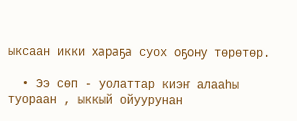ыксаан икки хараҕа суох оҕону төрөтөр.

  • Ээ сөп - уолаттар киэҥ алааһы туораан , ыккый ойуурунан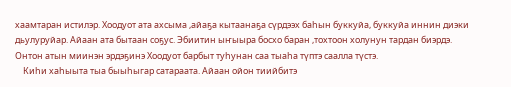хаамтаран истилэр. Хоодуот ата ахсыма ,айаҕа кытаанаҕа сүрдээх баһын буккуйа, буккуйа иннин диэки дьулуруйар. Айаан ата бытаан соҕус. Эбиитин ыҥыыра босхо баран ,тохтоон холунун тардан биэрдэ. Онтон атын миинэн эрдэҕинэ Хоодуот барбыт туһунан саа тыаһа түптэ саалла түстэ.
    Киһи хаһыыта тыа быыһыгар сатараата. Айаан ойон тиийбитэ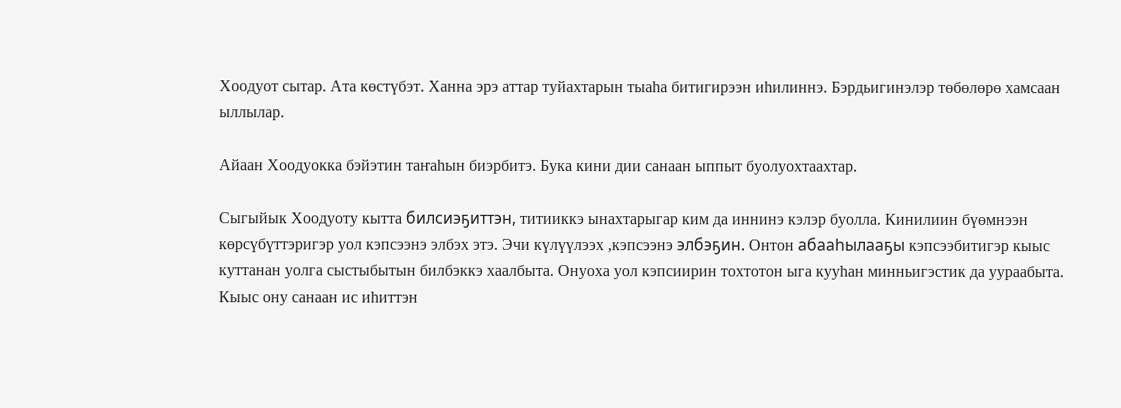Хоодуот сытар. Ата көстүбэт. Ханна эрэ аттар туйахтарын тыаһа битигирээн иһилиннэ. Бэрдьигинэлэр төбөлөрө хамсаан ыллылар.

Айаан Хоодуокка бэйэтин таҥаһын биэрбитэ. Бука кини дии санаан ыппыт буолуохтаахтар.

Сыгыйык Хоодуоту кытта билсиэҕиттэн, титииккэ ынахтарыгар ким да иннинэ кэлэр буолла. Кинилиин бүөмнээн көрсүбүттэригэр уол кэпсээнэ элбэх этэ. Эчи күлүүлээх ,кэпсээнэ элбэҕин. Онтон абааһылааҕы кэпсээбитигэр кыыс куттанан уолга сыстыбытын билбэккэ хаалбыта. Онуоха уол кэпсиирин тохтотон ыга кууһан минньигэстик да уураабыта. Кыыс ону санаан ис иһиттэн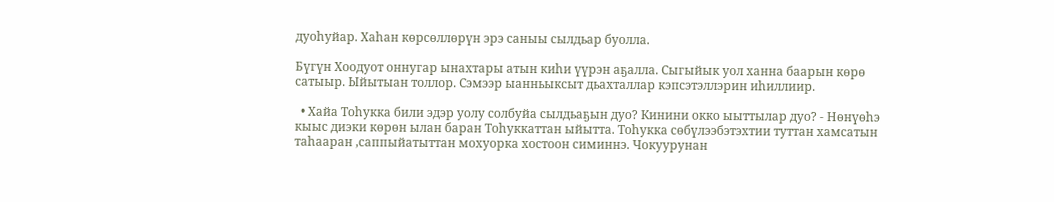дуоһуйар. Хаһан көрсөллөрүн эрэ саныы сылдьар буолла.

Бүгүн Хоодуот оннугар ынахтары атын киһи үүрэн аҕалла. Сыгыйык уол ханна баарын көрө сатыыр. Ыйытыан толлор. Сэмээр ыанньыксыт дьахталлар кэпсэтэллэрин иһиллиир.

  • Хайа Тоһукка били эдэр уолу солбуйа сылдьаҕын дуо? Кинини окко ыыттылар дуо? - Нөнүөһэ кыыс диэки көрөн ылан баран Тоһуккаттан ыйытта. Тоһукка сөбүлээбэтэхтии туттан хамсатын таһааран ,саппыйатыттан мохуорка хостоон симиннэ. Чокуурунан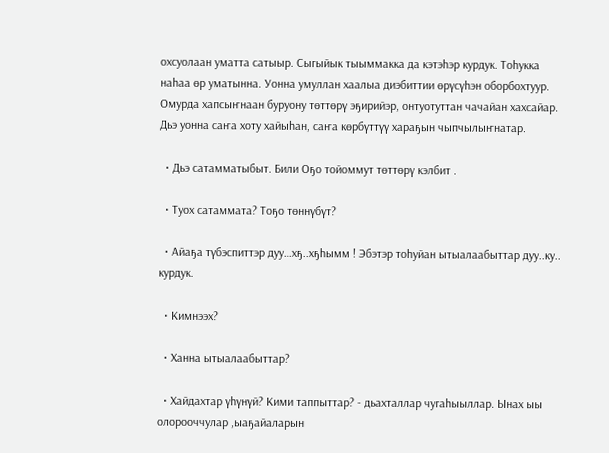охсуолаан уматта сатыыр. Сыгыйык тыыммакка да кэтэһэр курдук. Тоһукка наһаа өр уматынна. Уонна умуллан хаалыа диэбиттии өрүсүһэн оборбохтуур. Омурда хапсыҥнаан буруону төттөрү эҕирийэр, онтуотуттан чачайан хахсайар. Дьэ уонна саҥа хоту хайыһан, саҥа көрбүттүү хараҕын чыпчылыҥнатар.

  • Дьэ сатамматыбыт. Били Оҕо тойоммут төттөрү кэлбит .

  • Туох сатаммата? Тоҕо төннүбүт?

  • Айаҕа түбэспиттэр дуу…хҕ..хҕһымм ! Эбэтэр тоһуйан ытыалаабыттар дуу..ку.. курдук.

  • Кимнээх?

  • Ханна ытыалаабыттар?

  • Хайдахтар үһүнүй? Кими таппыттар? - дьахталлар чугаһыыллар. Ынах ыы олорооччулар ,ыаҕайаларын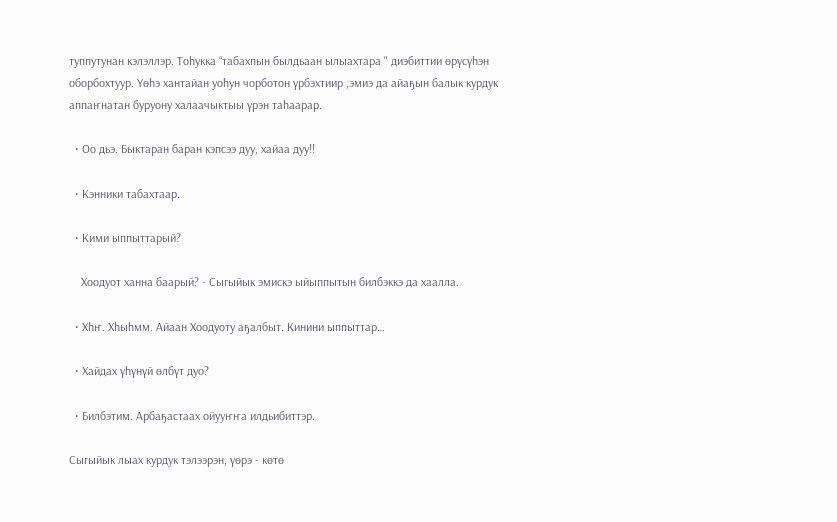туппутунан кэлэллэр. Тоһукка “табахпын былдьаан ылыахтара " диэбиттии өрүсүһэн оборбохтуур. Үөһэ хантайан уоһун чорботон үрбэхтиир ,эмиэ да айаҕын балык курдук аппаҥнатан буруону халаачыктыы үрэн таһаарар.

  • Оо дьэ. Быктаран баран кэпсээ дуу, хайаа дуу!!

  • Кэнники табахтаар.

  • Кими ыппыттарый?

    Хоодуот ханна баарый? - Сыгыйык эмискэ ыйыппытын билбэккэ да хаалла.

  • Хһҥ. Хһыһмм. Айаан Хоодуоту аҕалбыт. Кинини ыппыттар…

  • Хайдах үһүнүй өлбүт дуо?

  • Билбэтим. Арбаҕастаах ойууҥҥа илдьибиттэр.

Сыгыйык лыах курдук тэлээрэн, үөрэ - көтө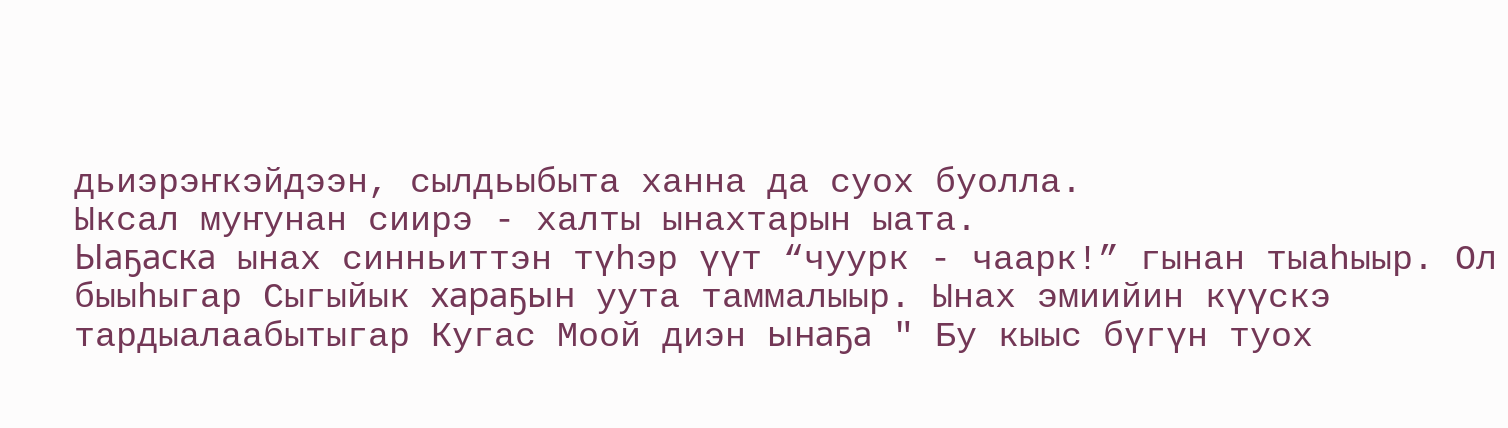дьиэрэҥкэйдээн, сылдьыбыта ханна да суох буолла.
Ыксал муҥунан сиирэ - халты ынахтарын ыата.
Ыаҕаска ынах синньиттэн түһэр үүт “чуурк - чаарк!” гынан тыаһыыр. Ол быыһыгар Сыгыйык хараҕын уута таммалыыр. Ынах эмиийин күүскэ тардыалаабытыгар Кугас Моой диэн ынаҕа " Бу кыыс бүгүн туох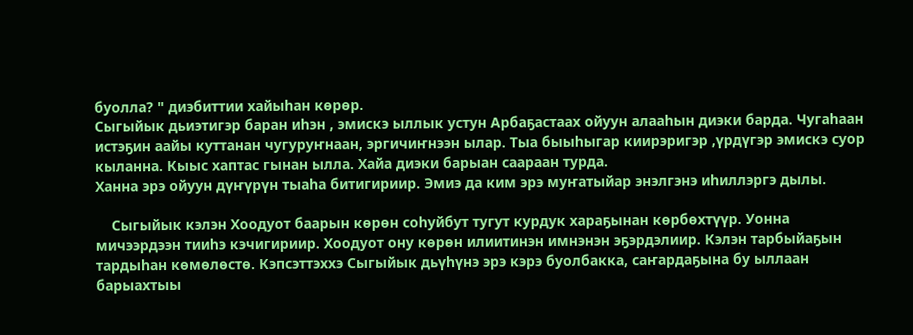буолла? " диэбиттии хайыһан көрөр.
Сыгыйык дьиэтигэр баран иһэн , эмискэ ыллык устун Арбаҕастаах ойуун алааһын диэки барда. Чугаһаан истэҕин аайы куттанан чугуруҥнаан, эргичиҥнээн ылар. Тыа быыһыгар киирэригэр ,үрдүгэр эмискэ суор кыланна. Кыыс хаптас гынан ылла. Хайа диэки барыан саараан турда.
Ханна эрэ ойуун дүҥүрүн тыаһа битигириир. Эмиэ да ким эрэ муҥатыйар энэлгэнэ иһиллэргэ дылы.

    Сыгыйык кэлэн Хоодуот баарын көрөн соһуйбут тугут курдук хараҕынан көрбөхтүүр. Уонна мичээрдээн тииһэ кэчигириир. Хоодуот ону көрөн илиитинэн имнэнэн эҕэрдэлиир. Кэлэн тарбыйаҕын тардыһан көмөлөстө. Кэпсэттэххэ Сыгыйык дьүһүнэ эрэ кэрэ буолбакка, саҥардаҕына бу ыллаан барыахтыы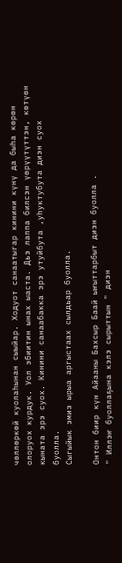чөллөркөй куолаһынан сыыйар. Ходуот санаатыгар кинини күнү да быһа көрөн олоруох курдук. Уол эбиитин ынах ыаста. Дьэ лаппа билсэн үөрүүтүттэн, көтүөн кыната эрэ суох. Кинини санаабакка эрэ утуйбута ,уһуктубута диэн суох буолла.
Сыгыйык эмиэ ырыа аргыстаах сылдьар буолла.

Онтон биир күн Айааны Бахсыр Баай ыҥыттарбыт диэн буолла .
" Иллэҥ буоллаҕына кэлэ сырыттын " диэн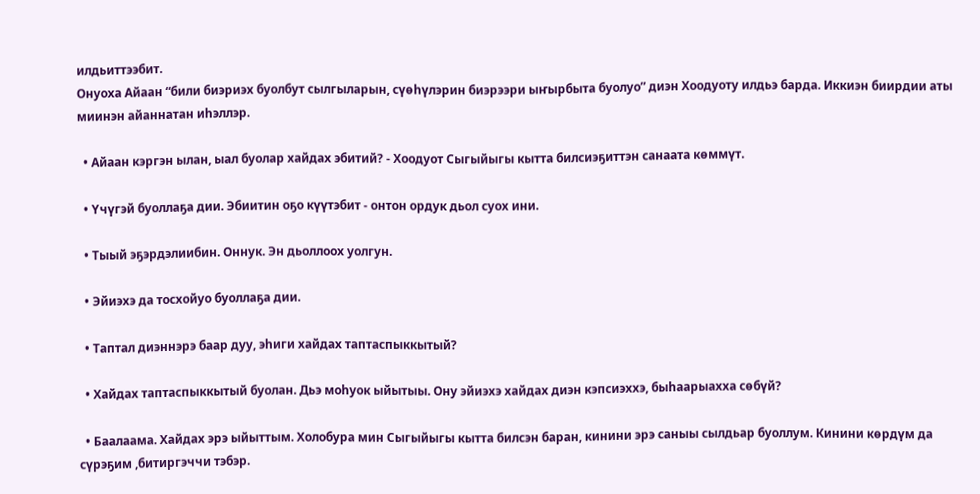илдьиттээбит.
Онуоха Айаан “били биэриэх буолбут сылгыларын, сүөһүлэрин биэрээри ыҥырбыта буолуо” диэн Хоодуоту илдьэ барда. Иккиэн биирдии аты миинэн айаннатан иһэллэр.

  • Айаан кэргэн ылан, ыал буолар хайдах эбитий? - Хоодуот Сыгыйыгы кытта билсиэҕиттэн санаата көммүт.

  • Үчүгэй буоллаҕа дии. Эбиитин оҕо күүтэбит - онтон ордук дьол суох ини.

  • Тыый эҕэрдэлиибин. Оннук. Эн дьоллоох уолгун.

  • Эйиэхэ да тосхойуо буоллаҕа дии.

  • Таптал диэннэрэ баар дуу, эһиги хайдах таптаспыккытый?

  • Хайдах таптаспыккытый буолан. Дьэ моһуок ыйытыы. Ону эйиэхэ хайдах диэн кэпсиэххэ, быһаарыахха сөбүй?

  • Баалаама. Хайдах эрэ ыйыттым. Холобура мин Сыгыйыгы кытта билсэн баран, кинини эрэ саныы сылдьар буоллум. Кинини көрдүм да сүрэҕим ,битиргэччи тэбэр.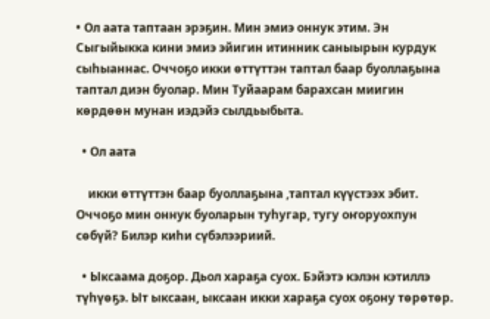• Ол аата таптаан эрэҕин. Мин эмиэ оннук этим. Эн Сыгыйыкка кини эмиэ эйигин итинник саныырын курдук сыһыаннас. Оччоҕо икки өттүттэн таптал баар буоллаҕына таптал диэн буолар. Мин Туйаарам барахсан миигин көрдөөн мунан иэдэйэ сылдьыбыта.

  • Ол аата

    икки өттүттэн баар буоллаҕына ,таптал күүстээх эбит. Оччоҕо мин оннук буоларын туһугар, тугу оҥоруохпун сөбүй? Билэр киһи сүбэлээриий.

  • Ыксаама доҕор. Дьол хараҕа суох. Бэйэтэ кэлэн кэтиллэ түһүөҕэ. Ыт ыксаан, ыксаан икки хараҕа суох оҕону төрөтөр.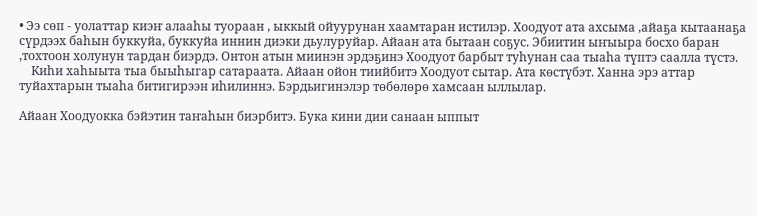• Ээ сөп - уолаттар киэҥ алааһы туораан , ыккый ойуурунан хаамтаран истилэр. Хоодуот ата ахсыма ,айаҕа кытаанаҕа сүрдээх баһын буккуйа, буккуйа иннин диэки дьулуруйар. Айаан ата бытаан соҕус. Эбиитин ыҥыыра босхо баран ,тохтоон холунун тардан биэрдэ. Онтон атын миинэн эрдэҕинэ Хоодуот барбыт туһунан саа тыаһа түптэ саалла түстэ.
    Киһи хаһыыта тыа быыһыгар сатараата. Айаан ойон тиийбитэ Хоодуот сытар. Ата көстүбэт. Ханна эрэ аттар туйахтарын тыаһа битигирээн иһилиннэ. Бэрдьигинэлэр төбөлөрө хамсаан ыллылар.

Айаан Хоодуокка бэйэтин таҥаһын биэрбитэ. Бука кини дии санаан ыппыт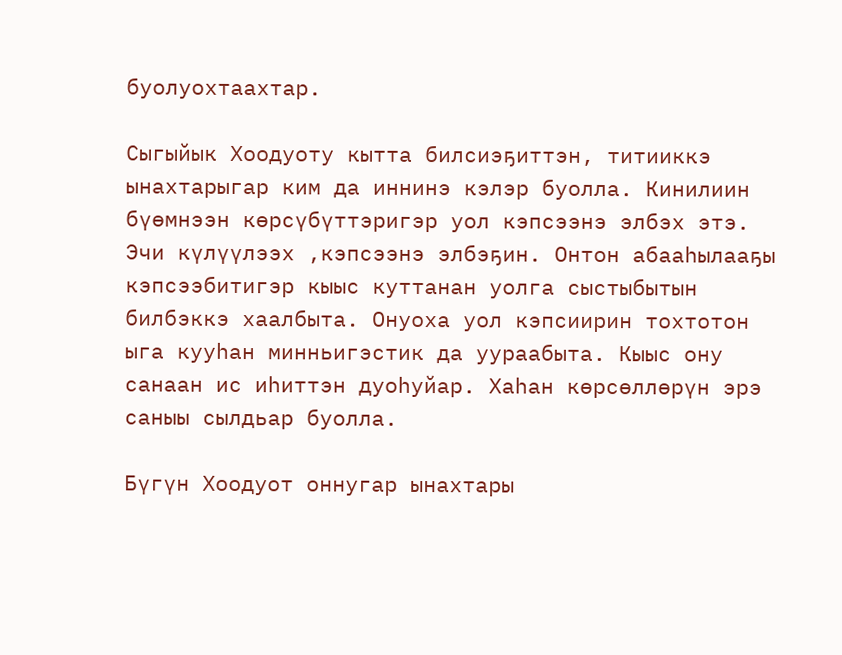буолуохтаахтар.

Сыгыйык Хоодуоту кытта билсиэҕиттэн, титииккэ ынахтарыгар ким да иннинэ кэлэр буолла. Кинилиин бүөмнээн көрсүбүттэригэр уол кэпсээнэ элбэх этэ. Эчи күлүүлээх ,кэпсээнэ элбэҕин. Онтон абааһылааҕы кэпсээбитигэр кыыс куттанан уолга сыстыбытын билбэккэ хаалбыта. Онуоха уол кэпсиирин тохтотон ыга кууһан минньигэстик да уураабыта. Кыыс ону санаан ис иһиттэн дуоһуйар. Хаһан көрсөллөрүн эрэ саныы сылдьар буолла.

Бүгүн Хоодуот оннугар ынахтары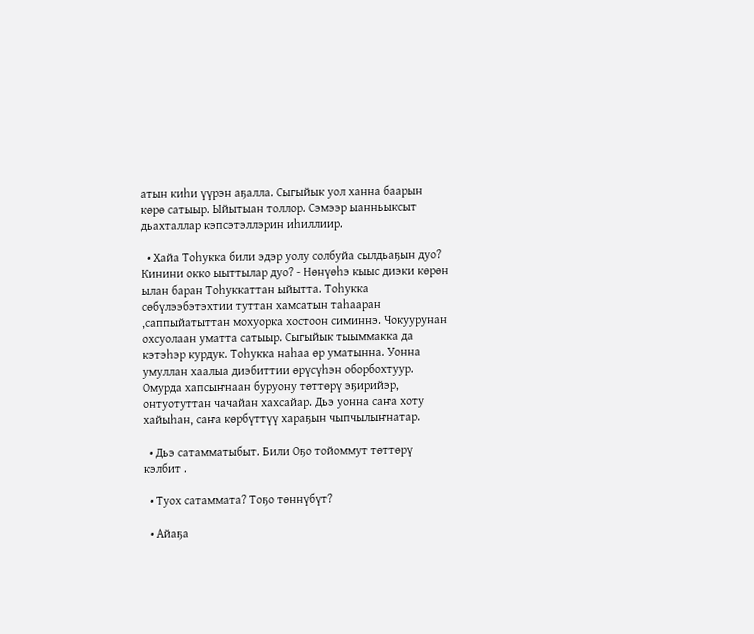атын киһи үүрэн аҕалла. Сыгыйык уол ханна баарын көрө сатыыр. Ыйытыан толлор. Сэмээр ыанньыксыт дьахталлар кэпсэтэллэрин иһиллиир.

  • Хайа Тоһукка били эдэр уолу солбуйа сылдьаҕын дуо? Кинини окко ыыттылар дуо? - Нөнүөһэ кыыс диэки көрөн ылан баран Тоһуккаттан ыйытта. Тоһукка сөбүлээбэтэхтии туттан хамсатын таһааран ,саппыйатыттан мохуорка хостоон симиннэ. Чокуурунан охсуолаан уматта сатыыр. Сыгыйык тыыммакка да кэтэһэр курдук. Тоһукка наһаа өр уматынна. Уонна умуллан хаалыа диэбиттии өрүсүһэн оборбохтуур. Омурда хапсыҥнаан буруону төттөрү эҕирийэр, онтуотуттан чачайан хахсайар. Дьэ уонна саҥа хоту хайыһан, саҥа көрбүттүү хараҕын чыпчылыҥнатар.

  • Дьэ сатамматыбыт. Били Оҕо тойоммут төттөрү кэлбит .

  • Туох сатаммата? Тоҕо төннүбүт?

  • Айаҕа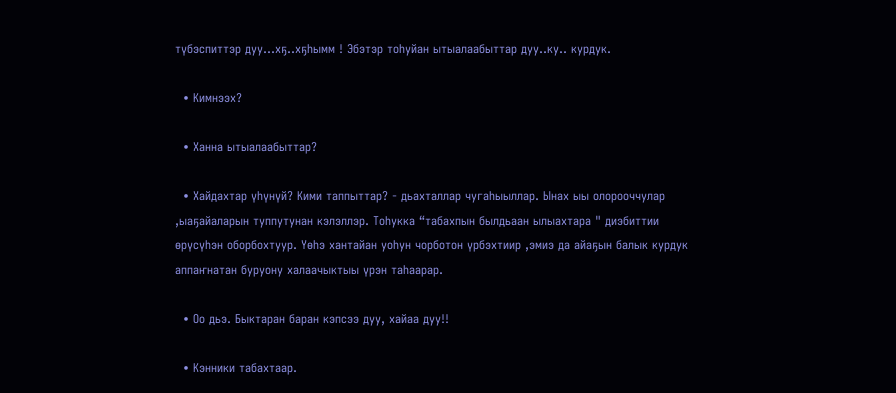түбэспиттэр дуу…хҕ..хҕһымм ! Эбэтэр тоһуйан ытыалаабыттар дуу..ку.. курдук.

  • Кимнээх?

  • Ханна ытыалаабыттар?

  • Хайдахтар үһүнүй? Кими таппыттар? - дьахталлар чугаһыыллар. Ынах ыы олорооччулар ,ыаҕайаларын туппутунан кэлэллэр. Тоһукка “табахпын былдьаан ылыахтара " диэбиттии өрүсүһэн оборбохтуур. Үөһэ хантайан уоһун чорботон үрбэхтиир ,эмиэ да айаҕын балык курдук аппаҥнатан буруону халаачыктыы үрэн таһаарар.

  • Оо дьэ. Быктаран баран кэпсээ дуу, хайаа дуу!!

  • Кэнники табахтаар.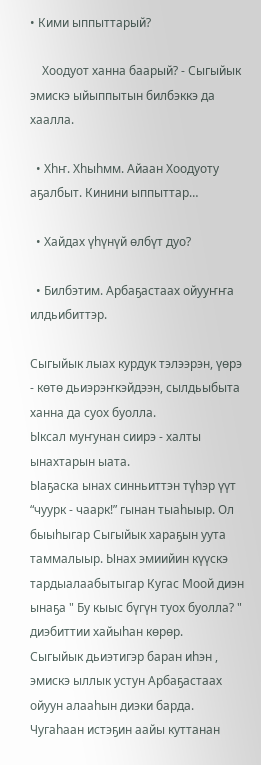• Кими ыппыттарый?

    Хоодуот ханна баарый? - Сыгыйык эмискэ ыйыппытын билбэккэ да хаалла.

  • Хһҥ. Хһыһмм. Айаан Хоодуоту аҕалбыт. Кинини ыппыттар…

  • Хайдах үһүнүй өлбүт дуо?

  • Билбэтим. Арбаҕастаах ойууҥҥа илдьибиттэр.

Сыгыйык лыах курдук тэлээрэн, үөрэ - көтө дьиэрэҥкэйдээн, сылдьыбыта ханна да суох буолла.
Ыксал муҥунан сиирэ - халты ынахтарын ыата.
Ыаҕаска ынах синньиттэн түһэр үүт “чуурк - чаарк!” гынан тыаһыыр. Ол быыһыгар Сыгыйык хараҕын уута таммалыыр. Ынах эмиийин күүскэ тардыалаабытыгар Кугас Моой диэн ынаҕа " Бу кыыс бүгүн туох буолла? " диэбиттии хайыһан көрөр.
Сыгыйык дьиэтигэр баран иһэн , эмискэ ыллык устун Арбаҕастаах ойуун алааһын диэки барда. Чугаһаан истэҕин аайы куттанан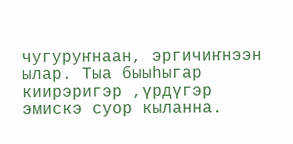чугуруҥнаан, эргичиҥнээн ылар. Тыа быыһыгар киирэригэр ,үрдүгэр эмискэ суор кыланна.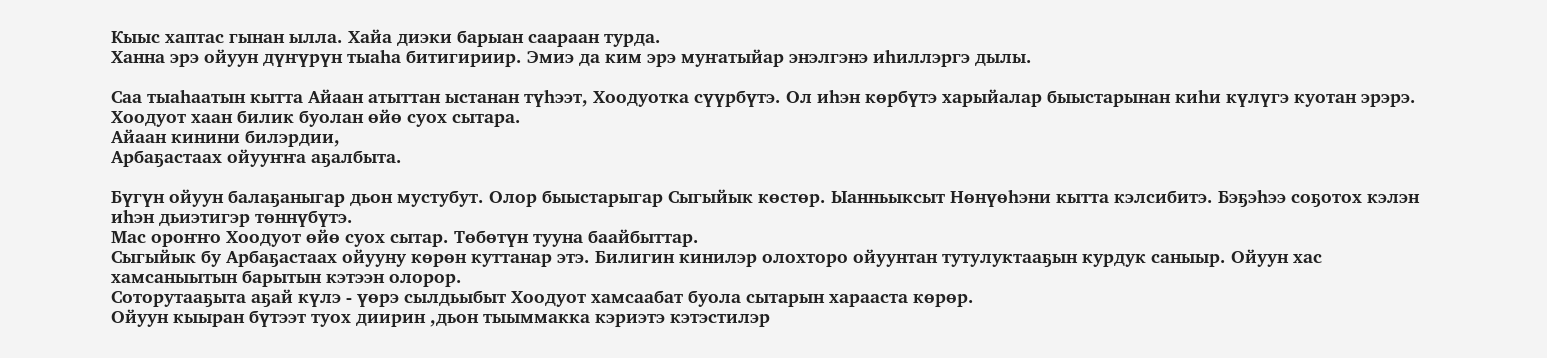Кыыс хаптас гынан ылла. Хайа диэки барыан саараан турда.
Ханна эрэ ойуун дүҥүрүн тыаһа битигириир. Эмиэ да ким эрэ муҥатыйар энэлгэнэ иһиллэргэ дылы.

Саа тыаһаатын кытта Айаан атыттан ыстанан түһээт, Хоодуотка сүүрбүтэ. Ол иһэн көрбүтэ харыйалар быыстарынан киһи күлүгэ куотан эрэрэ. Хоодуот хаан билик буолан өйө суох сытара.
Айаан кинини билэрдии,
Арбаҕастаах ойууҥҥа аҕалбыта.

Бүгүн ойуун балаҕаныгар дьон мустубут. Олор быыстарыгар Сыгыйык көстөр. Ыанньыксыт Нөнүөһэни кытта кэлсибитэ. Бэҕэһээ соҕотох кэлэн иһэн дьиэтигэр төннүбүтэ.
Мас ороҥҥо Хоодуот өйө суох сытар. Төбөтүн тууна баайбыттар.
Сыгыйык бу Арбаҕастаах ойууну көрөн куттанар этэ. Билигин кинилэр олохторо ойуунтан тутулуктааҕын курдук саныыр. Ойуун хас хамсаныытын барытын кэтээн олорор.
Соторутааҕыта аҕай күлэ - үөрэ сылдьыбыт Хоодуот хамсаабат буола сытарын харааста көрөр.
Ойуун кыыран бүтээт туох диирин ,дьон тыыммакка кэриэтэ кэтэстилэр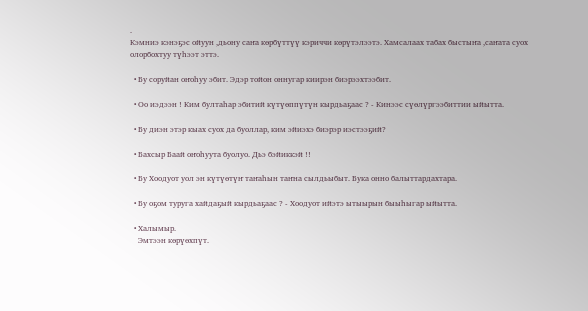.
Кэмниэ кэнэҕэс ойуун ,дьону саҥа көрбүттүү кэриччи көрүтэлээтэ. Хамсалаах табах быстыҥа ,саҥата суох олорбохтуу түһээт эттэ.

  • Бу соруйан оҥоһуу эбит. Эдэр тойон оннугар киирэн биэрээхтээбит.

  • Оо иэдээн ! Ким бултаһар эбитий күтүөппүтүн кырдьаҕаас ? - Кинээс сүөлүргээбиттии ыйытта.

  • Бу диэн этэр кыах суох да буоллар, ким эйиэхэ биэрэр иэстээҕий?

  • Бахсыр Баай оҥоһуута буолуо. Дьэ бэйиккэй !!

  • Бу Хоодуот уол эн күтүөтүҥ таҥаһын таҥна сылдьыбыт. Бука онно балыттардахтара.

  • Бу оҕом туруга хайдаҕый кырдьаҕаас ? - Хоодуот ийэтэ ытыырын быыһыгар ыйытта.

  • Халымыр.
    Эмтээн көрүөхпүт.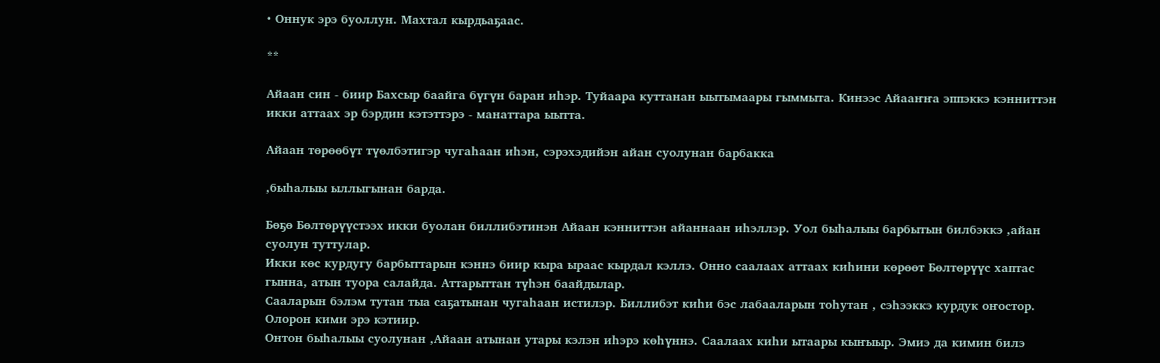• Оннук эрэ буоллун. Махтал кырдьаҕаас.

**

Айаан син - биир Бахсыр баайга бүгүн баран иһэр. Туйаара куттанан ыытымаары гыммыта. Кинээс Айааҥҥа эппэккэ кэнниттэн икки аттаах эр бэрдин кэтэттэрэ - манаттара ыытта.

Айаан төрөөбүт түөлбэтигэр чугаһаан иһэн, сэрэхэдийэн айан суолунан барбакка

,быһалыы ыллыгынан барда.

Бөҕө Бөлтөрүүстээх икки буолан биллибэтинэн Айаан кэнниттэн айаннаан иһэллэр. Уол быһалыы барбытын билбэккэ ,айан суолун туттулар.
Икки көс курдугу барбыттарын кэннэ биир кыра ыраас кырдал кэллэ. Онно саалаах аттаах киһини көрөөт Бөлтөрүүс хаптас гынна, атын туора салайда. Аттарыттан түһэн баайдылар.
Сааларын бэлэм тутан тыа саҕатынан чугаһаан истилэр. Биллибэт киһи бэс лабааларын тоһутан , сэһээккэ курдук оҥостор. Олорон кими эрэ кэтиир.
Онтон быһалыы суолунан ,Айаан атынан утары кэлэн иһэрэ көһүннэ. Саалаах киһи ытаары кыҥыыр. Эмиэ да кимин билэ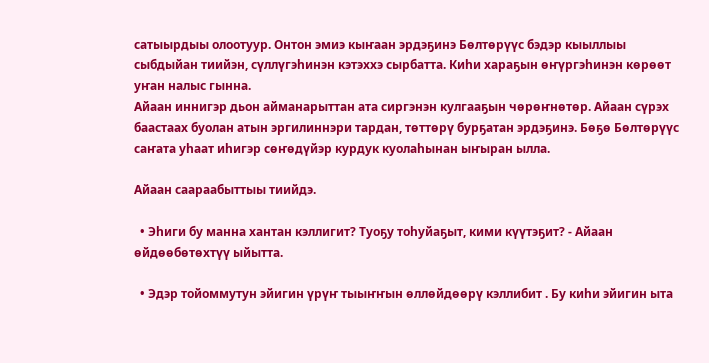сатыырдыы олоотуур. Онтон эмиэ кыҥаан эрдэҕинэ Бөлтөрүүс бэдэр кыыллыы сыбдыйан тиийэн, сүллүгэһинэн кэтэххэ сырбатта. Киһи хараҕын өҥүргэһинэн көрөөт уҥан налыс гынна.
Айаан иннигэр дьон айманарыттан ата сиргэнэн кулгааҕын чөрөҥнөтөр. Айаан сүрэх баастаах буолан атын эргилиннэри тардан, төттөрү бурҕатан эрдэҕинэ. Бөҕө Бөлтөрүүс саҥата уһаат иһигэр сөҥөдүйэр курдук куолаһынан ыҥыран ылла.

Айаан саараабыттыы тиийдэ.

  • Эһиги бу манна хантан кэллигит? Туоҕу тоһуйаҕыт, кими күүтэҕит? - Айаан өйдөөбөтөхтүү ыйытта.

  • Эдэр тойоммутун эйигин үрүҥ тыыҥҥын өллөйдөөрү кэллибит . Бу киһи эйигин ыта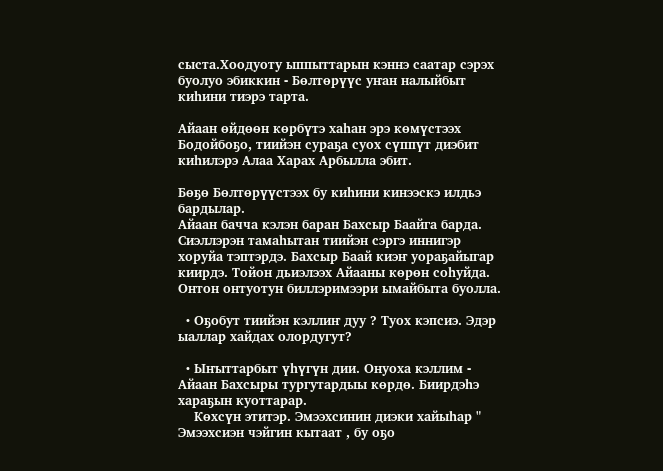сыста.Хоодуоту ыппыттарын кэннэ саатар сэрэх буолуо эбиккин - Бөлтөрүүс уҥан налыйбыт киһини тиэрэ тарта.

Айаан өйдөөн көрбүтэ хаһан эрэ көмүстээх Бодойбоҕо, тиийэн сураҕа суох сүппүт диэбит киһилэрэ Алаа Харах Арбылла эбит.

Бөҕө Бөлтөрүүстээх бу киһини кинээскэ илдьэ бардылар.
Айаан бачча кэлэн баран Бахсыр Баайга барда. Сиэллэрэн тамаһытан тиийэн сэргэ иннигэр хоруйа тэптэрдэ. Бахсыр Баай киэҥ уораҕайыгар киирдэ. Тойон дьиэлээх Айааны көрөн соһуйда. Онтон онтуотун биллэримээри ымайбыта буолла.

  • Оҕобут тиийэн кэллиҥ дуу ? Туох кэпсиэ. Эдэр ыаллар хайдах олордугут?

  • Ыҥыттарбыт үһүгүн дии. Онуоха кэллим - Айаан Бахсыры тургутардыы көрдө. Биирдэһэ хараҕын куоттарар.
    Көхсүн этитэр. Эмээхсинин диэки хайыһар " Эмээхсиэн чэйгин кытаат , бу оҕо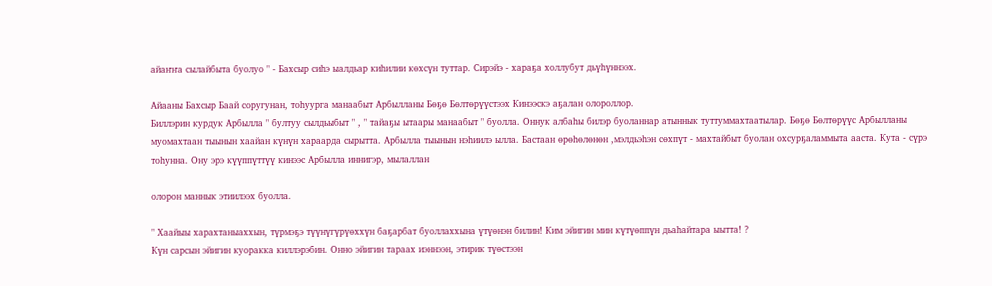айаҥҥа сылайбыта буолуо " - Бахсыр сиһэ ыалдьар киһилии көхсүн туттар. Сирэйэ - хараҕа холлубут дьүһүннээх.

Айааны Бахсыр Баай соругунан, тоһуурга манаабыт Арбылланы Бөҕө Бөлтөрүүстээх Кинээскэ аҕалан олороллор.
Биллэрин курдук Арбылла " бултуу сылдьыбыт " , " тайаҕы ытаары манаабыт " буолла. Оннук албаһы билэр буоланнар атыннык туттуммахтаатылар. Бөҕө Бөлтөрүүс Арбылланы муомахтаан тыынын хаайан күнүн хараарда сырытта. Арбылла тыынын нэһиилэ ылла. Бастаан өрөһөлөнөн ,мэлдьэһэн сөхпүт - махтайбыт буолан охсурҕаламмыта ааста. Кута - сүрэ тоһунна. Ону эрэ күүппүттүү кинээс Арбылла иннигэр, мылаллан

олорон маннык этиилээх буолла.

" Хаайыы харахтаныаххын, түрмэҕэ түүнүгүрүөххүн баҕарбат буоллаххына үтүөнэн билин! Ким эйигин мин күтүөппүн дьаһайтара ыытта! ?
Күн сарсын эйигин куоракка киллэрэбин. Онно эйигин тараах иэннээн, этирик түөстээн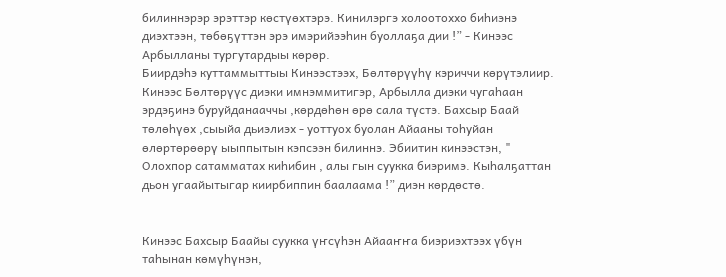билиннэрэр эрэттэр көстүөхтэрэ. Кинилэргэ холоотоххо биһиэнэ диэхтээн, төбөҕүттэн эрэ имэрийээһин буоллаҕа дии !” - Кинээс Арбылланы тургутардыы көрөр.
Биирдэһэ куттаммыттыы Кинээстээх, Бөлтөрүүһү кэриччи көрүтэлиир.
Кинээс Бөлтөрүүс диэки имнэммитигэр, Арбылла диэки чугаһаан эрдэҕинэ буруйданааччы ,көрдөһөн өрө сала түстэ. Бахсыр Баай төлөһүөх ,сыыйа дьиэлиэх - уоттуох буолан Айааны тоһуйан өлөртөрөөрү ыыппытын кэпсээн билиннэ. Эбиитин кинээстэн, " Олохпор сатамматах киһибин , алы гын суукка биэримэ. Кыһалҕаттан дьон угаайытыгар киирбиппин баалаама !” диэн көрдөстө.


Кинээс Бахсыр Баайы суукка үҥсүһэн Айааҥҥа биэриэхтээх үбүн таһынан көмүһүнэн,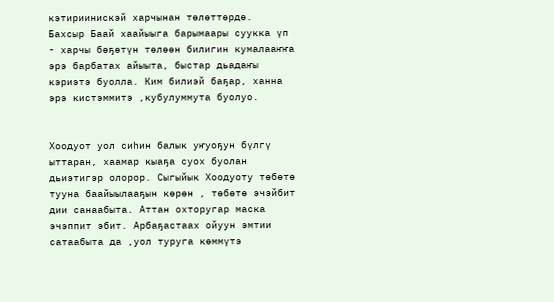кэтириинискэй харчынан төлөттөрдө.
Бахсыр Баай хаайыыга барымаары суукка үп - харчы бөҕөтүн төлөөн билигин кумалааҥҥа эрэ барбатах айыыта, быстар дьадаҥы кэриэтэ буолла. Ким билиэй баҕар, ханна эрэ кистэммитэ ,кубулуммута буолуо.


Хоодуот уол сиһин балык уҥуоҕун бүлгү ыттаран, хаамар кыаҕа суох буолан дьиэтигэр олорор. Сыгыйык Хоодуоту төбөтө тууна баайыылааҕын көрөн , төбөтө эчэйбит дии санаабыта. Аттан охторугар маска эчэппит эбит. Арбаҕастаах ойуун эмтии сатаабыта да ,уол туруга көммүтэ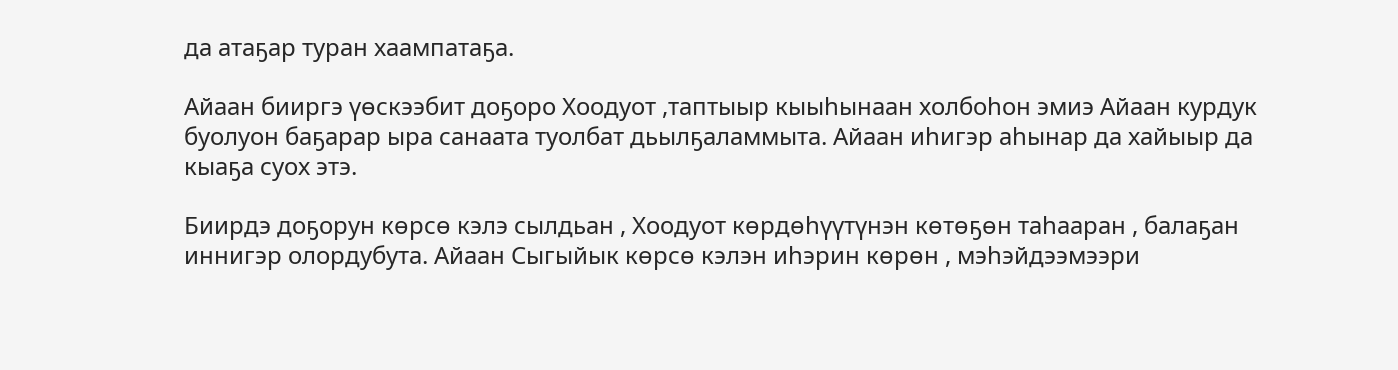да атаҕар туран хаампатаҕа.

Айаан бииргэ үөскээбит доҕоро Хоодуот ,таптыыр кыыһынаан холбоһон эмиэ Айаан курдук буолуон баҕарар ыра санаата туолбат дьылҕаламмыта. Айаан иһигэр аһынар да хайыыр да кыаҕа суох этэ.

Биирдэ доҕорун көрсө кэлэ сылдьан , Хоодуот көрдөһүүтүнэн көтөҕөн таһааран , балаҕан иннигэр олордубута. Айаан Сыгыйык көрсө кэлэн иһэрин көрөн , мэһэйдээмээри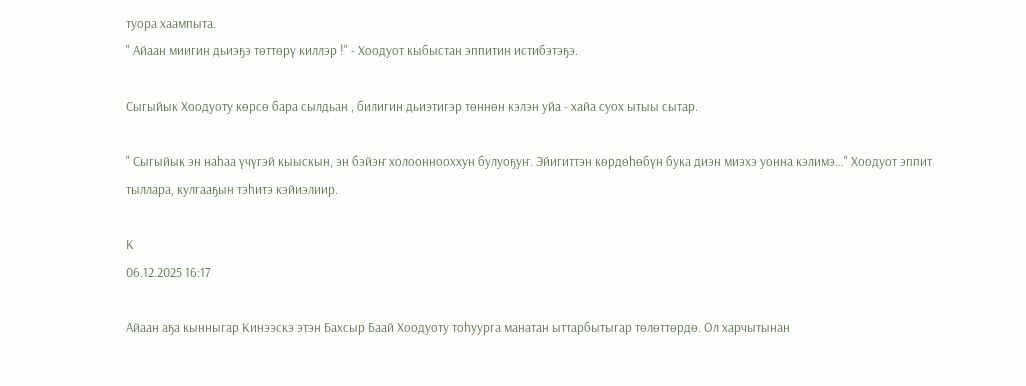туора хаампыта.
" Айаан миигин дьиэҕэ төттөрү киллэр !" - Хоодуот кыбыстан эппитин истибэтэҕэ.

Сыгыйык Хоодуоту көрсө бара сылдьан , билигин дьиэтигэр төннөн кэлэн уйа - хайа суох ытыы сытар.

" Сыгыйык эн наһаа үчүгэй кыыскын, эн бэйэҥ холооннооххун булуоҕуҥ. Эйигиттэн көрдөһөбүн бука диэн миэхэ уонна кэлимэ…" Хоодуот эппит тыллара, кулгааҕын тэһитэ кэйиэлиир.

К
06.12.2025 16:17

Айаан аҕа кынныгар Кинээскэ этэн Бахсыр Баай Хоодуоту тоһуурга манатан ыттарбытыгар төлөттөрдө. Ол харчытынан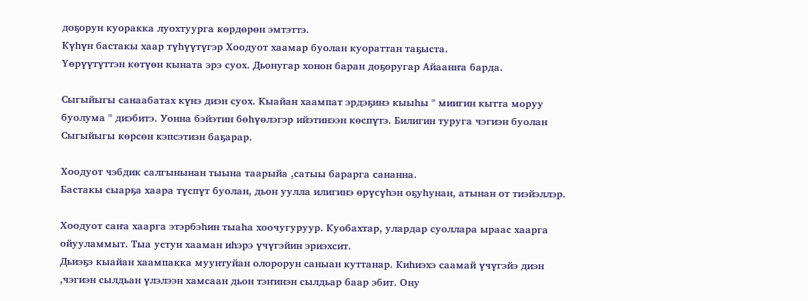доҕорун куоракка луохтуурга көрдөрөн эмтэттэ.
Күһүн бастакы хаар түһүүтүгэр Хоодуот хаамар буолан куораттан таҕыста.
Үөрүүтүттэн көтүөн кыната эрэ суох. Дьонугар хонон баран доҕоругар Айаанҥа барда.

Сыгыйыгы санаабатах күнэ диэн суох. Кыайан хаампат эрдэҕинэ кыыһы " миигин кытта моруу буолума " диэбитэ. Уонна бэйэтин бөһүөлэгэр ийэтинээн көспүтэ. Билигин туруга чэгиэн буолан Сыгыйыгы көрсөн кэпсэтиэн баҕарар.

Хоодуот чэбдик салгынынан тыына таарыйа ,сатыы барарга сананна.
Бастакы сыарҕа хаара түспүт буолан, дьон уулла илигинэ өрүсүһэн оҕуһунан, атынан от тиэйэллэр.

Хоодуот саҥа хаарга этэрбэһин тыаһа хоочугуруур. Куобахтар, улардар суоллара ыраас хаарга ойууламмыт. Тыа устун хааман иһэрэ үчүгэйин эриэхсит.
Дьиэҕэ кыайан хаампакка муунтуйан олорорун саныан куттанар. Киһиэхэ саамай үчүгэйэ диэн ,чэгиэн сылдьан үлэлээн хамсаан дьон тэҥинэн сылдьар баар эбит. Ону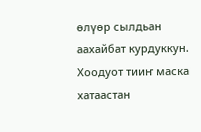өлүөр сылдьан аахайбат курдуккун. Хоодуот тииҥ маска хатаастан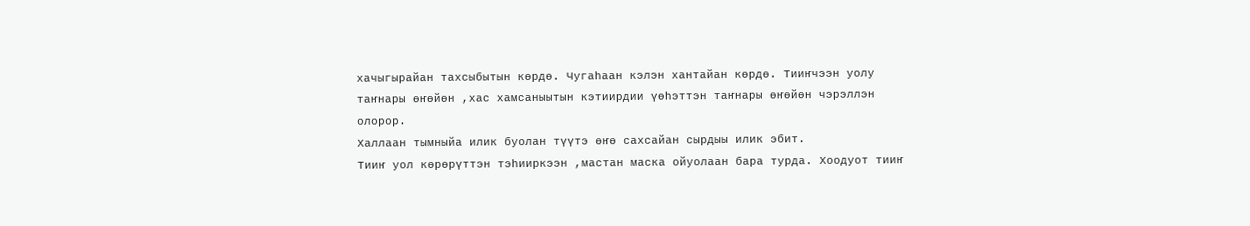хачыгырайан тахсыбытын көрдө. Чугаһаан кэлэн хантайан көрдө. Тииҥчээн уолу таҥнары өҥөйөн ,хас хамсаныытын кэтиирдии үөһэттэн таҥнары өҥөйөн чэрэллэн олорор.
Халлаан тымныйа илик буолан түүтэ өҥө сахсайан сырдыы илик эбит.
Тииҥ уол көрөрүттэн тэһииркээн ,мастан маска ойуолаан бара турда. Хоодуот тииҥ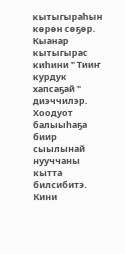кытыгыраһын көрөн сөҕөр. Кыанар кытыгырас киһини " Тииҥ курдук хапсаҕай " диэччилэр.
Хоодуот балыыһаҕа биир сыылынай нууччаны кытта билсибитэ. Кини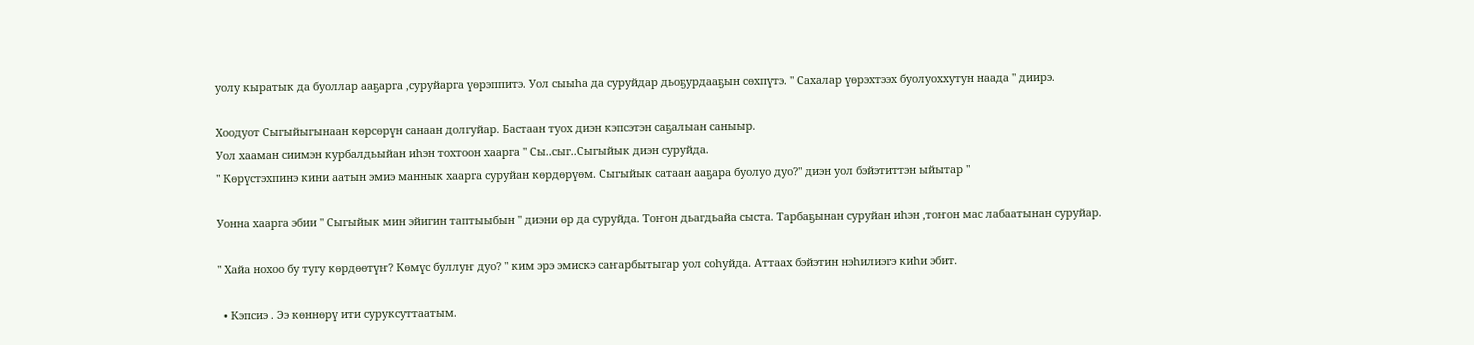уолу кыратык да буоллар ааҕарга ,суруйарга үөрэппитэ. Уол сыыһа да суруйдар дьоҕурдааҕын сөхпүтэ. " Сахалар үөрэхтээх буолуоххутун наада " диирэ.

Хоодуот Сыгыйыгынаан көрсөрүн санаан долгуйар. Бастаан туох диэн кэпсэтэн саҕалыан саныыр.
Уол хааман сиимэн курбалдьыйан иһэн тохтоон хаарга " Сы..сыг..Сыгыйык диэн суруйда.
" Көрүстэхпинэ кини аатын эмиэ маннык хаарга суруйан көрдөрүөм. Сыгыйык сатаан ааҕара буолуо дуо?" диэн уол бэйэтиттэн ыйытар "

Уонна хаарга эбии " Сыгыйык мин эйигин таптыыбын " диэни өр да суруйда. Тоҥон дьагдьайа сыста. Тарбаҕынан суруйан иһэн ,тоҥон мас лабаатынан суруйар.

" Хайа нохоо бу тугу көрдөөтүҥ? Көмүс буллуҥ дуо? " ким эрэ эмискэ саҥарбытыгар уол соһуйда. Аттаах бэйэтин нэһилиэгэ киһи эбит.

  • Кэпсиэ . Ээ көннөрү ити суруксуттаатым.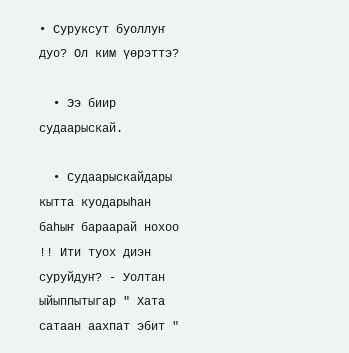• Суруксут буоллуҥ дуо? Ол ким үөрэттэ?

  • Ээ биир судаарыскай.

  • Судаарыскайдары кытта куодарыһан баһыҥ бараарай нохоо !! Ити туох диэн суруйдуҥ? - Уолтан ыйыппытыгар " Хата сатаан аахпат эбит "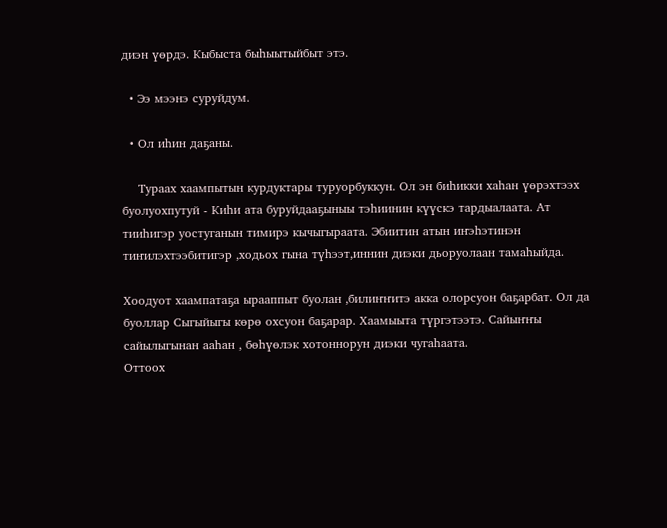диэн үөрдэ. Кыбыста быһыытыйбыт этэ.

  • Ээ мээнэ суруйдум.

  • Ол иһин даҕаны.

    Тураах хаампытын курдуктары туруорбуккун. Ол эн биһикки хаһан үөрэхтээх буолуохпутуй - Киһи ата буруйдааҕыныы тэһиинин күүскэ тардыалаата. Ат тииһигэр уостуганын тимирэ кычыгыраата. Эбиитин атын иҥэһэтинэн тиҥилэхтээбитигэр ,ходьох гына түһээт,иннин диэки дьоруолаан тамаһыйда.

Хоодуот хаампатаҕа ырааппыт буолан ,билиҥҥитэ акка олорсуон баҕарбат. Ол да буоллар Сыгыйыгы көрө охсуон баҕарар. Хаамыыта түргэтээтэ. Сайыҥҥы сайылыгынан ааһан , бөһүөлэк хотоннорун диэки чугаһаата.
Оттоох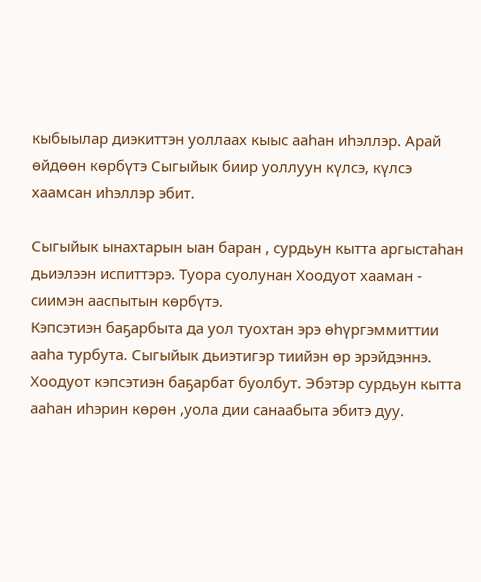кыбыылар диэкиттэн уоллаах кыыс ааһан иһэллэр. Арай өйдөөн көрбүтэ Сыгыйык биир уоллуун күлсэ, күлсэ хаамсан иһэллэр эбит.

Сыгыйык ынахтарын ыан баран , сурдьун кытта аргыстаһан дьиэлээн испиттэрэ. Туора суолунан Хоодуот хааман - сиимэн ааспытын көрбүтэ.
Кэпсэтиэн баҕарбыта да уол туохтан эрэ өһүргэммиттии ааһа турбута. Сыгыйык дьиэтигэр тиийэн өр эрэйдэннэ.
Хоодуот кэпсэтиэн баҕарбат буолбут. Эбэтэр сурдьун кытта ааһан иһэрин көрөн ,уола дии санаабыта эбитэ дуу.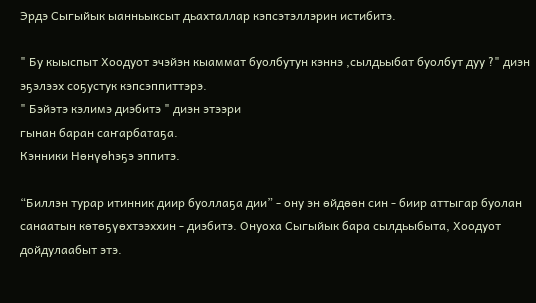Эрдэ Сыгыйык ыанньыксыт дьахталлар кэпсэтэллэрин истибитэ.

" Бу кыыспыт Хоодуот эчэйэн кыаммат буолбутун кэннэ ,сылдьыбат буолбут дуу ?" диэн эҕэлээх соҕустук кэпсэппиттэрэ.
" Бэйэтэ кэлимэ диэбитэ " диэн этээри
гынан баран саҥарбатаҕа.
Кэнники Нөнүөһэҕэ эппитэ.

“Биллэн турар итинник диир буоллаҕа дии” - ону эн өйдөөн син - биир аттыгар буолан санаатын көтөҕүөхтээххин - диэбитэ. Онуоха Сыгыйык бара сылдьыбыта, Хоодуот дойдулаабыт этэ.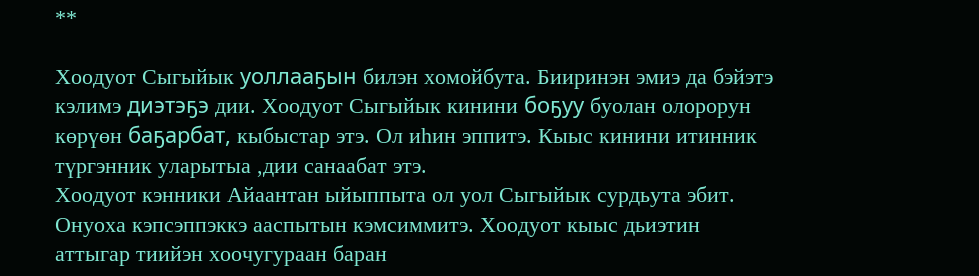**

Хоодуот Сыгыйык уоллааҕын билэн хомойбута. Бииринэн эмиэ да бэйэтэ кэлимэ диэтэҕэ дии. Хоодуот Сыгыйык кинини боҕуу буолан олорорун көрүөн баҕарбат, кыбыстар этэ. Ол иһин эппитэ. Кыыс кинини итинник түргэнник уларытыа ,дии санаабат этэ.
Хоодуот кэнники Айаантан ыйыппыта ол уол Сыгыйык сурдьута эбит. Онуоха кэпсэппэккэ ааспытын кэмсиммитэ. Хоодуот кыыс дьиэтин аттыгар тиийэн хоочугураан баран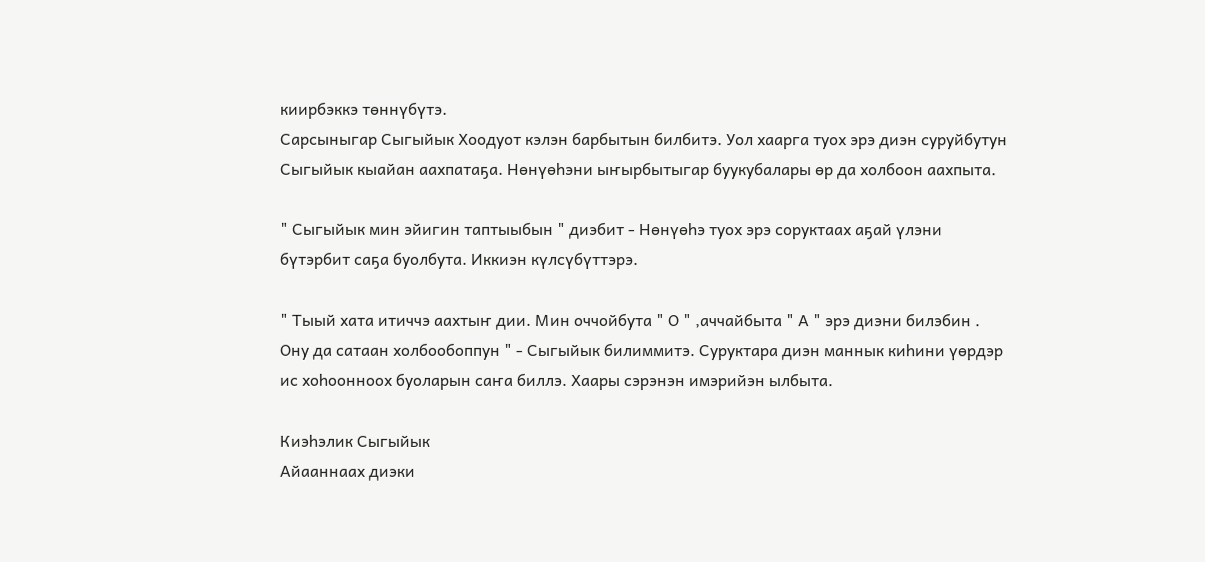киирбэккэ төннүбүтэ.
Сарсыныгар Сыгыйык Хоодуот кэлэн барбытын билбитэ. Уол хаарга туох эрэ диэн суруйбутун Сыгыйык кыайан аахпатаҕа. Нөнүөһэни ыҥырбытыгар буукубалары өр да холбоон аахпыта.

" Сыгыйык мин эйигин таптыыбын " диэбит - Нөнүөһэ туох эрэ соруктаах аҕай үлэни бүтэрбит саҕа буолбута. Иккиэн күлсүбүттэрэ.

" Тыый хата итиччэ аахтыҥ дии. Мин оччойбута " О " ,аччайбыта " А " эрэ диэни билэбин . Ону да сатаан холбообоппун " - Сыгыйык билиммитэ. Суруктара диэн маннык киһини үөрдэр ис хоһоонноох буоларын саҥа биллэ. Хаары сэрэнэн имэрийэн ылбыта.

Киэһэлик Сыгыйык
Айааннаах диэки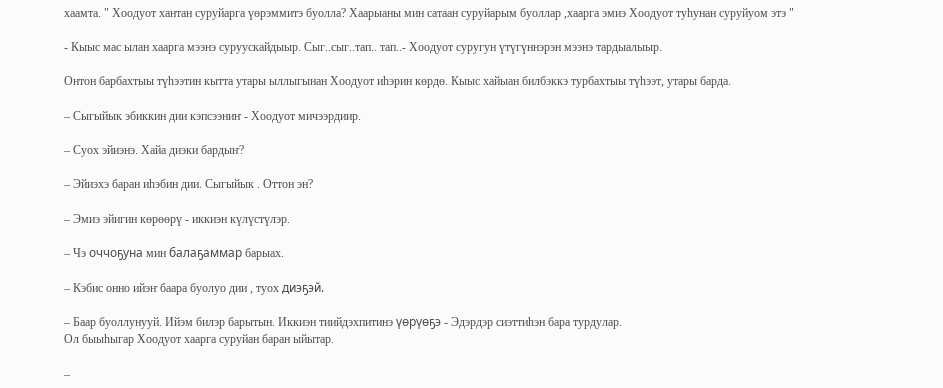хаамта. " Хоодуот хантан суруйарга үөрэммитэ буолла? Хаарыаны мин сатаан суруйарым буоллар ,хаарга эмиэ Хоодуот туһунан суруйуом этэ "

- Кыыс мас ылан хаарга мээнэ суруускайдыыр. Сыг..сыг..тап.. тап..- Хоодуот суругун үтүгүннэрэн мээнэ тардыалыыр.

Онтон барбахтыы түһээтин кытта утары ыллыгынан Хоодуот иһэрин көрдө. Кыыс хайыан билбэккэ турбахтыы түһээт, утары барда.

– Сыгыйык эбиккин дии кэпсээниҥ - Хоодуот мичээрдиир.

– Суох эйиэнэ. Хайа диэки бардыҥ?

– Эйиэхэ баран иһэбин дии. Сыгыйык . Оттон эн?

– Эмиэ эйигин көрөөрү - иккиэн күлүстүлэр.

– Чэ оччоҕуна мин балаҕаммар барыах.

– Кэбис онно ийэҥ баара буолуо дии , туох диэҕэй.

– Баар буоллунууй. Ийэм билэр барытын. Иккиэн тиийдэхпитинэ үөрүөҕэ - Эдэрдэр сиэттиһэн бара турдулар.
Ол быыһыгар Хоодуот хаарга суруйан баран ыйытар.

–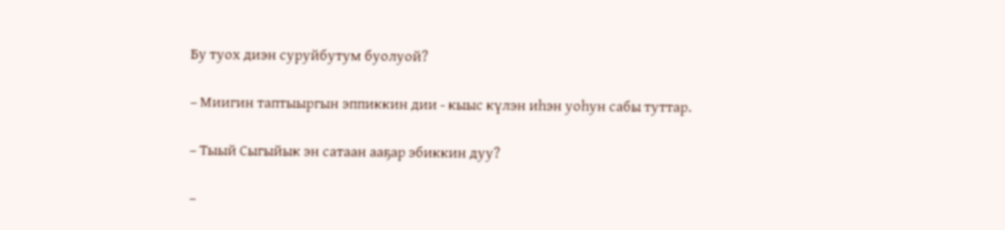Бу туох диэн суруйбутум буолуой?

– Миигин таптыыргын эппиккин дии - кыыс күлэн иһэн уоһун сабы туттар.

– Тыый Сыгыйык эн сатаан ааҕар эбиккин дуу?

–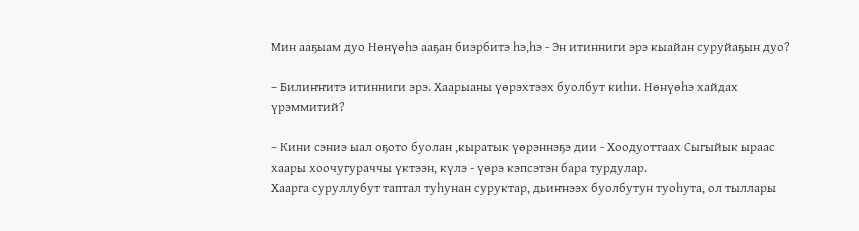Мин ааҕыам дуо Нөнүөһэ ааҕан биэрбитэ һэ,һэ - Эн итинниги эрэ кыайан суруйаҕын дуо?

– Билиҥҥитэ итинниги эрэ. Хаарыаны үөрэхтээх буолбут киһи. Нөнүөһэ хайдах үрэммитий?

– Кини сэниэ ыал оҕото буолан ,кыратык үөрэннэҕэ дии - Хоодуоттаах Сыгыйык ыраас хаары хоочугураччы үктээн, күлэ - үөрэ кэпсэтэн бара турдулар.
Хаарга суруллубут таптал туһунан суруктар, дьиҥнээх буолбутун туоһута, ол тыллары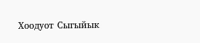Хоодуот Сыгыйык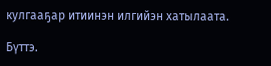кулгааҕар итиинэн илгийэн хатылаата.

Бүттэ.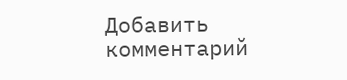Добавить комментарий